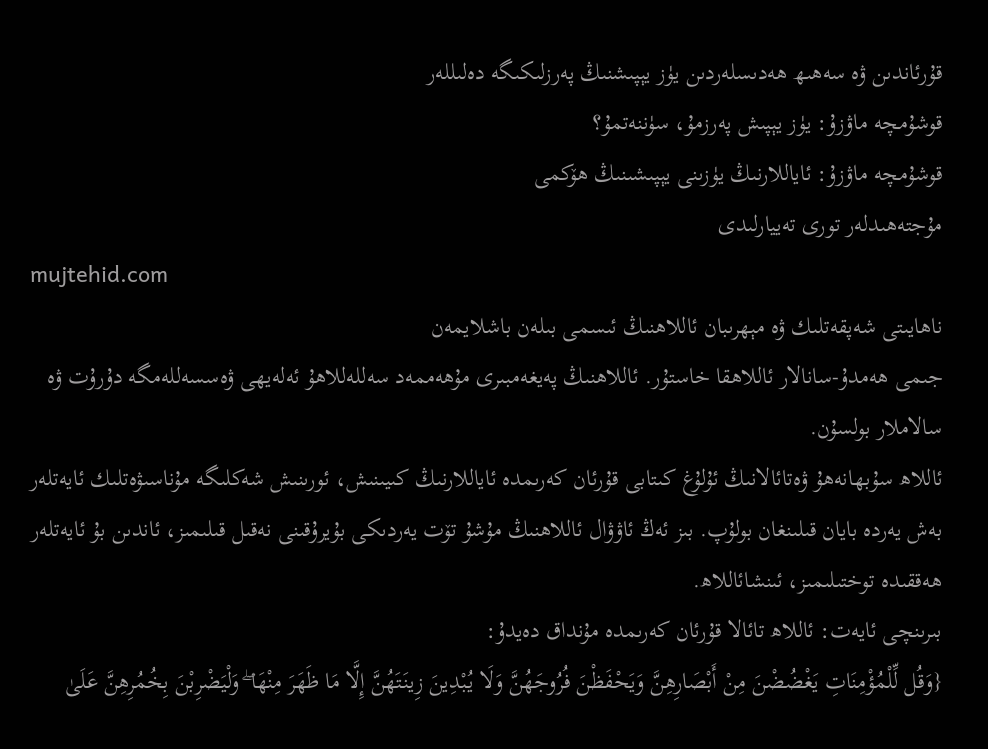قۇرئاندىن ۋە سەھىھ ھەدىسلەردىن يۈز يېپىشنىڭ پەرزلىكىگە دەلىللەر
قوشۇمچە ماۋزۇ: يۈز يېپىش پەرزمۇ، سۈننەتمۇ؟
قوشۇمچە ماۋزۇ: ئاياللارنىڭ يۈزىنى يېپىشىنىڭ ھۆكمى
مۇجتەھىدلەر تورى تەييارلىدى
mujtehid.com
ناھايىتى شەپقەتلىك ۋە مېھرىبان ئاللاھنىڭ ئىسمى بىلەن باشلايمەن
جىمى ھەمدۇ-سانالار ئاللاھقا خاستۇر. ئاللاھنىڭ پەيغەمبىرى مۇھەممەد سەللەللاھۇ ئەلەيھى ۋەسسەللەمگە دۇرۇت ۋە سالاملار بولسۇن.
ئاللاھ سۇبھانەھۇ ۋەتائالانىڭ ئۇلۇغ كىتابى قۇرئان كەرىمدە ئاياللارنىڭ كىيىنىش، ئورىنىش شەكلىگە مۇناسىۋەتلىك ئايەتلەر بەش يەردە بايان قىلىنغان بولۇپ. بىز ئەڭ ئاۋۋال ئاللاھنىڭ مۇشۇ تۆت يەردىكى بۇيرۇقىنى نەقىل قىلىمىز، ئاندىن بۇ ئايەتلەر ھەققىدە توختىلىمىز، ئىنشائاللاھ.
بىرىنچى ئايەت: ئاللاھ تائالا قۇرئان كەرىمدە مۇنداق دەيدۇ:
{وَقُل لِّلْمُؤْمِنَاتِ يَغْضُضْنَ مِنْ أَبْصَارِهِنَّ وَيَحْفَظْنَ فُرُوجَهُنَّ وَلَا يُبْدِينَ زِينَتَهُنَّ إِلَّا مَا ظَهَرَ مِنْهَا ۖ وَلْيَضْرِبْنَ بِخُمُرِهِنَّ عَلَىٰ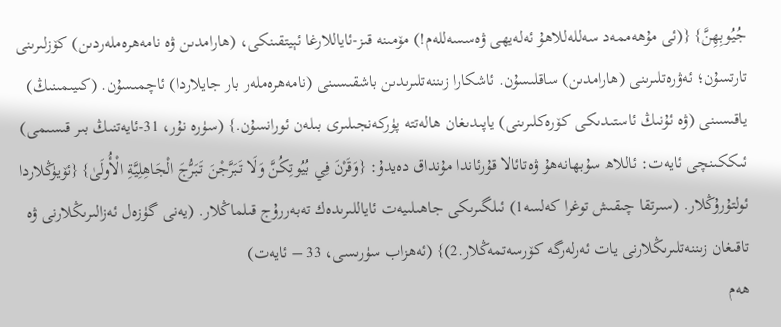جُيُوبِهِنَّ} {(ئى مۇھەممەد سەللەللاھۇ ئەلەيھى ۋەسسەللەم!) مۆمىنە قىز-ئاياللارغا ئېيتقىنكى، (ھارامدىن ۋە نامەھرەملەردىن) كۆزلىرىنى تارتسۇن؛ ئەۋرەتلىرىنى (ھارامدىن) ساقلىسۇن. ئاشكارا زىننەتلىرىدىن باشقىسىنى (نامەھرەملەر بار جايلاردا) ئاچمىسۇن. (كىيىمىنىڭ) ياقىسىنى (ۋە ئۇنىڭ ئاستىدىكى كۆرەكلىرىنى) ياپىدىغان ھالەتتە پۈركەنجىلىرى بىلەن ئورانسۇن.} (سۈرە نۇر، 31-ئايەتنىڭ بىر قىسىمى)
ئىككىنچى ئايەت: ئاللاھ سۇبھانەھۇ ۋەتائالا قۇرئاندا مۇنداق دەيدۇ: {وَقَرْنَ فِي بُيُوتِكُنَّ وَلَا تَبَرَّجْنَ تَبَرُّجَ الْجَاهِلِيَّةِ الْأُولَىٰ} {ئۆيۈڭلاردا ئولتۇرۇڭلار. (سىرتقا چىقىش توغرا كەلسە1) ئىلگىرىكى جاھىلىيەت ئاياللىرىدەك تەبەررۇج قىلماڭلار. (يەنى گۈزەل ئەزالىرىڭلارنى ۋە تاقىغان زىننەتلىرىڭلارنى يات ئەرلەرگە كۆرسەتمەڭلار.2)} (ئەھزاب سۈرىسى، 33 – ئايەت)
ھەم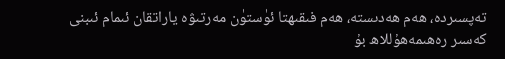تەپسىردە، ھەم ھەدىستە، ھەم فىقىھتا ئۈستۈن مەرتىۋە ياراتقان ئىمام ئىبنى كەسىر رەھىمەھۇللاھ بۇ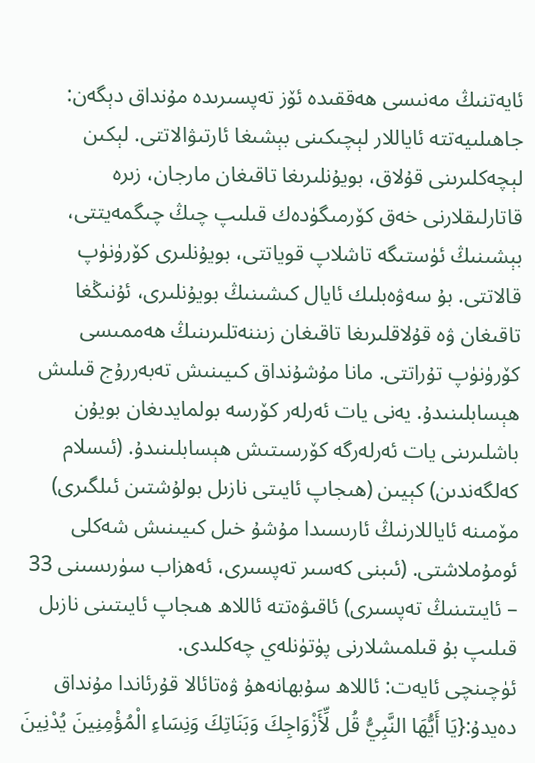ئايەتنىڭ مەنىسى ھەققىدە ئۆز تەپسىرىدە مۇنداق دېگەن:
جاھىلىيەتتە ئاياللار لېچىكىنى بېشىغا ئارتىۋالاتتى. لېكىن لېچەكلىرىنى قۇلاق، بويۇنلىرىغا تاقىغان مارجان، زىرە قاتارلىقلارنى خەق كۆرمىگۈدەك قىلىپ چىڭ چىگمەيتتى، بېشىنىڭ ئۈستىگە تاشلاپ قوياتتى، بويۇنلىرى كۆرۈنۈپ قالاتتى. بۇ سەۋەبلىك ئايال كىشىنىڭ بويۇنلىرى، ئۇنىڭغا تاقىغان ۋە قۇلاقلىرىغا تاقىغان زىننەتلىرىنىڭ ھەممىسى كۆرۈنۈپ تۇراتتى. مانا مۇشۇنداق كىيىنىش تەبەررۇج قىلىش ھېسابلىنىدۇ. يەنى يات ئەرلەر كۆرسە بولمايدىغان بويۇن باشلىرىنى يات ئەرلەرگە كۆرسىتىش ھېسابلىنىدۇ. (ئىسلام كەلگەندىن) كېيىن (ھىجاپ ئايىتى نازىل بولۇشتىن ئىلگىرى) مۆمىنە ئاياللارنىڭ ئارىسىدا مۇشۇ خىل كىيىنىش شەكلى ئومۇملاشتى. (ئىبنى كەسىر تەپسىرى، ئەھزاب سۈرىسىنى 33 – ئايىتىنىڭ تەپسىرى) ئاقىۋەتتە ئاللاھ ھىجاپ ئايىتىنى نازىل قىلىپ بۇ قىلمىشلارنى پۈتۈنلەي چەكلىدى.
ئۈچىنچى ئايەت: ئاللاھ سۇبھانەھۇ ۋەتائالا قۇرئاندا مۇنداق دەيدۇ:{يَا أَيُّهَا النَّبِيُّ قُل لِّأَزْوَاجِكَ وَبَنَاتِكَ وَنِسَاءِ الْمُؤْمِنِينَ يُدْنِينَ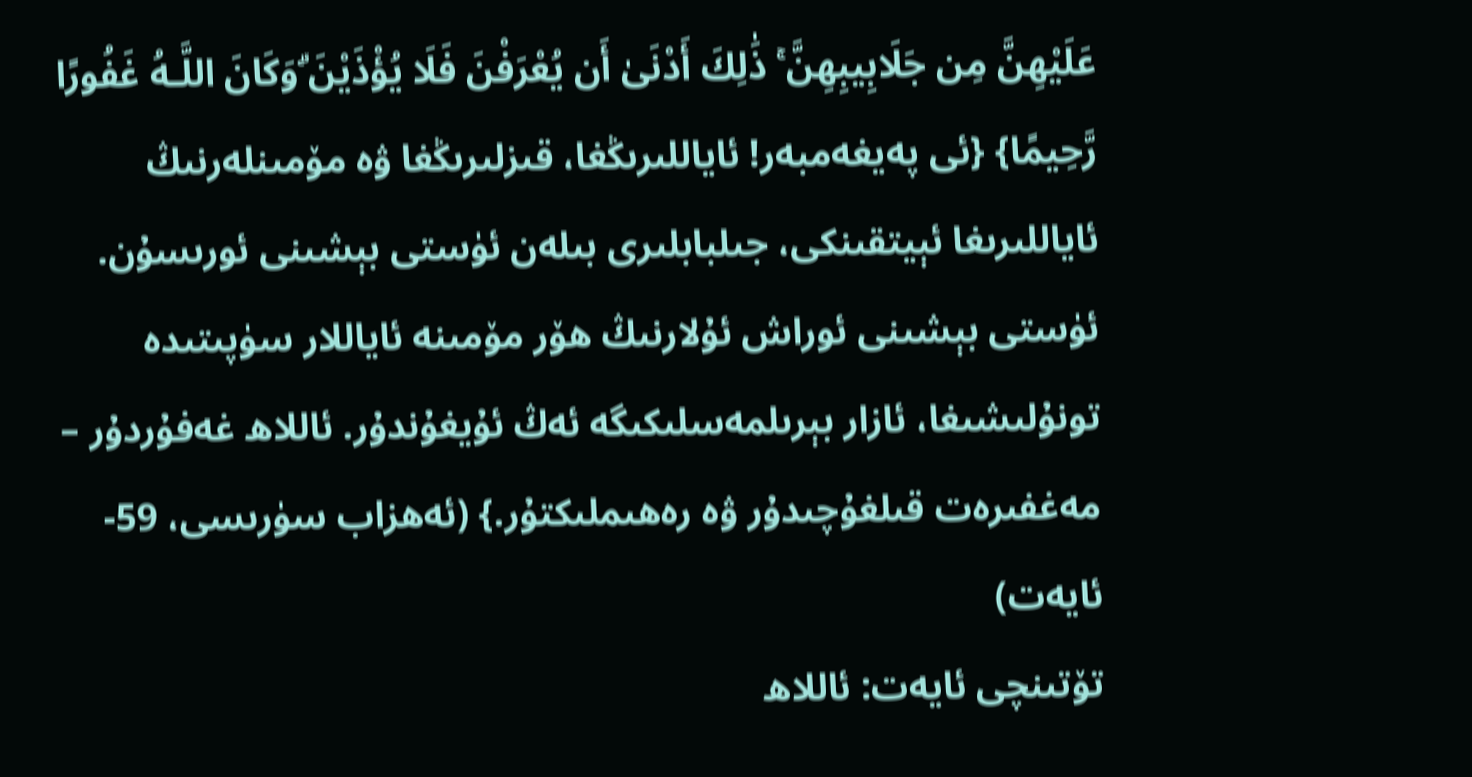عَلَيْهِنَّ مِن جَلَابِيبِهِنَّ ۚ ذَٰلِكَ أَدْنَىٰ أَن يُعْرَفْنَ فَلَا يُؤْذَيْنَ ۗوَكَانَ اللَّـهُ غَفُورًا رَّحِيمًا} {ئى پەيغەمبەر! ئاياللىرىڭغا، قىزلىرىڭغا ۋە مۆمىنلەرنىڭ ئاياللىرىغا ئېيتقىنكى، جىلبابلىرى بىلەن ئۈستى بېشىنى ئورىسۇن. ئۈستى بېشىنى ئوراش ئۇلارنىڭ ھۆر مۆمىنە ئاياللار سۈپىتىدە تونۇلىشىغا، ئازار بېرىلمەسلىكىگە ئەڭ ئۇيغۇندۇر. ئاللاھ غەفۇردۇر – مەغفىرەت قىلغۇچىدۇر ۋە رەھىملىكتۇر.} (ئەھزاب سۈرىسى، 59-ئايەت)
تۆتىنچى ئايەت: ئاللاھ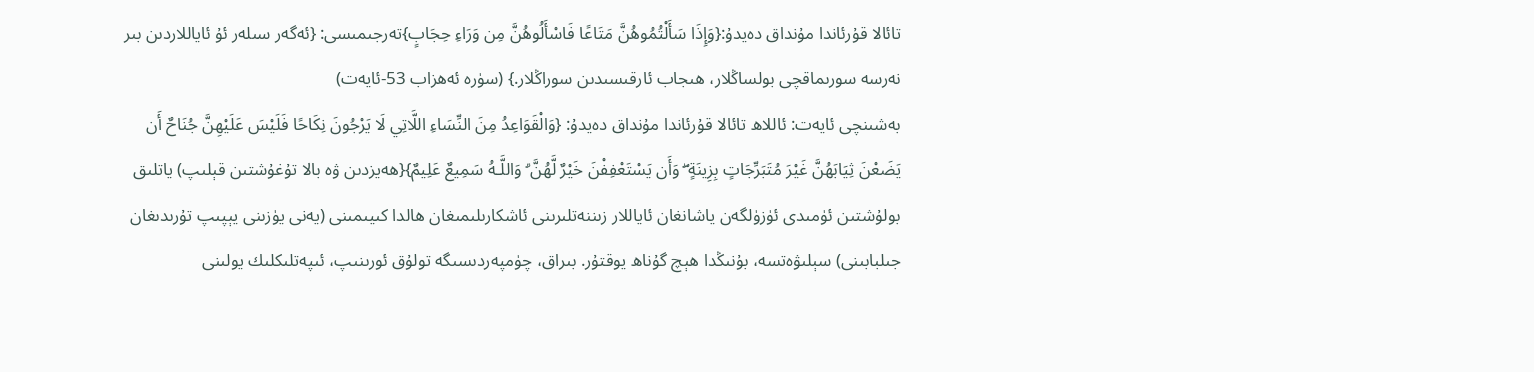تائالا قۇرئاندا مۇنداق دەيدۇ:{وَإِذَا سَأَلْتُمُوهُنَّ مَتَاعًا فَاسْأَلُوهُنَّ مِن وَرَاءِ حِجَابٍ}تەرجىمىسى: {ئەگەر سىلەر ئۇ ئاياللاردىن بىر نەرسە سورىماقچى بولساڭلار، ھىجاب ئارقىسىدىن سوراڭلار.} (سۈرە ئەھزاب 53-ئايەت)
بەشىنچى ئايەت: ئاللاھ تائالا قۇرئاندا مۇنداق دەيدۇ: {وَالْقَوَاعِدُ مِنَ النِّسَاءِ اللَّاتِي لَا يَرْجُونَ نِكَاحًا فَلَيْسَ عَلَيْهِنَّ جُنَاحٌ أَن يَضَعْنَ ثِيَابَهُنَّ غَيْرَ مُتَبَرِّجَاتٍ بِزِينَةٍ ۖ وَأَن يَسْتَعْفِفْنَ خَيْرٌ لَّهُنَّ ۗ وَاللَّـهُ سَمِيعٌ عَلِيمٌ}{ھەيزدىن ۋە بالا تۇغۇشتىن قېلىپ) ياتلىق بولۇشتىن ئۈمىدى ئۈزۈلگەن ياشانغان ئاياللار زىننەتلىرىنى ئاشكارىلىمىغان ھالدا كىيىمىنى (يەنى يۈزىنى يېپىپ تۇرىدىغان جىلبابىنى) سېلىۋەتسە، بۇنىڭدا ھېچ گۇناھ يوقتۇر. بىراق، چۈمپەردىسىگە تولۇق ئورىنىپ، ئىپەتلىكلىك يولىنى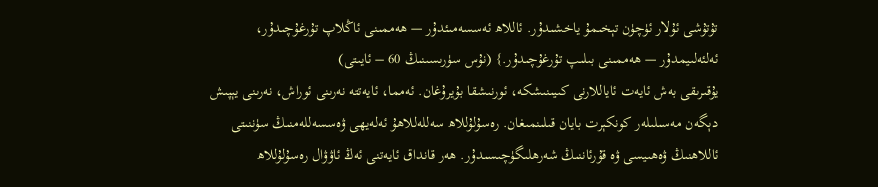تۇتۇشى ئۇلار ئۈچۈن تېخىمۇ ياخشىدۇر. ئاللاھ ئەسسەمىئدۇر — ھەممىنى ئاڭلاپ تۇرغۇچىدۇر، ئەلئەلىيمدۇر — ھەممىنى بىلىپ تۇرغۇچىدۇر.} (نۇس سۈرىسىنىڭ 60 – ئايىتى)
يۇقىرىقى بەش ئايەت ئاياللارنى كىيىنىشكە، ئورنىشقا بۇيرۇغان. ئەمما، ئايەتتە نەرىنى ئوراش، نەرىنى يېپىش دېگەن مەسىلىلەر كونكېرت بايان قىلىنمىغان. رەسۇلۇللاھ سەللەللاھۇ ئەلەيھى ۋەسسەللەمنىڭ سۈننىتى ئاللاھنىڭ ۋەھىيسى ۋە قۇرئاننىڭ شەرھلىگۈچىسىدۇر. ھەر قانداق ئايەتنى ئەڭ ئاۋۋال رەسۇلۇللاھ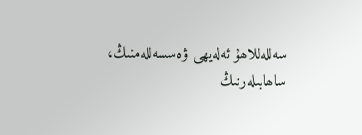سەللەللاھۇ ئەلەيھى ۋەسسەللەمنىڭ، ساھابىلەرنىڭ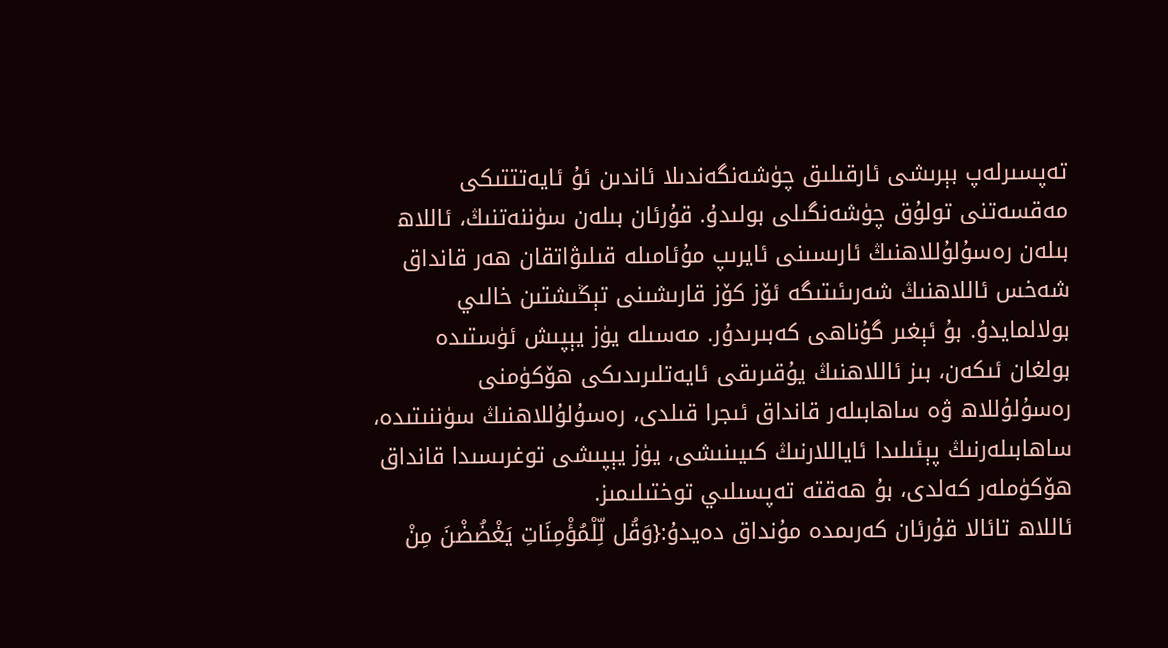تەپسىرلەپ بېرىشى ئارقىلىق چۈشەنگەندىلا ئاندىن ئۇ ئايەتتتىكى مەقسەتنى تولۇق چۈشەنگىلى بولىدۇ. قۇرئان بىلەن سۈننەتنىڭ، ئاللاھ بىلەن رەسۇلۇللاھنىڭ ئارىسىنى ئايرىپ مۇئامىلە قىلىۋاتقان ھەر قانداق شەخس ئاللاھنىڭ شەرىئىتىگە ئۆز كۆز قارىشىنى تېڭىشتىن خالىي بولالمايدۇ. بۇ ئېغىر گۇناھى كەبىرىدۇر. مەسىلە يۈز يېپىش ئۈستىدە بولغان ئىكەن، بىز ئاللاھنىڭ يۇقىرىقى ئايەتلىرىدىكى ھۆكۈمنى رەسۇلۇللاھ ۋە ساھابىلەر قانداق ئىجرا قىلدى، رەسۇلۇللاھنىڭ سۈننىتىدە، ساھابىلەرنىڭ پېئىلىدا ئاياللارنىڭ كىيىنىشى، يۈز يېپىشى توغرىسىدا قانداق ھۆكۈملەر كەلدى، بۇ ھەقتە تەپسىلىي توختىلىمىز.
ئاللاھ تائالا قۇرئان كەرىمدە مۇنداق دەيدۇ:{وَقُل لِّلْمُؤْمِنَاتِ يَغْضُضْنَ مِنْ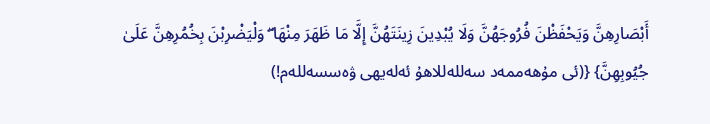أَبْصَارِهِنَّ وَيَحْفَظْنَ فُرُوجَهُنَّ وَلَا يُبْدِينَ زِينَتَهُنَّ إِلَّا مَا ظَهَرَ مِنْهَا ۖ وَلْيَضْرِبْنَ بِخُمُرِهِنَّ عَلَىٰ جُيُوبِهِنَّ} {(ئى مۇھەممەد سەللەللاھۇ ئەلەيھى ۋەسسەللەم!)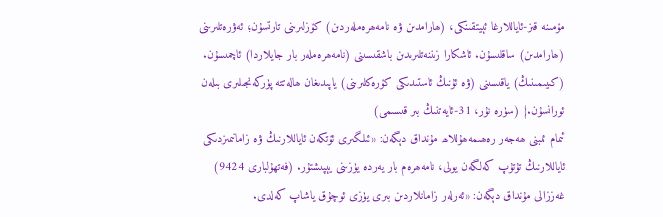مۆمىنە قىز-ئاياللارغا ئېيتقىنكى، (ھارامدىن ۋە نامەھرەملەردىن) كۆزلىرىنى تارتسۇن؛ ئەۋرەتلىرىنى (ھارامدىن) ساقلىسۇن. ئاشكارا زىننەتلىرىدىن باشقىسىنى (نامەھرەملەر بار جايلاردا) ئاچمىسۇن. (كىيىمىنىڭ) ياقىسىنى (ۋە ئۇنىڭ ئاستىدىكى كۆرەكلىرىنى) ياپىدىغان ھالەتتە پۈركەنجىلىرى بىلەن ئورانسۇن.} (سۈرە نۇر، 31-ئايەتنىڭ بىر قىسىمى)
ئىمام ئىبنى ھەجەر رەھىمەھۇللاھ مۇنداق دېگەن: «ئىلگىرى ئۆتكەن ئاياللارنىڭ ۋە زامانىمىزدىكى ئاياللارنىڭ تۇتۇپ كەلگەن يولى، نامەھرەم بار يەردە يۈزىنى يېپىشتۇر. (فەتھۇلبارى 9424)
غەززالى مۇنداق دېگەن: «ئەرلەر زامانلاردىن بىرى يۈزى ئوچۇق ياشاپ كەلدى.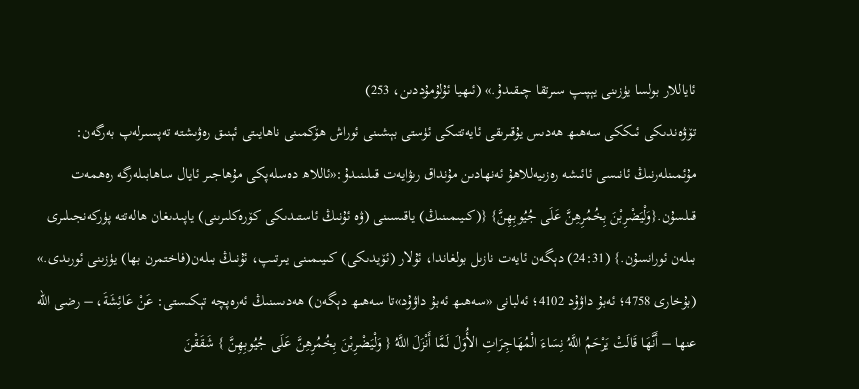ئاياللار بولسا يۈزىنى يېپىپ سىرتقا چىقىدۇ.» (ئىھيا ئۇلۇمۇددىن، 253)
تۆۋەندىكى ئىككى سەھىھ ھەدىس يۇقىرىقى ئايەتتىكى ئۈستى بېشىنى ئوراش ھۆكمىنى ناھايىتى ئېنىق رەۋىشتە تەپسىرلەپ بەرگەن:
مۇئمىنلەرنىڭ ئانىسى ئائىشە رەزىيەللاھۇ ئەنھادىن مۇنداق رىۋايەت قىلىنىدۇ:«ئاللاھ دەسلەپكى مۇھاجىر ئايال ساھابىلەرگە رەھمەت قىلسۇن.{وَلْيَضْرِبْنَ بِخُمُرِهِنَّ عَلَى جُيُوبِهِنَّ} {(كىيىمىنىڭ) ياقىسىنى (ۋە ئۇنىڭ ئاستىدىكى كۆرەكلىرىنى) ياپىدىغان ھالەتتە پۈركەنجىلىرى بىلەن ئورانسۇن.} (24:31) دېگەن ئايەت نازىل بولغاندا، ئۇلار (ئۆيدىكى) كىيىمىنى يىرتىپ، ئۇنىڭ بىلەن(فاختمرن بھا) يۈزىنى ئورىدى.» (بۇخارى 4758؛ ئەبۇ داۋۇد 4102؛ ئەلبانى «سەھىھ ئەبۇ داۋۇد»تا سەھىھ دېگەن) ھەدىسنىڭ ئەرەپچە تېكىستى: عَنْ عَائِشَةَ، – رضى الله عنها – أَنَّهَا قَالَتْ يَرْحَمُ اللَّهُ نِسَاءَ الْمُهَاجِرَاتِ الأُوَلَ لَمَّا أَنْزَلَ اللَّهُ { وَلْيَضْرِبْنَ بِخُمُرِهِنَّ عَلَى جُيُوبِهِنَّ } شَقَقْنَ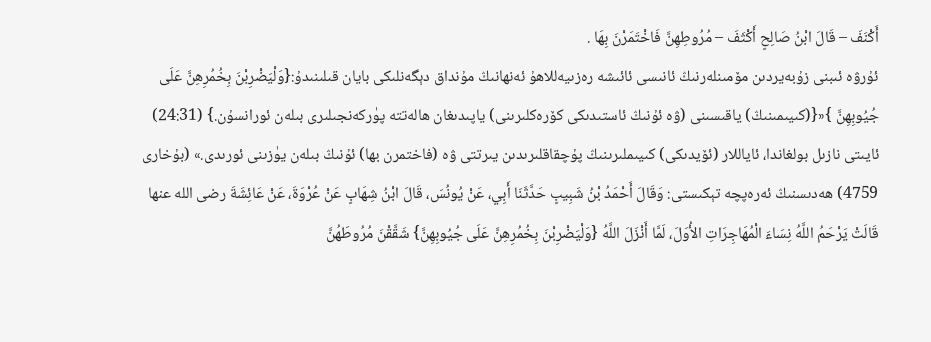أَكْنَفَ – قَالَ ابْنُ صَالِحٍ أَكْثَفَ – مُرُوطِهِنَّ فَاخْتَمَرْنَ بِهَا .
ئۇرۋە ئىبنى زۇبەيردىن مۆمىنلەرنىڭ ئانىسى ئائىشە رەزىيەللاھۇ ئەنھانىڭ مۇنداق دېگەنلىكى بايان قىلىنىدۇ:{وَلْيَضْرِبْنَ بِخُمُرِهِنَّ عَلَى جُيُوبِهِنَّ }«{(كىيىمىنىڭ) ياقىسىنى (ۋە ئۇنىڭ ئاستىدىكى كۆرەكلىرىنى) ياپىدىغان ھالەتتە پۈركەنجىلىرى بىلەن ئورانسۇن.} (24:31) ئايىتى نازىل بولغاندا، ئاياللار (ئۆيدىكى) كىيىملىرىنىڭ پۇچقاقلىرىدىن يىرتتى ۋە (فاختمرن بھا) ئۇنىڭ بىلەن يۈزىنى ئورىدى.» (بۇخارى 4759) ھەدىسنىڭ ئەرەپچە تېكىستى: وَقَالَ أَحْمَدُ بْنُ شَبِيبٍ حَدَّثَنَا أَبِي، عَنْ يُونُسَ، قَالَ ابْنُ شِهَابٍ عَنْ عُرْوَةَ، عَنْ عَائِشَةَ رضى الله عنها قَالَتْ يَرْحَمُ اللَّهُ نِسَاءَ الْمُهَاجِرَاتِ الأُوَلَ، لَمَّا أَنْزَلَ اللَّهُ {وَلْيَضْرِبْنَ بِخُمُرِهِنَّ عَلَى جُيُوبِهِنَّ} شَقَّقْنَ مُرُوطَهُنَّ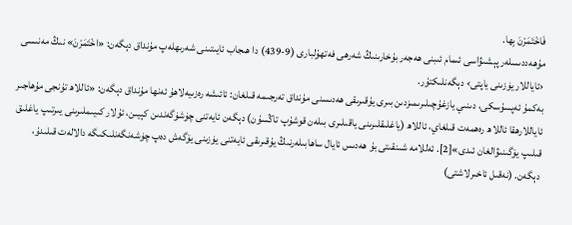فَاخْتَمَرْنَ بِها.
مۇھەددىسلەر پېشىۋاسى ئىمام ئىبنى ھەجەر بۇخارىنىڭ شەرھى فەتھۇلبارى (9-439) دا ھىجاب ئايىتىنى شەرىھلەپ مۇنداق دېگەن: «اخْتَمَرْنَ» نىڭ مەنىسى ‹ئاياللار يۈزىنى ياپتى› دېگەنلىكتۇر.
بەكمۇ ئەپسۇسكى، دىنىي يازغۇچىلىرىمىزدىن بىرى يۇقىرىقى ھەدىسنى مۇنداق تەرجىمە قىلغان: ئائىشە رەزىيەلاھۇ ئەنھا مۇنداق دېگەن: «ئاللاھ تۇنجى مۇھاجىر ئاياللارھقا ئاللاھ رەھمەت قىلغاي، ئاللاھ (ياغلىقلىرىنى ياقىلىرى بىلەن قوشۇپ تاڭسۇن) دېگەن ئايەتنى چۈشۈگەندىن كېيىن، ئۇلار كىيىملىرىنى يىرتىپ ياغلىق قىلىپ يۆگىنىۋالغان ئىدى»[2]. ئەللامە شىنقىتى بۇ ھەدىس ئايال ساھابىلەرنىڭ يۇقىرىقى ئايەتنى يۈزىنى يۆگەش دەپ چۈشەنگەنلىكىگە دالالەت قىلىدۇ، دېگەن. (نەقىل ئاخىرلاشتى)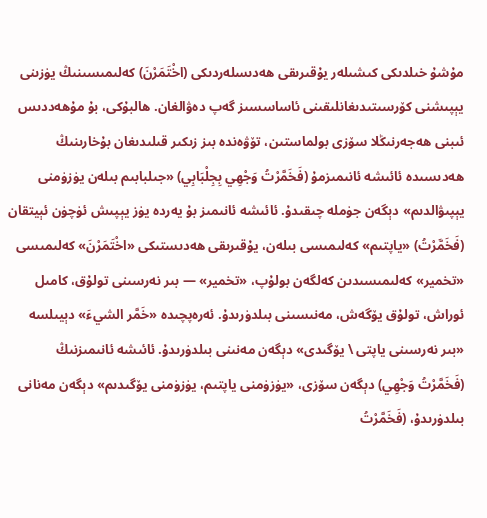مۇشۇ خىلدىكى كىشىلەر يۇقىرىقى ھەدىسلەردىكى (اخْتَمَرْنَ) كەلىمىسىنىڭ يۈزىنى يېپىشنى كۆرسىتىدىغانلىقىنى ئاساسسىز گەپ دەۋالغان. ھالبۇكى، بۇ مۇھەددىس ئىبنى ھەجەرنىڭلا سۆزى بولماستىن، تۆۋەندە بىز زىكىر قىلىدىغان بۇخارىنىڭ ھەدىسىدە ئائىشە ئانىمىزمۇ (فَخَمَّرْتُ وَجْهِي بِجِلْبَابِي) «جىلبابىم بىلەن يۈزۈمنى يېپىۋالدىم» دېگەن جۈملە چىقىدۇ. ئائىشە ئانىمىز بۇ يەردە يۈز يېپىش ئۈچۈن ئېيتقان (فَخَمَّرْتُ) «ياپتىم» كەلىمىسى بىلەن، يۇقىرىقى ھەدىستىكى «اخْتَمَرْنَ» كەلىمىسى «تخمير» كەلىمىسىدىن كەلگەن بولۇپ، «تخمير» — بىر نەرسىنى تولۇق، كامىل ئوراش، تولۇق يۆگەش، مەنىسىنى بىلدۈرىدۇ. ئەرەپچىدە «خَمَّر الشيءَ» دېيىلسە «بىر نەرسىنى ياپتى \ يۆگىدى» دېگەن مەنىنى بىلدۈرىدۇ. ئائىشە ئانىمىزنىڭ (فَخَمَّرْتُ وَجْهِي) دېگەن سۆزى، «يۈزۈمنى ياپتىم، يۈزۈمنى يۆگىدىم» دېگەن مەنانى بىلدۈرىدۇ، (فَخَمَّرْتُ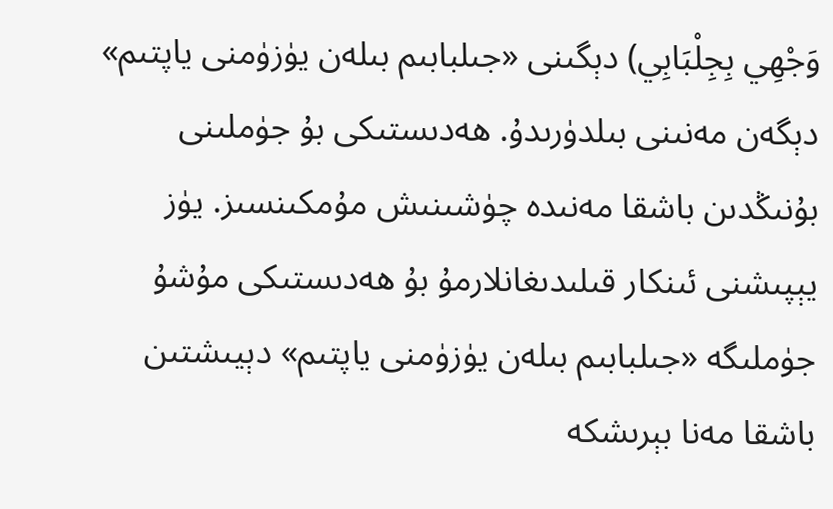وَجْهِي بِجِلْبَابِي) دېگىنى «جىلبابىم بىلەن يۈزۈمنى ياپتىم» دېگەن مەنىنى بىلدۈرىدۇ. ھەدىستىكى بۇ جۈملىنى بۇنىڭدىن باشقا مەنىدە چۈشىنىش مۇمكىنسىز. يۈز يېپىشنى ئىنكار قىلىدىغانلارمۇ بۇ ھەدىستىكى مۇشۇ جۈملىگە «جىلبابىم بىلەن يۈزۈمنى ياپتىم» دېيىشتىن باشقا مەنا بېرىشكە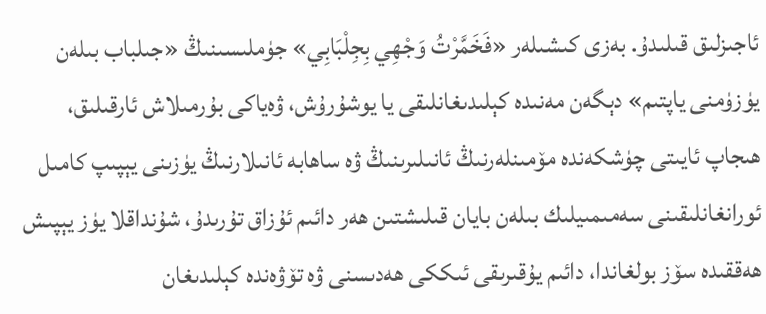ئاجىزلىق قىلىدۇ. بەزى كىشىلەر «فَخَمَّرْتُ وَجْهِي بِجِلْبَابِي» جۈملىسىنىڭ «جىلباب بىلەن يۈزۈمنى ياپتىم» دېگەن مەنىدە كېلىدىغانلىقى يا يوشۇرۇش، ۋەياكى بۇرمىلاش ئارقىلىق، ھىجاپ ئايىتى چۈشكەندە مۆمىنلەرنىڭ ئانىلىرىنىڭ ۋە ساھابە ئانىلارنىڭ يۈزىنى يېپىپ كامىل ئورانغانلىقىنى سەمىمىيلىك بىلەن بايان قىلىشتىن ھەر دائىم ئۇزاق تۇرىدۇ، شۇنداقلا يۈز يېپىش ھەققىدە سۆز بولغاندا، دائىم يۇقىرىقى ئىككى ھەدىسنى ۋە تۆۋەندە كېلىدىغان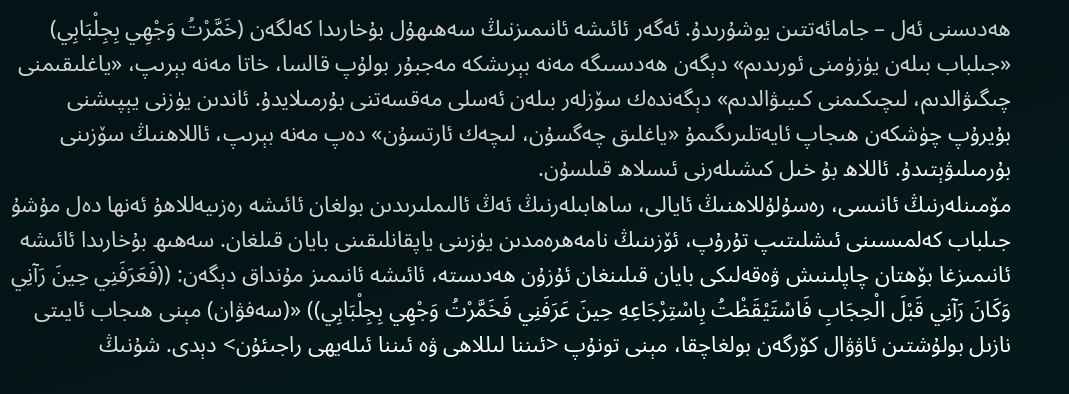ھەدىسنى ئەل – جامائەتتىن يوشۇرىدۇ. ئەگەر ئائىشە ئانىمىزنىڭ سەھىھۇل بۇخارىدا كەلگەن (خَمَّرْتُ وَجْهِي بِجِلْبَابِي) «جىلباب بىلەن يۈزۈمنى ئورىدىم» دېگەن ھەدىسىگە مەنە بېرىشكە مەجبۇر بولۇپ قالسا، خاتا مەنە بېرىپ، «ياغلىقىمنى چىگىۋالدىم، لىچىكىمنى كىيىۋالدىم» دېگەندەك سۆزلەر بىلەن ئەسلى مەقسەتنى بۇرمىلايدۇ. ئاندىن يۈزنى يېپىشنى بۇيرۇپ چۈشكەن ھىجاپ ئايەتلىرىگىمۇ «ياغلىق چەگسۇن، لىچەك ئارتسۇن» دەپ مەنە بېرىپ، ئاللاھنىڭ سۆزىنى بۇرمىلىۋېتىدۇ. ئاللاھ بۇ خىل كىشىلەرنى ئىسلاھ قىلسۇن.
مۆمىنلەرنىڭ ئانىسى، رەسۇلۇللاھنىڭ ئايالى، ساھابىلەرنىڭ ئەڭ ئالىملىرىدىن بولغان ئائىشە رەزىيەللاھۇ ئەنھا دەل مۇشۇ جىلباب كەلمىسىنى ئىشلىتىپ تۇرۇپ، ئۆزىنىڭ نامەھرەمدىن يۈزىنى ياپقانلىقىنى بايان قىلغان. سەھىھ بۇخارىدا ئائىشە ئانىمىزغا بۆھتان چاپلىنىش ۋەقەلىكى بايان قىلىنغان ئۇزۇن ھەدىستە، ئائىشە ئانىمىز مۇنداق دېگەن: ((فَعَرَفَنِي حِينَ رَآنِي وَكَانَ رَآنِي قَبْلَ الْحِجَابِ فَاسْتَيْقَظْتُ بِاسْتِرْجَاعِهِ حِينَ عَرَفَنِي فَخَمَّرْتُ وَجْهِي بِجِلْبَابِي)) «(سەفۋان) مېنى ھىجاب ئايىتى نازىل بولۇشتىن ئاۋۋال كۆرگەن بولغاچقا، مېنى تونۇپ <ئىننا لىللاھى ۋە ئىننا ئىلەيھى راجىئۇن> دېدى. شۇنىڭ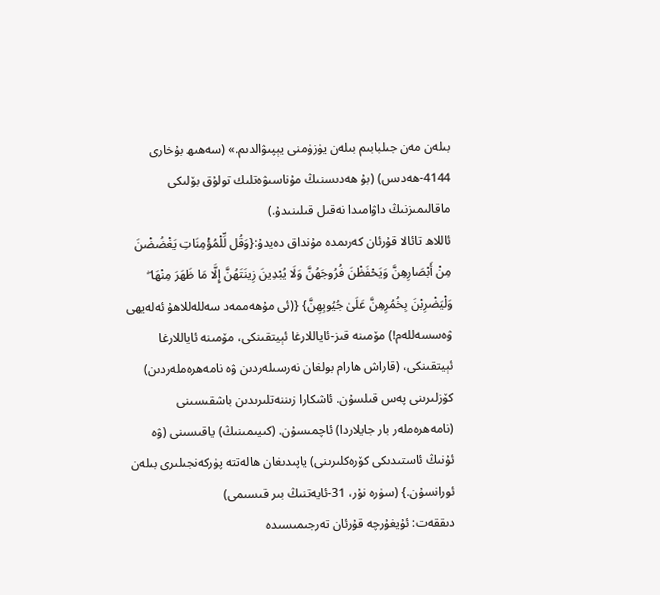بىلەن مەن جىلبابىم بىلەن يۈزۈمنى يېپىۋالدىم.» (سەھىھ بۇخارى 4144-ھەدىس) (بۇ ھەدىسنىڭ مۇناسىۋەتلىك تولۇق بۆلىكى ماقالىمىزنىڭ داۋامىدا نەقىل قىلىنىدۇ.)
ئاللاھ تائالا قۇرئان كەرىمدە مۇنداق دەيدۇ:{وَقُل لِّلْمُؤْمِنَاتِ يَغْضُضْنَ مِنْ أَبْصَارِهِنَّ وَيَحْفَظْنَ فُرُوجَهُنَّ وَلَا يُبْدِينَ زِينَتَهُنَّ إِلَّا مَا ظَهَرَ مِنْهَا ۖ وَلْيَضْرِبْنَ بِخُمُرِهِنَّ عَلَىٰ جُيُوبِهِنَّ} {(ئى مۇھەممەد سەللەللاھۇ ئەلەيھى ۋەسسەللەم!) مۆمىنە قىز-ئاياللارغا ئېيتقىنكى، مۆمىنە ئاياللارغا ئېيتقىنكى، (قاراش ھارام بولغان نەرسىلەردىن ۋە نامەھرەملەردىن) كۆزلىرىنى پەس قىلسۇن. ئاشكارا زىننەتلىرىدىن باشقىسىنى (نامەھرەملەر بار جايلاردا) ئاچمىسۇن. (كىيىمىنىڭ) ياقىسىنى (ۋە ئۇنىڭ ئاستىدىكى كۆرەكلىرىنى) ياپىدىغان ھالەتتە پۈركەنجىلىرى بىلەن ئورانسۇن.} (سۈرە نۇر، 31-ئايەتنىڭ بىر قىسىمى)
دىققەت: ئۇيغۇرچە قۇرئان تەرجىمىسىدە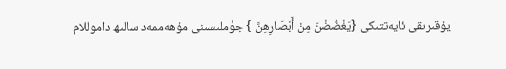يۇقىرىقى ئايەتتىكى {يَغْضُضْنَ مِنْ أَبْصَارِهِنَّ } جۈملىسىنى مۇھەممەد سالىھ داموللام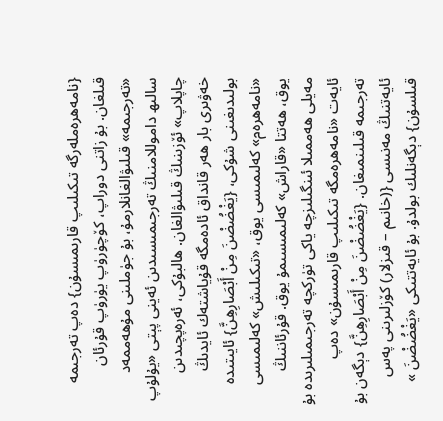{نامەھرەملەرگە تىكىلىپ قارىمىسۇن} دەپ تەرجىمە قىلغان. بۇ زاتنى دوراپ، كۆچۈرۈپ يۈرۈپ قۇرئان «تەرجىمە» قىلىۋالغانلارمۇ، بۇ جۈملىنى مۇھەممەد سالىھ داموللامنىڭ تەرجىمىسىدىن ئەينى پېتى «يۇلۇپ چاپلاپ» ئۆزىنىڭ قىلىۋالغان. ھالبۇكى، ئەرەپچىدىن خەۋىرى بار ھەر قانداق ئادەمگە قۇياشتەك ئايدىڭ بولىدىغىنى شۇكى، {يَغْضُضْنَ مِنْ أَبْصَارِهِنَّ} ئايىتىدە «نامەھرەم» كەلىمىسى يوق، «تىكىلىش» كەلىمىسى يوق، ھەتتا «قاراش» كەلىمىسىمۇ يوق. قۇرئاننىڭ مەيلى ھەممىلا ئىنگىلىزچە ياكى تۈركچە تەرجىمىلىرىدە بۇ ئايەت «نامەھرەمگە تىكىلىپ قارىمىسۇن» دەپ تەرجىمە قىلىنمىغان. {يَغْضُضْنَ مِنْ أَبْصَارِهِنَّ} دېگەن بۇ ئايەتنىڭ مەنىسى {(خانىم – قىزلار) كۆزلىرىنى پەس قىلسۇن} دېگەنلىك بولدۇ. بۇ ئايەتتىكى «يَغْضُضْنَ »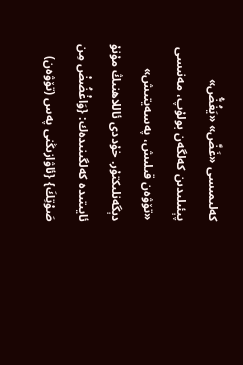كەلىمىسى «غَضَّ» «يَغُضُّ» پېئىلىدىن كەلگەن بولۇپ، مەنىسى «تۆۋەن قىلىش، پەسەيتىش» دېگەنلىكتۇر. خۇددى ئاللاھنىڭ مۇنۇ ئايىتىدە كەلگىنىدەك: {وَاغْضُضْ مِن صَوْتِكَ} {ئاۋازىڭنى پەس (تۆۋەن)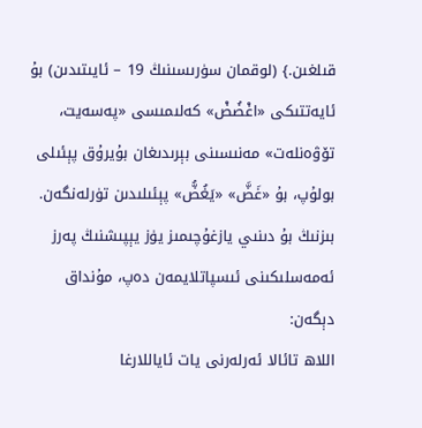قىلغىن.} (لوقمان سۈرىسىنىڭ 19 – ئايىتىدىن) بۇ ئايەتتىكى «اغْضُضْ» كەلىمىسى «پەسەيت، تۆۋەنلەت» مەنىسىنى بېرىدىغان بۇيرۇق پېئىلى بولۇپ، بۇ «غَضَّ» «يَغُضُّ» پېئىلىدىن تۈرلەنگەن.
بىزنىڭ بۇ دىنىي يازغۇچىمىز يۈز يېپىشنىڭ پەرز ئەمەسلىكىنى ئىسپاتلايمەن دەپ، مۇنداق دېگەن:
اللاھ تائالا ئەرلەرنى يات ئاياللارغا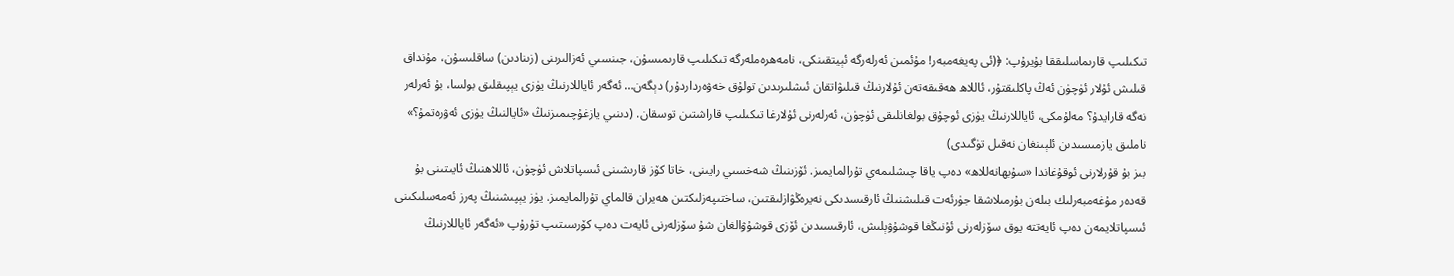تىكىلىپ قارىماسلىققا بۇيرۇپ: ﴿(ئى پەيغەمبەر! مۇئمىن ئەرلەرگە ئېيتقىنكى، نامەھرەملەرگە تىكىلىپ قارىمىسۇن، جىنسىي ئەزالىرىنى (زىنادىن) ساقلىسۇن، مۇنداق قىلىش ئۇلار ئۈچۈن ئەڭ پاكلىقتۇر، ئاللاھ ھەقىقەتەن ئۇلارنىڭ قىلىۋاتقان ئىشلىرىدىن تولۇق خەۋەرداردۇر) دېگەن… ئەگەر ئاياللارنىڭ يۈزى يېپىقلىق بولسا، بۇ ئەرلەر نەگە قارايدۇ؟ مەلۇمكى، ئاياللارنىڭ يۈزى ئوچۇق بولغانلىقى ئۈچۈن، ئەرلەرنى ئۇلارغا تىكىلىپ قاراشتىن توسقان. (دىنىي يازغۇچىمىزنىڭ «ئايالنىڭ يۈزى ئەۋرەتمۇ؟» ناملىق يازمىسىدىن ئلېىنغان نەقىل تۈگىدى)
بىز بۇ قۇرلارنى ئوقۇغاندا «سۇبھانەللاھ» دەپ ياقا چىشلىمەي تۇرالمايمىز. ئۆزىنىڭ شەخسىي رايىنى، خاتا كۆز قارىشىنى ئىسپاتلاش ئۈچۈن، ئاللاھنىڭ ئايىتىنى بۇ قەدەر مۇغەمبەرلىك بىلەن بۇرمىلاشقا جۈرئەت قىلىشنىڭ ئارقىسدىكى نەيرەڭۋازلىقتىن، ساختىپەزلىكتىن ھەيران قالماي تۇرالمايمىز. يۈز يېپىشنىڭ پەرز ئەمەسلىكىنى ئىسپاتلايمەن دەپ ئايەتتە يوق سۆزلەرنى ئۇنىڭغا قوشۇۋېلىش، ئارقىسىدىن ئۆزى قوشۇۋالغان شۇ سۆزلەرنى ئايەت دەپ كۆرسىتىپ تۇرۇپ «ئەگەر ئاياللارنىڭ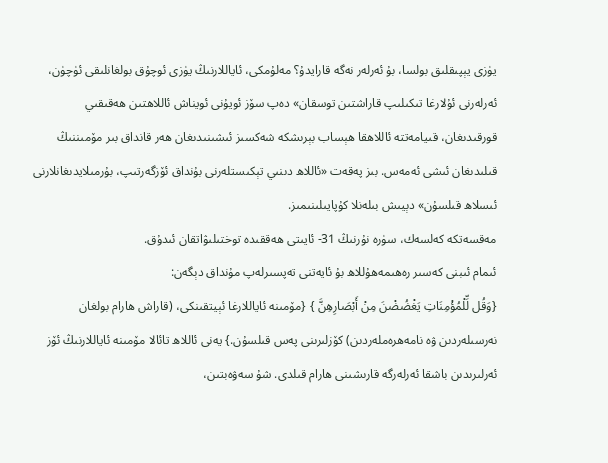يۈزى يېپىقلىق بولسا، بۇ ئەرلەر نەگە قارايدۇ؟ مەلۇمكى، ئاياللارنىڭ يۈزى ئوچۇق بولغانلىقى ئۈچۈن، ئەرلەرنى ئۇلارغا تىكىلىپ قاراشتىن توسقان» دەپ سۆز ئويۇنى ئويناش ئاللاھتىن ھەقىقىي قورقىدىغان، قىيامەتتە ئاللاھقا ھېساب بېرىشكە شەكسىز ئىشىنىدىغان ھەر قانداق بىر مۆمىننىڭ قىلىدىغان ئىشى ئەمەس. بىز پەقەت «ئاللاھ دىنىي تېكىستلەرنى بۇنداق ئۆزگەرتىپ، بۇرمىلايدىغانلارنى ئىسلاھ قىلسۇن» دېيىش بىلەنلا كۇپايىلىنىمىز.
مەقسەتكە كەلسەك، سۈرە نۇرنىڭ 31- ئايىتى ھەققىدە توختىلىۋاتقان ئىدۇق.
ئىمام ئىبنى كەسىر رەھىمەھۇللاھ بۇ ئايەتنى تەپسىرلەپ مۇنداق دېگەن:
{وَقُل لِّلْمُؤْمِنَاتِ يَغْضُضْنَ مِنْ أَبْصَارِهِنَّ } {مۆمىنە ئاياللارغا ئېيتقىنكى، (قاراش ھارام بولغان نەرسىلەردىن ۋە نامەھرەملەردىن) كۆزلىرىنى پەس قىلسۇن.} يەنى ئاللاھ تائالا مۆمىنە ئاياللارنىڭ ئۆز ئەرلىرىدىن باشقا ئەرلەرگە قارىشىنى ھارام قىلدى. شۇ سەۋەبتىن،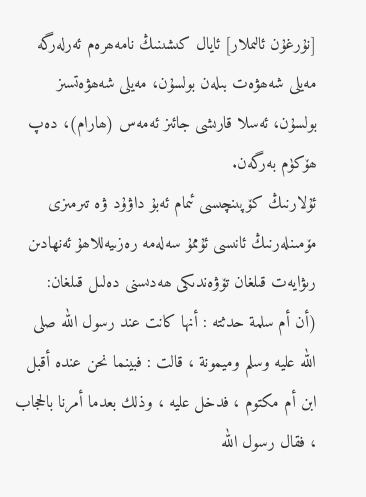[نۇرغۇن ئالىملار] ئايال كىشىنىڭ نامەھرەم ئەرلەرگە مەيلى شەھۋەت بىلەن بولسۇن، مەيلى شەھۋەتسىز بولسۇن، ئەسلا قارىشى جائىز ئەمەس (ھارام)، دەپ ھۆكۈم بەرگەن.
ئۇلارنىڭ كۆپىنچىسى ئىمام ئەبۇ داۋۇد ۋە تىرمىزى مۆمىنلەرنىڭ ئانىسى ئۇممۇ سەلەمە رەزىيەللاھۇ ئەنھادىن رىۋايەت قىلغان تۆۋەندىكى ھەدىسنى دەلىل قىلغان:
(أن أم سلمة حدثته : أنها كانت عند رسول الله صلى الله عليه وسلم وميمونة ، قالت : فبينما نحن عنده أقبل ابن أم مكتوم ، فدخل عليه ، وذلك بعدما أمرنا بالحجاب ، فقال رسول الله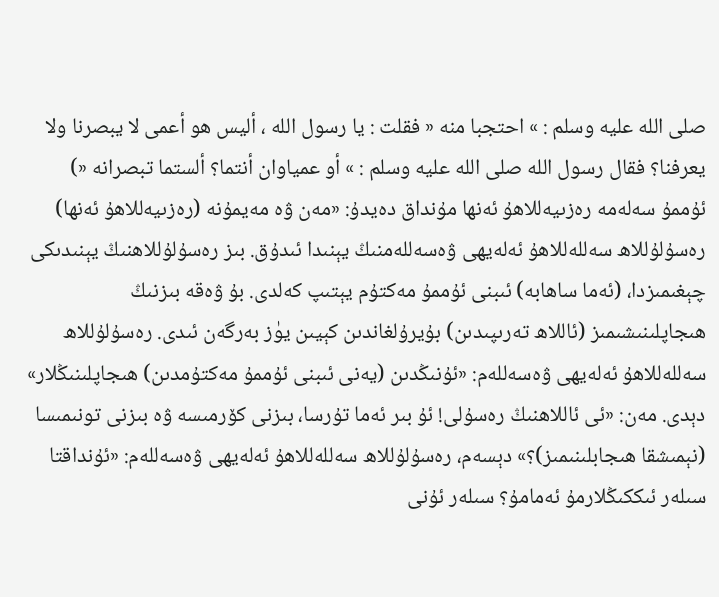صلى الله عليه وسلم : » احتجبا منه « فقلت : يا رسول الله ، أليس هو أعمى لا يبصرنا ولا يعرفنا؟ فقال رسول الله صلى الله عليه وسلم : » أو عمياوان أنتما؟ ألستما تبصرانه «)
ئۇممۇ سەلەمە رەزىيەللاھۇ ئەنھا مۇنداق دەيدۇ: «مەن ۋە مەيمۇنە (رەزىيەللاھۇ ئەنھا) رەسۇلۇللاھ سەللەللاھۇ ئەلەيھى ۋەسەللەمنىڭ يېنىدا ئىدۇق. بىز رەسۇلۇللاھنىڭ يېنىدىكى چېغىمىزدا، (ئەما ساھابە) ئىبنى ئۇممۇ مەكتۇم يېتىپ كەلدى. بۇ ۋەقە بىزنىڭ ھىجاپلىنىشىمىز (ئاللاھ تەرىپىدىن) بۇيرۇلغاندىن كېيىن يۈز بەرگەن ئىدى. رەسۇلۇللاھ سەللەللاھۇ ئەلەيھى ۋەسەللەم: «ئۇنىڭدىن (يەنى ئىبنى ئۇممۇ مەكتۇمدىن) ھىجاپلىنىڭلار» دېدى. مەن: «ئى ئاللاھنىڭ رەسۇلى! ئۇ بىر ئەما تۇرسا، بىزنى كۆرمىسە ۋە بىزنى تونىمىسا (نېمىشقا ھىجابلىنىمىز)؟» دېسەم، رەسۇلۇللاھ سەللەللاھۇ ئەلەيھى ۋەسەللەم: «ئۇنداقتا سىلەر ئىككىڭلارمۇ ئەمامۇ؟ سىلەر ئۇنى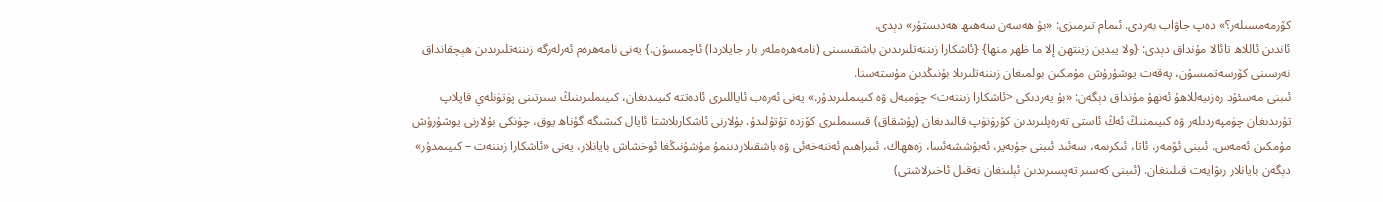كۆرمەمسىلەر؟» دەپ جاۋاب بەردى. ئىمام تىرمىزى: «بۇ ھەسەن سەھىھ ھەدىستۇر» دېدى.
ئاندىن ئاللاھ تائالا مۇنداق دېدى: {ولا يبدين زينتهن إلا ما ظهر منها} {ئاشكارا زىننەتلىرىدىن باشقىسىنى (نامەھرەملەر بار جايلاردا) ئاچمىسۇن.} يەنى نامەھرەم ئەرلەرگە زىننەتلىرىدىن ھېچقانداق نەرسىنى كۆرسەتمىسۇن، پەقەت يوشۇرۇش مۇمكىن بولمىغان زىننەتلىرىلا بۇنىڭدىن مۇستەسنا.
ئىبنى مەسئۇد رەزىيەللاھۇ ئەنھۇ مۇنداق دېگەن: «بۇ يەردىكى <ئاشكارا زىننەت> چۈمبەل ۋە كىيىملىرىدۇر.» يەنى ئەرەب ئاياللىرى ئادەتتە كىيىدىغان، كىيىملىرىنىڭ سىرتىنى پۈتۈنلەي قاپلاپ تۇرىدىغان چۈمپەردىلەر ۋە كىيىمنىڭ ئەڭ ئاستى تەرەپلىرىدىن كۆرۈنۈپ قالىدىغان (پۇشقاق) قىسىملىرى كۆزدە تۇتۇلىدۇ. بۇلارنى ئاشكارىلاشتا ئايال كىشىگە گۇناھ يوق، چۈنكى بۇلارنى يوشۇرۇش مۇمكىن ئەمەس. ئىبنى ئۆمەر، ئاتا، ئىكرىمە، سەئىد ئىبنى جۇبەير، ئەبۇششەئسا، زەھھاك، ئىبراھىم ئەننەخەئى ۋە باشقىلاردىنمۇ مۇشۇنىڭغا ئوخشاش بايانلار، يەنى «ئاشكارا زىننەت – كىيىمدۇر» دېگەن بايانلار رىۋايەت قىلىنغان. (ئىبنى كەسىر تەپسىرىدىن ئېلىنغان نەقىل ئاخىرلاشتى)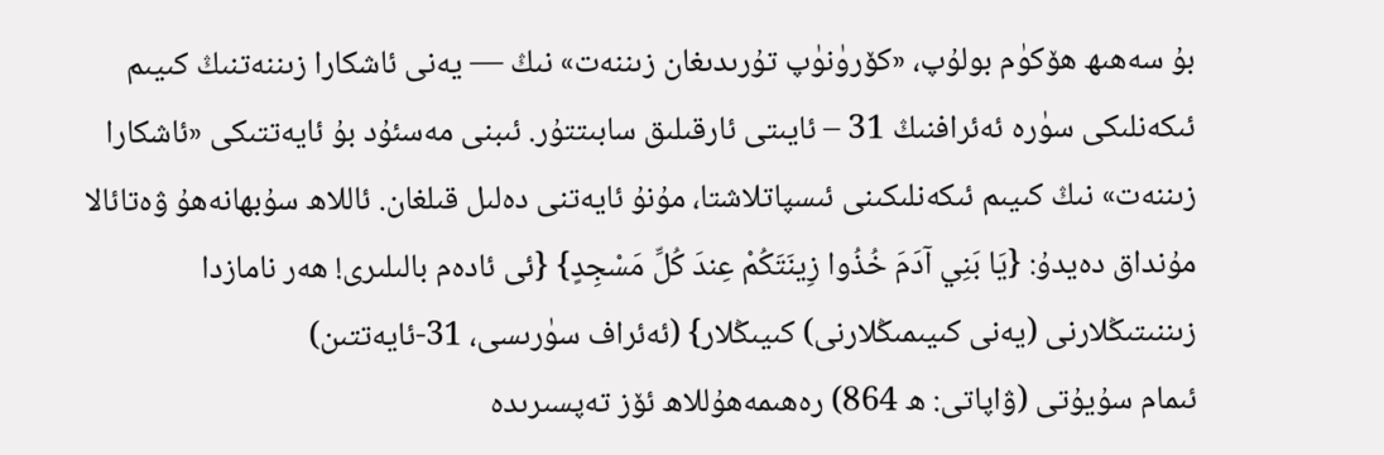بۇ سەھىھ ھۆكۈم بولۇپ، «كۆرۈنۈپ تۇرىدىغان زىننەت» نىڭ — يەنى ئاشكارا زىننەتنىڭ كىيىم ئىكەنلىكى سۈرە ئەئرافنىڭ 31 – ئايىتى ئارقىلىق سابىتتۇر. ئىبنى مەسئۇد بۇ ئايەتتىكى «ئاشكارا زىننەت» نىڭ كىيىم ئىكەنلىكىنى ئىسپاتلاشتا، مۇنۇ ئايەتنى دەلىل قىلغان. ئاللاھ سۇبھانەھۇ ۋەتائالا مۇنداق دەيدۇ: {يَا بَنِي آدَمَ خُذُوا زِينَتَكُمْ عِندَ كُلِّ مَسْجِدٍ} {ئى ئادەم بالىلىرى! ھەر نامازدا زىننىتىڭلارنى (يەنى كىيىمىڭلارنى) كىيىڭلار} (ئەئراف سۈرىسى، 31-ئايەتتىن)
ئىمام سۇيۇتى (ۋاپاتى: ھ 864) رەھىمەھۇللاھ ئۆز تەپسىرىدە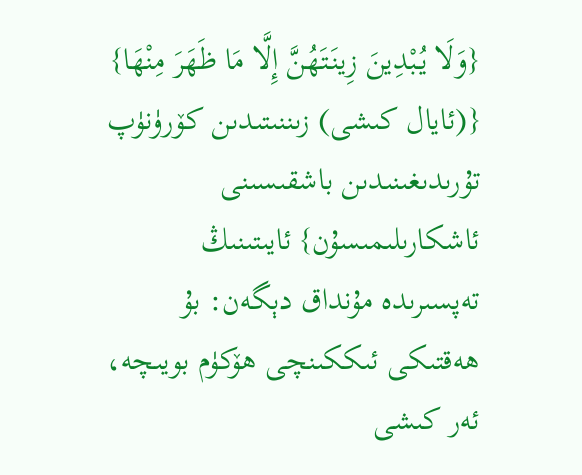{وَلَا يُبْدِينَ زِينَتَهُنَّ إِلَّا مَا ظَهَرَ مِنْهَا} {(ئايال كىشى) زىننىتىدىن كۆرۈنۈپ تۇرىدىغىنىدىن باشقىسىنى ئاشكارىلىمىسۇن} ئايىتىنىڭ تەپسىرىدە مۇنداق دېگەن: بۇ ھەقتىكى ئىككىنچى ھۆكۈم بويىچە، ئەر كىشى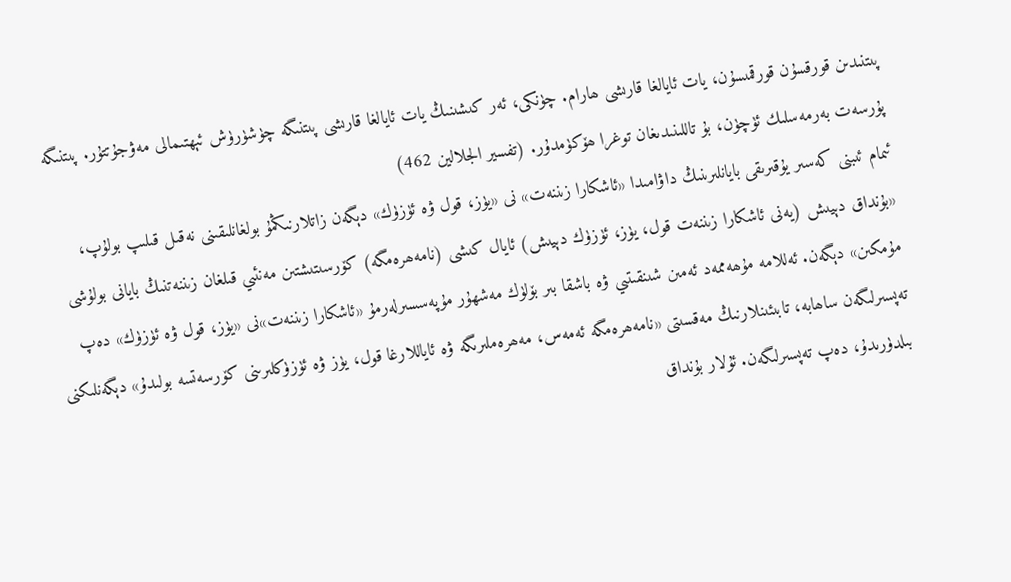پىتنىدىن قورقسۇن قورقمىسۇن، يات ئايالغا قارىشى ھارام. چۈنكى، ئەر كىشىنىڭ يات ئايالغا قارىشى پىتنىگە چۈشۈرۈش ئېھتىمالى مەۋجۇتتۇر. پىتنىگە پۇرسەت بەرمەسلىك ئۈچۈن، بۇ تاللىنىدىغان توغرا ھۆكۈمدۇر. (تفسير الجلالين 462)
ئىمام ئىبنى كەسىر يۇقىرىقى بايانلىرىنىڭ داۋامىدا «ئاشكارا زىننەت» نى «يۈز، قول ۋە ئۈزۈك» دېگەن زاتلارنىڭمۇ بولغانلىقىنى نەقىل قىلىپ بولۇپ، «بۇنداق دېيىش (يەنى ئاشكارا زىننەت قول، يۈز، ئۈزۈك دېيىش) ئايال كىشى (نامەھرەمگە) كۆرسىتىشتىن مەنئىي قىلغان زىننەتنىڭ بايانى بولۇشى مۇمكىن» دېگەن. ئەللامە مۇھەممەد ئەمىن شىنقىتىي ۋە باشقا بىر بۆلۈك مەشھۇر مۇپەسسىرلەرمۇ «ئاشكارا زىننەت»نى «يۈز، قول ۋە ئۈزۈك» دەپ تەپسىرلىگەن ساھابە، تابىئىنلارنىڭ مەقسىتى «نامەھرەمگە ئەمەس، مەھرەملىرىگە ۋە ئاياللارغا قول، يۈز ۋە ئۈزۈكلىرىنى كۆرسەتسە بولىدۇ» دېگەنلىكنى بىلدۈرىدۇ، دەپ تەپسىرلىگەن. ئۇلار بۇنداق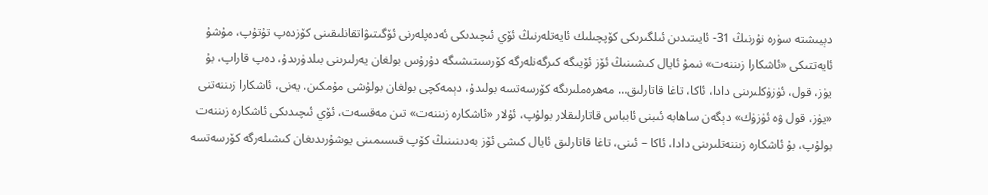دېيىشتە سۈرە نۇرنىڭ 31- ئايىتىدىن ئىلگىرىكى كۆپچىلىك ئايەتلەرنىڭ ئۆي ئىچىدىكى ئەدەپلەرنى ئۆگىتىۋاتقانلىقىنى كۆزدەپ تۇتۇپ، مۇشۇ ئايەتتىكى «ئاشكارا زىننەت» نىمۇ ئايال كىشىنىڭ ئۆز ئۆيىگە كىرگەنلەرگە كۆرسىتىشىگە دۇرۇس بولغان يەرلىرىنى بىلدۈرىدۇ، دەپ قاراپ، بۇ يۈز، قول، ئۈزۈكلىرىنى دادا، ئاكا، تاغا قاتارلىق… مەھرەملىرىگە كۆرسەتسە بولىدۇ، دېمەكچى بولغان بولۇشى مۇمكىن. يەنى، ئاشكارا زىننەتنى «يۈز، قول ۋە ئۈزۈك» دېگەن ساھابە ئىبنى ئابباس قاتارلىقلار بولۇپ، ئۇلار «ئاشكارە زىننەت» تىن مەقسەت، ئۆي ئىچىدىكى ئاشكارە زىننەت بولۇپ، بۇ ئاشكارە زىننەتلىرىنى دادا، ئاكا – ئىنى، تاغا قاتارلىق ئايال كىشى ئۆز بەدىنىنىڭ كۆپ قىسىمىنى يوشۇرىدىغان كىشىلەرگە كۆرسەتسە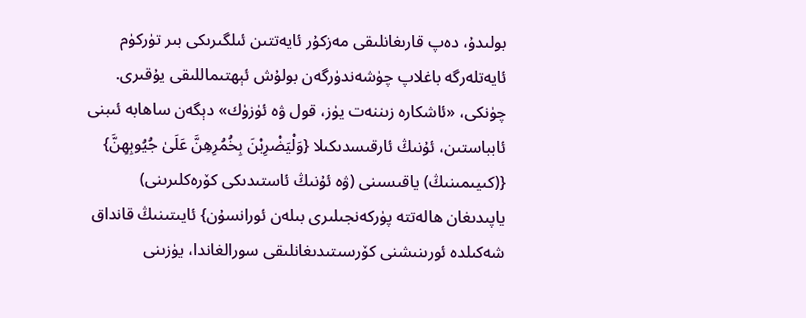بولىدۇ، دەپ قارىغانلىقى مەزكۇر ئايەتتىن ئىلگىرىكى بىر تۈركۈم ئايەتلەرگە باغلاپ چۈشەندۈرگەن بولۇش ئېھتىماللىقى يۇقىرى. چۈنكى، «ئاشكارە زىننەت يۈز، قول ۋە ئۈزۈك» دېگەن ساھابە ئىبنى ئابباستىن، ئۇنىڭ ئارقىسدىكىلا {وَلْيَضْرِبْنَ بِخُمُرِهِنَّ عَلَىٰ جُيُوبِهِنَّ} {(كىيىمىنىڭ) ياقىسىنى (ۋە ئۇنىڭ ئاستىدىكى كۆرەكلىرىنى) ياپىدىغان ھالەتتە پۈركەنجىلىرى بىلەن ئورانسۇن} ئايىتىنىڭ قانداق شەكىلدە ئورىنىشنى كۆرسىتىدىغانلىقى سورالغاندا، يۈزىنى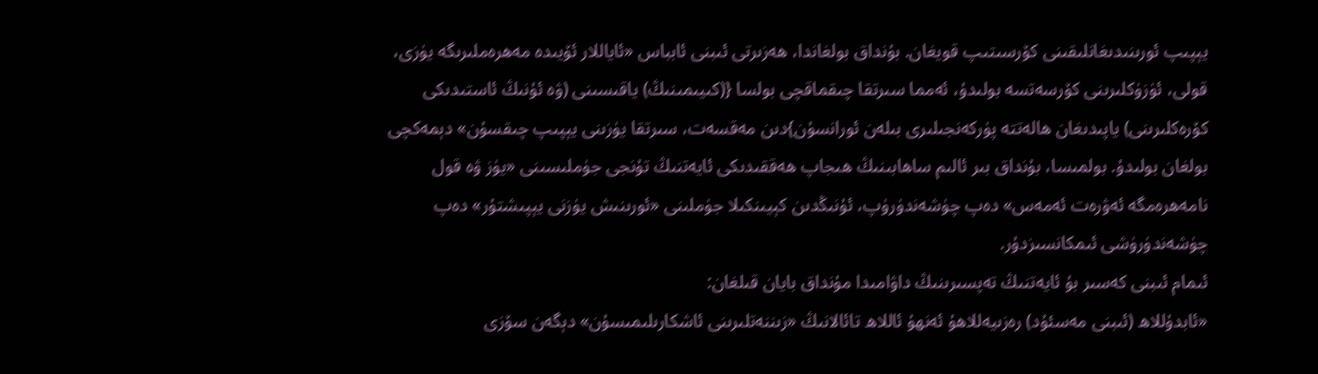يېپىپ ئورىنىدىغانلىقىنى كۆرسىتىپ قويغان. بۇنداق بولغاندا، ھەزىرتى ئىبنى ئابباس «ئاياللار ئۆيىدە مەھرەملىرىگە يۈزى، قولى، ئۈزۈكلىرىنى كۆرسەتسە بولىدۇ، ئەمما سىرتقا چىقماقچى بولسا {(كىيىمىنىڭ) ياقىسىنى (ۋە ئۇنىڭ ئاستىدىكى كۆرەكلىرىنى) ياپىدىغان ھالەتتە پۈركەنجىلىرى بىلەن ئورانسۇن}دىن مەقسەت، سىرتقا يۈزىنى يېپىپ چىقسۇن» دېمەكچى بولغان بولىدۇ. بولمىسا، بۇنداق بىر ئالىم ساھابىنىڭ ھىجاپ ھەققىدىكى ئايەتنىڭ تۇنجى جۈملىسىنى «يۈز ۋە قول نامەھرەمگە ئەۋرەت ئەمەس» دەپ چۈشەندۈرۈپ، ئۇنىڭدىن كېيىنكىلا جۈملىنى «ئورىنىش يۈزنى يېپىشتۇر» دەپ چۈشەندۈرۈشى ئىمكانسىزدۇر.
ئىمام ئىبنى كەسىر بۇ ئايەتنىڭ تەپسىرىنىڭ داۋامىدا مۇنداق بايان قىلغان:
«ئابدۇللاھ (ئىبنى مەسئۇد) رەزىيەللاھۇ ئەنھۇ ئاللاھ تائالانىڭ «زىننەتلىرىنى ئاشكارىلىمىسۇن» دېگەن سۆزى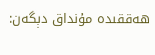ھەققىدە مۇنداق دېگەن: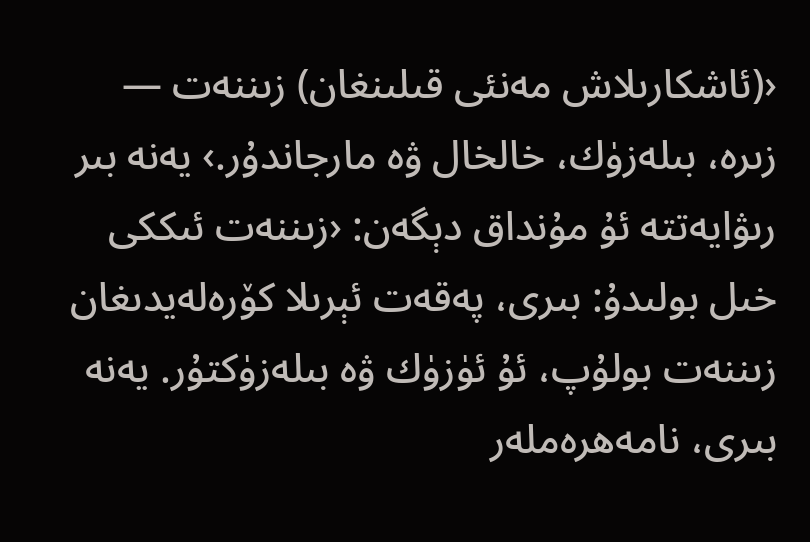‹(ئاشكارىلاش مەنئى قىلىنغان) زىننەت — زىرە، بىلەزۈك، خالخال ۋە مارجاندۇر.› يەنە بىر رىۋايەتتە ئۇ مۇنداق دېگەن: ‹زىننەت ئىككى خىل بولىدۇ: بىرى، پەقەت ئېرىلا كۆرەلەيدىغان زىننەت بولۇپ، ئۇ ئۈزۈك ۋە بىلەزۈكتۇر. يەنە بىرى، نامەھرەملەر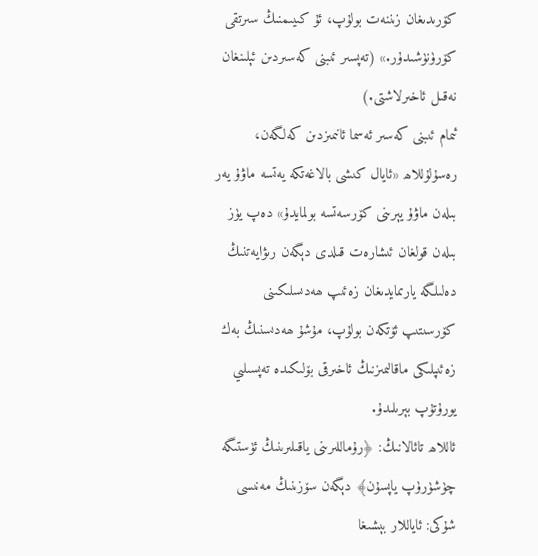كۆرىدىغان زىننەت بولۇپ، ئۇ كىيىمنىڭ سىرتقى كۆرۈنۈشىدۇر.» (تەپسىر ئىبنى كەسىردىن ئېلىنغان نەقىل ئاخىرلاشتى.)
ئىمام ئىبنى كەسىر ئەسما ئانىمىزدىن كەلگەن، رەسۇلۇللاھ «ئايال كىشى بالاغەتكە يەتسە ماۋۇ يەر بىلەن ماۋۇ يېرىنى كۆرسەتسە بولمايدۇ» دەپ يۈز بىلەن قولغان ئىشارەت قىلدى دېگەن رىۋايەتنىڭ دەلىلگە يارىمايدىغان زەئىپ ھەدىسلىكىنى كۆرسىتىپ ئۆتكەن بولۇپ، مۇشۇ ھەدىسنىڭ بەك زەئىپلىكى ماقالىمىزنىڭ ئاخىرقى بۆلىكىدە تەپسىلىي يورۇتۇپ بېرىلىدۇ.
ئاللاھ تائالانىڭ: ﴿رۇماللىرىنى ياقىلىرىنىڭ ئۈستىگە چۈشۈرۈپ ياپسۇن﴾ دېگەن سۆزىنىڭ مەنىسى شۇكى: ئاياللار بېشىغا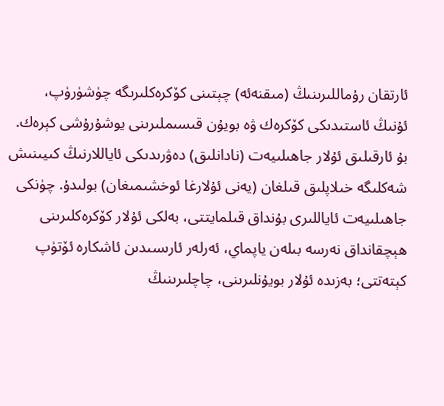ئارتقان رۇماللىرىنىڭ (مىقنەئە) چېتىنى كۆكرەكلىرىگە چۈشۈرۈپ، ئۇنىڭ ئاستىدىكى كۆكرەك ۋە بويۇن قىسىملىرىنى يوشۇرۇشى كېرەك. بۇ ئارقىلىق ئۇلار جاھىلىيەت (نادانلىق) دەۋرىدىكى ئاياللارنىڭ كىيىنىش شەكلىگە خىلاپلىق قىلغان (يەنى ئۇلارغا ئوخشىمىغان) بولىدۇ. چۈنكى جاھىلىيەت ئاياللىرى بۇنداق قىلمايتتى، بەلكى ئۇلار كۆكرەكلىرىنى ھېچقانداق نەرسە بىلەن ياپماي، ئەرلەر ئارىسىدىن ئاشكارە ئۆتۈپ كېتەتتى؛ بەزىدە ئۇلار بويۇنلىرىنى، چاچلىرىنىڭ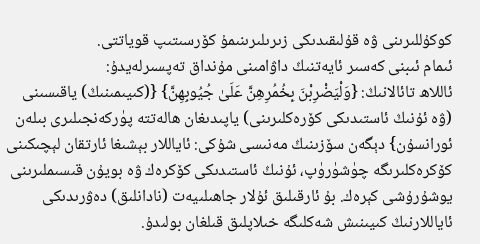كوكۇللىرىنى ۋە قۇلىقىدىكى زىرىلىرىنىمۇ كۆرسىتىپ قوياتتى.
ئىمام ئىبنى كەسىر ئايەتنىڭ داۋامىنى مۇنداق تەپسىرلەيدۇ:
ئاللاھ تائالانىڭ: {وَلْيَضْرِبْنَ بِخُمُرِهِنَّ عَلَىٰ جُيُوبِهِنَّ} {(كىيىمىنىڭ) ياقىسىنى (ۋە ئۇنىڭ ئاستىدىكى كۆرەكلىرىنى) ياپىدىغان ھالەتتە پۈركەنجىلىرى بىلەن ئورانسۇن} دېگەن سۆزىنىڭ مەنىسى شۇكى: ئاياللار بېشىغا ئارتقان لېچىكىنى كۆكرەكلىرىگە چۈشۈرۈپ، ئۇنىڭ ئاستىدىكى كۆكرەك ۋە بويۇن قىسىملىرىنى يوشۇرۇشى كېرەك. بۇ ئارقىلىق ئۇلار جاھىلىيەت (نادانلىق) دەۋرىدىكى ئاياللارنىڭ كىيىنىش شەكلىگە خىلاپلىق قىلغان بولىدۇ.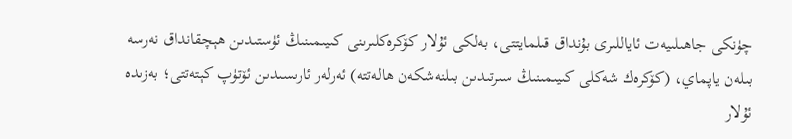چۈنكى جاھىلىيەت ئاياللىرى بۇنداق قىلمايتتى، بەلكى ئۇلار كۆكرەكلىرىنى كىيىمىنىڭ ئۈستىدىن ھېچقانداق نەرسە بىلەن ياپماي، (كۆكرەك شەكلى كىيىمىنىڭ سىرتىدىن بىلنەشكەن ھالەتتە) ئەرلەر ئارىسىدىن ئۆتۈپ كېتەتتى؛ بەزىدە ئۇلار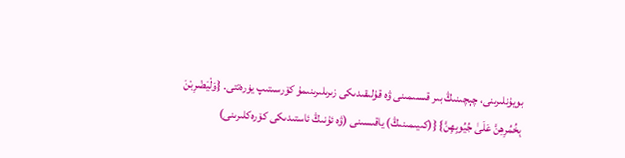بويۇنلىرىنى، چېچىنىڭ بىر قىسىمىنى ۋە قۇلىقىدىكى زىرىلىرىنىمۇ كۆرسىتىپ يۈرەتتى. {وَلْيَضْرِبْنَ بِخُمُرِهِنَّ عَلَىٰ جُيُوبِهِنَّ} {(كىيىمىنىڭ) ياقىسىنى (ۋە ئۇنىڭ ئاستىدىكى كۆرەكلىرىنى)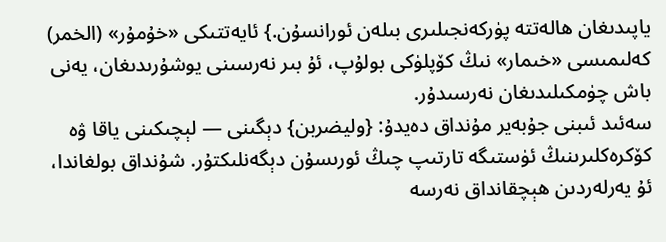ياپىدىغان ھالەتتە پۈركەنجىلىرى بىلەن ئورانسۇن.} ئايەتتىكى «خۇمۇر» (الخمر) كەلىمىسى «خىمار» نىڭ كۆپلۈكى بولۇپ، ئۇ بىر نەرسىنى يوشۇرىدىغان، يەنى باش چۈمكىلىدىغان نەرسىدۇر.
سەئىد ئىبنى جۇبەير مۇنداق دەيدۇ: {وليضربن} دېگىنى — لېچىكىنى ياقا ۋە كۆكرەكلىرىنىڭ ئۈستىگە تارتىپ چىڭ ئورىسۇن دېگەنلىكتۇر. شۇنداق بولغاندا، ئۇ يەرلەردىن ھېچقانداق نەرسە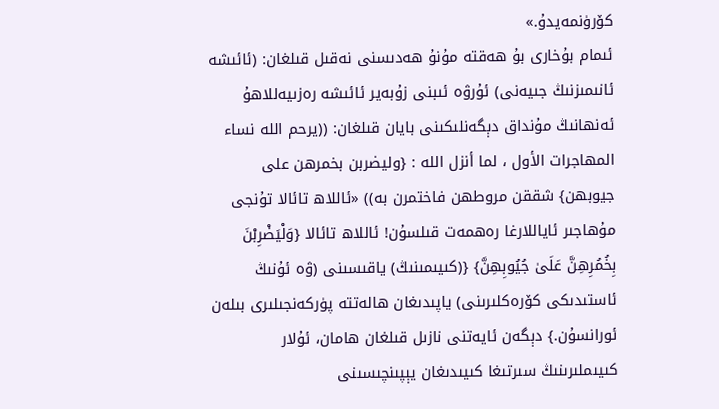كۆرۈنمەيدۇ.»
ئىمام بۇخارى بۇ ھەقتە مۇنۇ ھەدىسنى نەقىل قىلغان: (ئائىشە ئانىمىزنىڭ جىيەنى) ئۇرۋە ئىبنى زۇبەير ئائىشە رەزىيەللاھۇ ئەنھانىڭ مۇنداق دېگەنلىكىنى بايان قىلغان: ((يرحم الله نساء المهاجرات الأول ، لما أنزل الله : {وليضربن بخمرهن على جيوبهن} شققن مروطهن فاختمرن به)) «ئاللاھ تائالا تۇنجى مۇھاجىر ئاياللارغا رەھمەت قىلسۇن! ئاللاھ تائالا {وَلْيَضْرِبْنَ بِخُمُرِهِنَّ عَلَىٰ جُيُوبِهِنَّ} {(كىيىمىنىڭ) ياقىسىنى (ۋە ئۇنىڭ ئاستىدىكى كۆرەكلىرىنى) ياپىدىغان ھالەتتە پۈركەنجىلىرى بىلەن ئورانسۇن.} دېگەن ئايەتنى نازىل قىلغان ھامان، ئۇلار كىيىملىرىنىڭ سىرتىغا كىيىدىغان يېپىنچىسىنى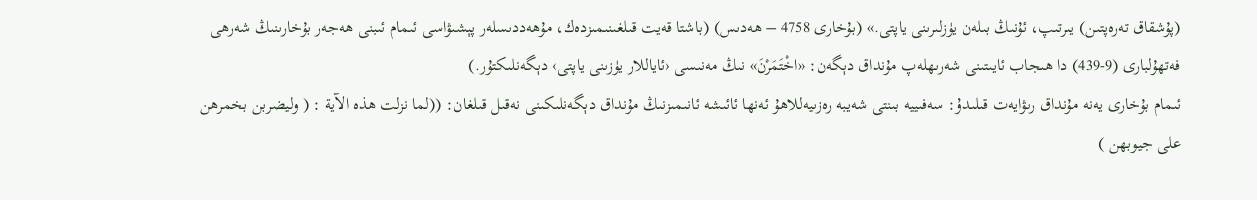(پۇشقاق تەرەپتىن) يىرتىپ، ئۇنىڭ بىلەن يۈزلىرىنى ياپتى.» (بۇخارى 4758 – ھەدىس) (باشتا قەيت قىلغىنىمىزدەك، مۇھەددىسلەر پېشىۋاسى ئىمام ئىبنى ھەجەر بۇخارىنىڭ شەرھى فەتھۇلبارى (9-439) دا ھىجاب ئايىتىنى شەرىھلەپ مۇنداق دېگەن: «اخْتَمَرْنَ» نىڭ مەنىسى ‹ئاياللار يۈزىنى ياپتى› دېگەنلىكتۇر.)
ئىمام بۇخارى يەنە مۇنداق رىۋايەت قىلىدۇ: سەفىييە بىنتى شەيبە رەزىيەللاھۇ ئەنھا ئائىشە ئانىمىزنىڭ مۇنداق دېگەنلىكىنى نەقىل قىلغان: ((لما نزلت هذه الآية : ( وليضربن بخمرهن على جيوبهن )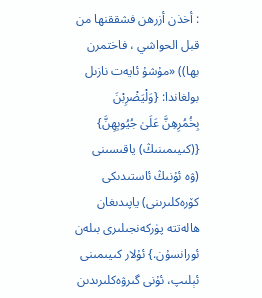: أخذن أزرهن فشققنها من قبل الحواشي ، فاختمرن بها)) «مۇشۇ ئايەت نازىل بولغاندا: {وَلْيَضْرِبْنَ بِخُمُرِهِنَّ عَلَىٰ جُيُوبِهِنَّ} {(كىيىمىنىڭ) ياقىسىنى (ۋە ئۇنىڭ ئاستىدىكى كۆرەكلىرىنى) ياپىدىغان ھالەتتە پۈركەنجىلىرى بىلەن ئورانسۇن.} ئۇلار كىيىمىنى ئېلىپ، ئۇنى گىرۋەكلىرىدىن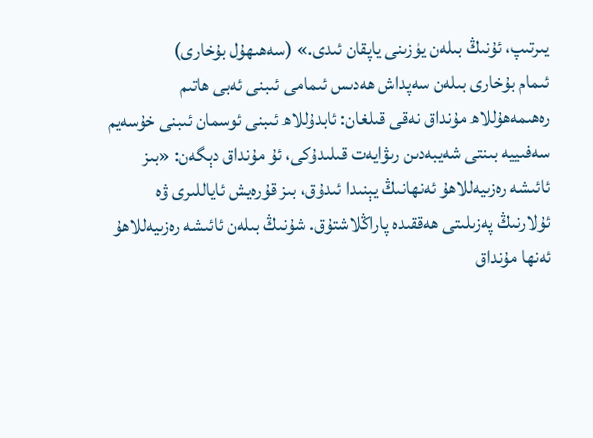يىرتىپ، ئۇنىڭ بىلەن يۈزىنى ياپقان ئىدى.» (سەھىھۇل بۇخارى)
ئىمام بۇخارى بىلەن سەپداش ھەدىس ئىمامى ئىبنى ئەبى ھاتىم رەھىمەھۇللاھ مۇنداق نەقى قىلغان: ئابدۇللاھ ئىبنى ئوسمان ئىبنى خۇسەيم سەفىييە بىنتى شەيبەدىن رىۋايەت قىلىدۇكى، ئۇ مۇنداق دېگەن: «بىز ئائىشە رەزىيەللاھۇ ئەنھانىڭ يېنىدا ئىدۇق، بىز قۇرەيش ئاياللىرى ۋە ئۇلارنىڭ پەزىلىتى ھەققىدە پاراڭلاشتۇق. شۇنىڭ بىلەن ئائىشە رەزىيەللاھۇ ئەنھا مۇنداق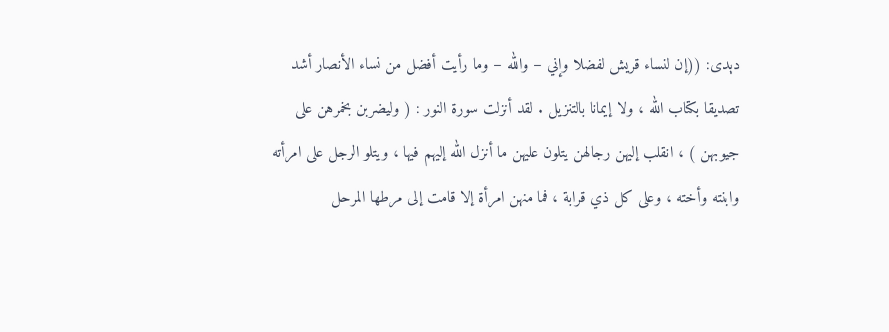دېدى: ((إن لنساء قريش لفضلا وإني – والله – وما رأيت أفضل من نساء الأنصار أشد تصديقا بكتاب الله ، ولا إيمانا بالتنزيل . لقد أنزلت سورة النور : ( وليضربن بخمرهن على جيوبهن ) ، انقلب إليهن رجالهن يتلون عليهن ما أنزل الله إليهم فيها ، ويتلو الرجل على امرأته وابنته وأخته ، وعلى كل ذي قرابة ، فما منهن امرأة إلا قامت إلى مرطها المرحل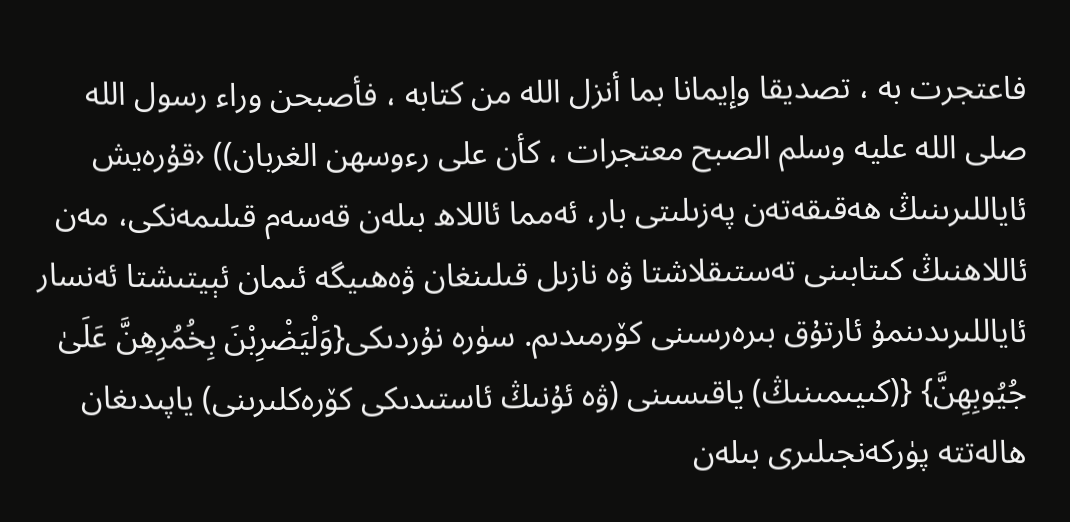فاعتجرت به ، تصديقا وإيمانا بما أنزل الله من كتابه ، فأصبحن وراء رسول الله صلى الله عليه وسلم الصبح معتجرات ، كأن على رءوسهن الغربان)) ‹قۇرەيش ئاياللىرىنىڭ ھەقىقەتەن پەزىلىتى بار، ئەمما ئاللاھ بىلەن قەسەم قىلىمەنكى، مەن ئاللاھنىڭ كىتابىنى تەستىقلاشتا ۋە نازىل قىلىنغان ۋەھىيگە ئىمان ئېيتىشتا ئەنسار ئاياللىرىدىنمۇ ئارتۇق بىرەرسىنى كۆرمىدىم. سۈرە نۇردىكى{وَلْيَضْرِبْنَ بِخُمُرِهِنَّ عَلَىٰ جُيُوبِهِنَّ} {(كىيىمىنىڭ) ياقىسىنى (ۋە ئۇنىڭ ئاستىدىكى كۆرەكلىرىنى) ياپىدىغان ھالەتتە پۈركەنجىلىرى بىلەن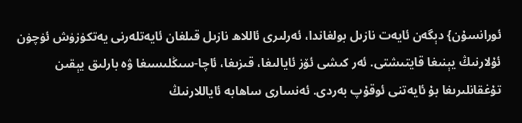ئورانسۇن} دېگەن ئايەت نازىل بولغاندا، ئەرلىرى ئاللاھ نازىل قىلغان ئايەتلەرنى يەتكۈزۈش ئۈچۈن ئۇلارنىڭ يېنىغا قايتىشتى. ئەر كىشى ئۆز ئايالىغا، قىزىغا، ئاچا-سىڭلىسىغا ۋە بارلىق يېقىن تۇغقانلىرىغا بۇ ئايەتنى ئوقۇپ بەردى. ئەنسارى ساھابە ئاياللارنىڭ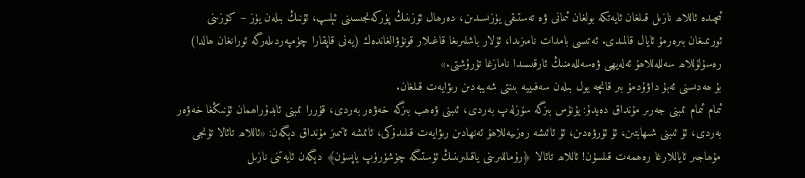ئىچىدە ئاللاھ نازىل قىلغان ئايەتكە بولغان ئىمانى ۋە تەستىقى يۈزىسىدىن، دەرھال ئۆزىنىڭ پۈركەنجىسىنى ئېلىپ، ئۇنىڭ بىلەن يۈز – كۆزىنى ئورىمىغان بىرەرمۇ ئايال قالمىدى. ئەتىسى بامدات نامىزىدا، ئۇلار باشلىرىغا قاغىلار قونۇۋالغاندەك (يەنى قاپقارا چۈمپەردىلەرگە ئورانغان ھالدا) رەسۇلۇللاھ سەللەللاھۇ ئەلەيھى ۋەسەللەمنىڭ ئارقىسىدا نامازغا تۇرۇشتى.»
بۇ ھەدىسنى ئەبۇ داۋۇدمۇ بىر قانچە يول بىلەن سەفىييە بىنتى شەيبەدىن رىۋايەت قىلغان.
ئىمام ئىمام ئىبنى جەرىر مۇنداق دەيدۇ: يۇنۇس بىزگە سۆزلەپ بەردى، ئىبنى ۋەھب بىزگە خەۋەر بەردى، قۇررا ئىبنى ئابدۇراھمان ئۇنىڭغا خەۋەر بەردى، ئۇ ئىبنى شىھابتىن، ئۇ ئۇرۋەدىن، ئۇ ئائىشە رەزىيەللاھۇ ئەنھادىن رىۋايەت قىلىدۇكى، ئائىشە ئانىمىز مۇنداق دېگەن: «ئاللاھ تائالا تۇنجى مۇھاجىر ئاياللارغا رەھمەت قىلسۇن! ئاللاھ تائالا ﴿رۇماللىرىنى ياقىلىرىنىڭ ئۈستىگە چۈشۈرۈپ ياپسۇن﴾ دېگەن ئايەتنى نازىل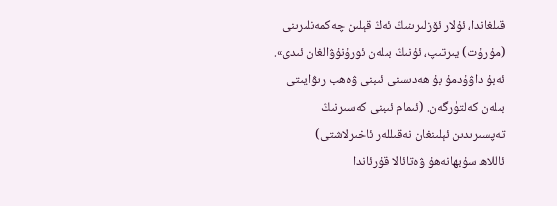قىلغاندا، ئۇلار ئۆزلىرىنىڭ ئەڭ قېلىن چەكمەنلىرىنى (مۇرۇت) يىرتىپ، ئۇنىڭ بىلەن ئورۇنۇۋالغان ئىدى». ئەبۇ داۋۇدمۇ بۇ ھەدىسنى ئىبنى ۋەھب رىۋايىتى بىلەن كەلتۈرگەن. (ئىمام ئىبنى كەسىرنىڭ تەپسىرىدىن ئېلىنغان نەقىللەر ئاخىرلاشتى)
ئاللاھ سۇبھانەھۇ ۋەتائالا قۇرئاندا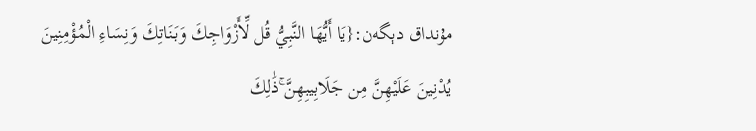مۇنداق دېگەن:{يَا أَيُّهَا النَّبِيُّ قُل لِّأَزْوَاجِكَ وَبَنَاتِكَ وَنِسَاءِ الْمُؤْمِنِينَ يُدْنِينَ عَلَيْهِنَّ مِن جَلَابِيبِهِنَّ ۚذَٰلِكَ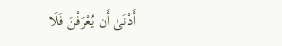أَدْنَىٰ أَن يُعْرَفْنَ فَلَا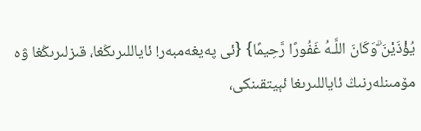يُؤْذَيْنَ ۗوَكَانَ اللَّـهُ غَفُورًا رَّحِيمًا} {ئى پەيغەمبەر! ئاياللىرىڭغا، قىزلىرىڭغا ۋە مۆمىنلەرنىڭ ئاياللىرىغا ئېيتقىنكى،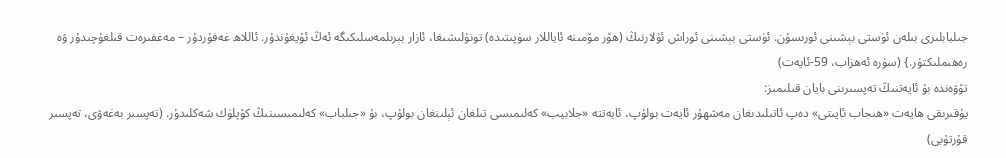جىلبابلىرى بىلەن ئۈستى بېشىنى ئورىسۇن. ئۈستى بېشىنى ئوراش ئۇلارنىڭ (ھۆر مۆمىنە ئاياللار سۈپىتىدە) تونۇلىشىغا، ئازار بېرىلمەسلىكىگە ئەڭ ئۇيغۇندۇر. ئاللاھ غەفۇردۇر – مەغفىرەت قىلغۇچىدۇر ۋە رەھىملىكتۇر.} (سۈرە ئەھزاب، 59-ئايەت)
تۆۋەندە بۇ ئايەتنىڭ تەپسىرىنى بايان قىلىمىز:
يۇقىرىقى ھايەت «ھىجاب ئايىتى» دەپ ئاتىلىدىغان مەشھۇر ئايەت بولۇپ، ئايەتتە «جلابيب» كەلىمىسى تىلغان ئېلىنغان بولۇپ، بۇ «جىلباب» كەلىمىسىنىڭ كۆپلۈك شەكلىدۇر. (تەپسىر بەغەۋى، تەپسىر قۇرتۇبى)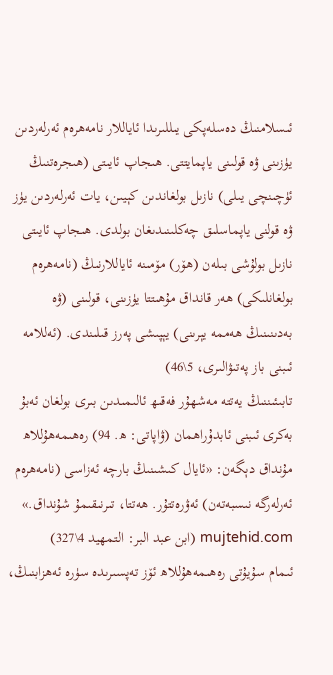ئىسلامنىڭ دەسلەپكى يىللىرىدا ئاياللار نامەھرەم ئەرلەردىن يۈزىنى ۋە قولىنى ياپمايتتى. ھىجاپ ئايىتى (ھىجرەتنىڭ ئۈچىنچى يىلى) نازىل بولغاندىن كېيىن، يات ئەرلەردىن يۈز ۋە قولنى ياپماسلىق چەكلىنىدىغان بولدى. ھىجاپ ئايىتى نازىل بولۇشى بىلەن (ھۆر) مۆمىنە ئاياللارنىڭ (نامەھرەم بولغانلىكى) ھەر قانداق مۇھىتتا يۈزىنى، قولىنى (ۋە بەدىنىنىڭ ھەممە يېرىنى) يېپىشى پەرز قىلىندى. (ئەللامە ئىبنى باز پەتىۋالىرى، 5\46)
تابىئىننىڭ يەتتە مەشھۇر فەقىھ ئالىمىدىن بىرى بولغان ئەبۇ بەكرى ئىبنى ئابدۇراھمان (ۋاپاتى: ھ. 94) رەھىمەھۇللاھ مۇنداق دېگەن: «ئايال كىشىنىڭ بارچە ئەزاسى (نامەھرەم ئەرلەرگە نىسبەتەن) ئەۋرەتتۇر. ھەتتا، تىرنىقىمۇ شۇنداق.» mujtehid.com (ابن عبد البر: التمهيد 4\327)
ئىمام سۇيۇتى رەھىمەھۇللاھ ئۆز تەپسىرىدە سۈرە ئەھزابنىڭ،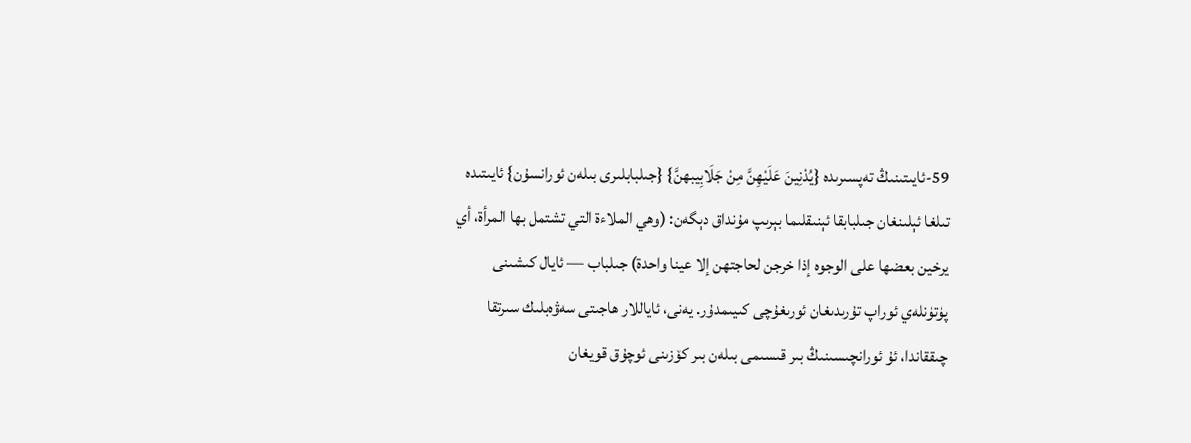59-ئايىتىنىڭ تەپسىرىدە {يُدْنِينَ عَلَيْهِنَّ مِنْ جَلَابِيبهنَّ} {جىلبابلىرى بىلەن ئورانسۇن} ئايىتىدە تىلغا ئېلىنغان جىلبابقا ئېنىقلىما بېرىپ مۇنداق دېگەن: (وهي الملاءة التي تشتمل بها المرأة، أي يرخين بعضها على الوجوه إذا خرجن لحاجتهن إلا عينا واحدة) جىلباب — ئايال كىشىنى پۈتۈنلەي ئوراپ تۇرىدىغان ئورىغۇچى كىيىمدۇر. يەنى، ئاياللار ھاجىتى سەۋەبلىك سىرتقا چىققاندا، ئۇ ئورانچىسىنىڭ بىر قىسىمى بىلەن بىر كۆزىنى ئوچۇق قويغان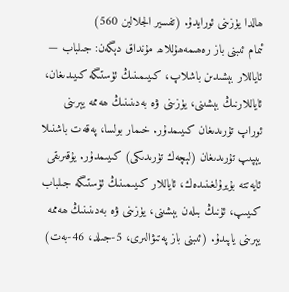ھالدا يۈزىنى ئورايدۇ. (تفسير الجلالين 560)
ئىمام ئىبنى باز رەھىمەھۇللاھ مۇنداق دېگەن: جىلباب — ئاياللار بېشىدىن باشلاپ، كىيىمىنىڭ ئۈستىگە كىيىدىغان، ئاياللارنىڭ بېشىنى، يۈزىنى ۋە بەدىنىنىڭ ھەممە يېرىنى ئوراپ تۇرىدىغان كىيىمدۇر. خىمار بولسا، پەقەت باشنىلا يېپىپ تۇرىدىغان (لېچەك تۈرىدىكى) كىيىمدۇر. يۇقىرىقى ئايەتتە بۇيرۇلغىنىدەك، ئاياللار كىيىمىنىڭ ئۈستىگە جىلباب كىيىپ، ئۇنىڭ بىلەن بېشىنى، يۈزىنى ۋە بەدىنىنىڭ ھەممە يېرىنى ياپىدۇ. (ئىبنى باز پەتىۋالىرى، 5-جىلد، 46-بەت)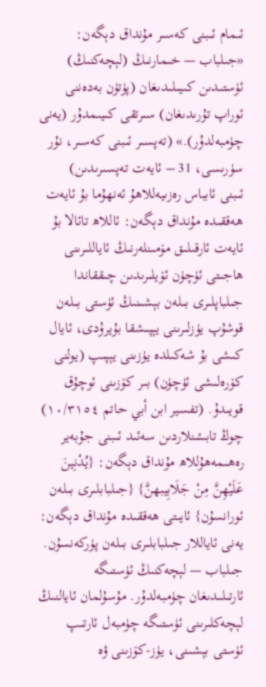ئىمام ئىبنى كەسىر مۇنداق دېگەن: «جىلباب — خىمارنىڭ (لېچەكنىڭ) ئۈستىدىن كىيىلىدىغان (پۈتۈن بەدەننى ئوراپ تۇرىدىغان) سىرتقى كىيىمدۇر (يەنى چۈمبەلدۇر).» (تەپسىر ئىبنى كەسىر، نۇر سۈرىسى، 31 – ئايەت تەپسىرىدىن)
ئىبنى ئابباس رەزىيەللاھۇ ئەنھۇما بۇ ئايەت ھەققىدە مۇنداق دېگەن: ئاللاھ تائالا بۇ ئايەت ئارقىلىق مۆمىنلەرنىڭ ئاياللىرىنى ھاجىتى ئۈچۈن ئۆيلىرىدىن چىققاندا جىلباپلىرى بىلەن بېشىنىڭ ئۈستى بىلەن قوشۇپ يۈزلىرىنى يېپىشقا بۇيرۇدى، ئايال كىشى بۇ شەكىلدە يۈزىنى يېپىپ (يولنى كۆرەلىشى ئۈچۈن) بىر كۆزىنى ئوچۇق قويىدۇ. (تفسير ابن أبي حاتم ١٠/٣١٥٤)
چوڭ تابىئىنلاردىن سەئىد ئىبنى جۇبەير رەھىمەھۇللاھ مۇنداق دېگەن: {يُدْنِينَ عَلَيْهِنَّ مِنْ جَلَابِيبهنَّ} {جىلبابلىرى بىلەن ئورانسۇن} ئايىتى ھەققىدە مۇنداق دېگەن: يەنى ئاياللار جىلبابلىرى بىلەن پۈركەنسۇن. جىلباب — لېچەكنىڭ ئۈستىگە ئارتىلىدىغان چۈمبەلدۇر. مۇسۇلمان ئايالنىڭ لېچەكلىرىنى ئۈستىگە چۈمبەل ئارتىپ ئۈستى بېشىنى، يۈز-كۆزىنى ۋە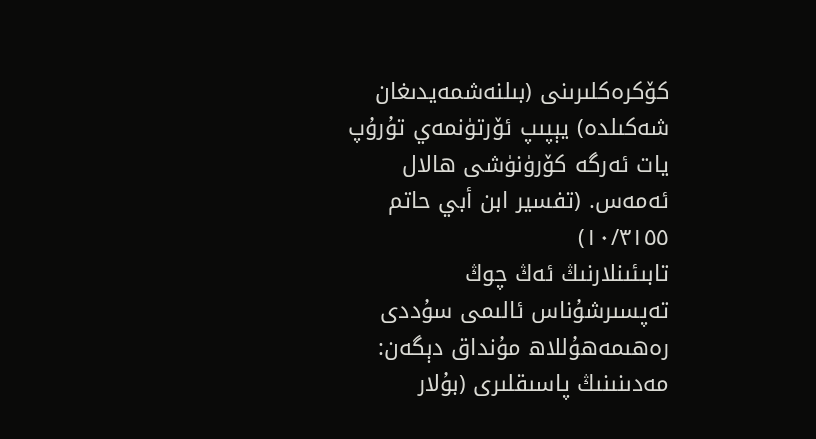كۆكرەكلىرىنى (بىلنەشمەيدىغان شەكىلدە) يېپىپ ئۆرتۈنمەي تۇرۇپ يات ئەرگە كۆرۈنۈشى ھالال ئەمەس. (تفسير ابن أبي حاتم ١٠/٣١٥٥)
تابىئىنلارنىڭ ئەڭ چوڭ تەپسىرشۇناس ئالىمى سۇددى رەھىمەھۇللاھ مۇنداق دېگەن: مەدىنىنىڭ پاسىقلىرى (بۇلار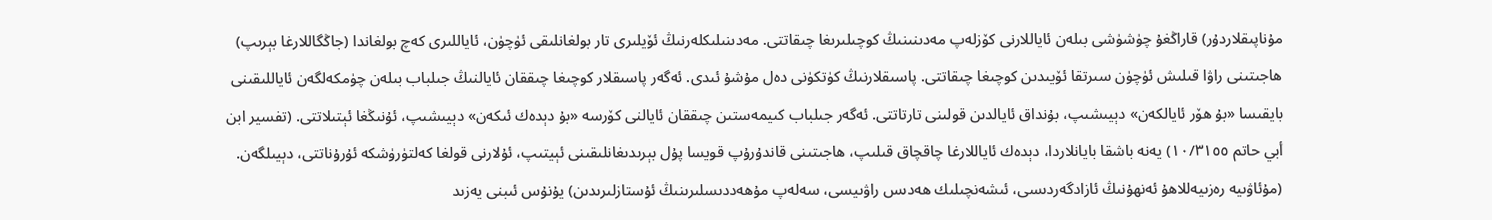مۇناپىقلاردۇر) قاراڭغۇ چۈشۈشى بىلەن ئاياللارنى كۆزلەپ مەدىنىنىڭ كوچىلىرىغا چىقاتتى. مەدىنىلىكلەرنىڭ ئۆيلىرى تار بولغانلىقى ئۈچۈن، ئاياللىرى كەچ بولغاندا (جاڭگاللارغا بېرىپ) ھاجىتىنى راۋا قىلىش ئۈچۈن سىرتقا ئۆيىدىن كوچىغا چىقاتتى. پاسىقلارنىڭ كۈتكۈنى دەل مۇشۇ ئىدى. ئەگەر پاسىقلار كوچىغا چىققان ئايالنىڭ جىلباب بىلەن چۈمكەلگەن ئاياللىقىنى بايقىسا «بۇ ھۆر ئايالكەن» دېيىشىپ، بۇنداق ئايالدىن قولىنى تارتاتتى. ئەگەر جىلباب كىيمەستىن چىققان ئايالنى كۆرسە «بۇ دېدەك ئىكەن» دېيىشىپ، ئۇنىڭغا ئېتىلاتتى. (تفسير ابن أبي حاتم ١٠/٣١٥٥) يەنە باشقا بايانلاردا، دېدەك ئاياللارغا چاقچاق قىلىپ، ھاجىتىنى قاندۇرۇپ قويسا پۇل بېرىدىغانلىقىنى ئېيتىپ، ئۇلارنى قولغا كەلتۈرۈشكە ئۇرۇناتتى، دېيىلگەن.
(مۇئاۋىيە رەزىيەللاھۇ ئەنھۇنىڭ ئازادگەردىسى، ئىشەنچىلىك ھەدىس راۋىيسى، سەلەپ مۇھەددىسلىرىنىڭ ئۇستازلىرىدىن) يۇنۇس ئىبنى يەزىد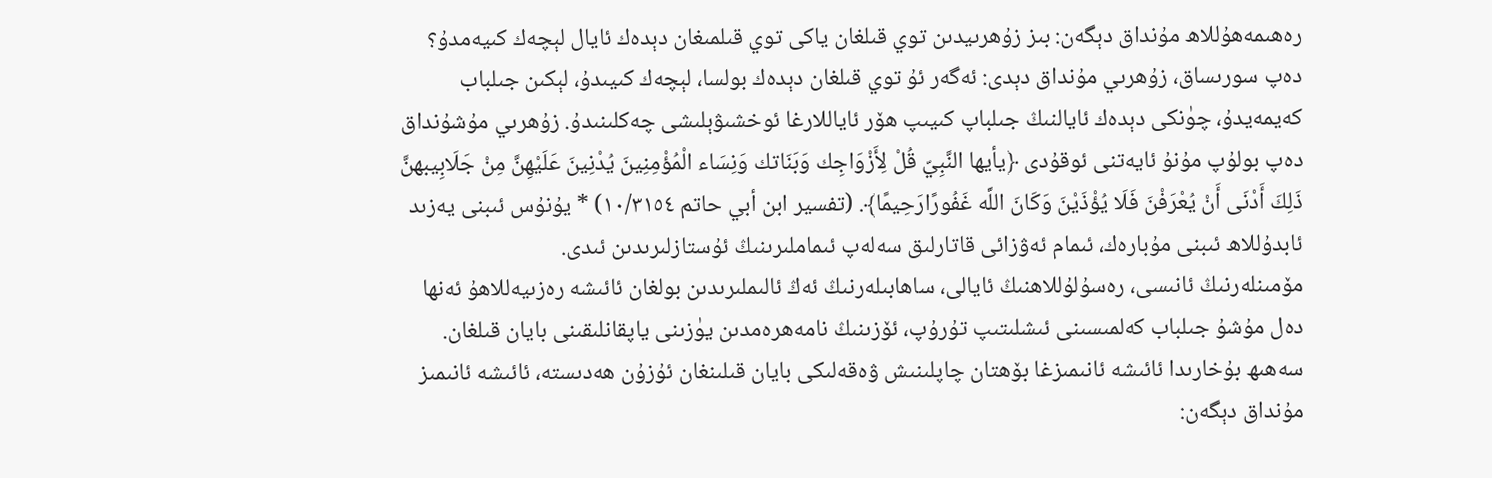رەھىمەھۇللاھ مۇنداق دېگەن: بىز زۇھرىيدىن توي قىلغان ياكى توي قىلمىغان دېدەك ئايال لېچەك كىيەمدۇ؟ دەپ سورىساق، زۇھرىي مۇنداق دېدى: ئەگەر ئۇ توي قىلغان دېدەك بولسا، لېچەك كىيىدۇ، لېكىن جىلباب كەيمەيدۇ، چۈنكى دېدەك ئايالنىڭ جىلباپ كىيىپ ھۆر ئاياللارغا ئوخشىۋېلىشى چەكلىنىدۇ. زۇھرىي مۇشۇنداق دەپ بولۇپ مۇنۇ ئايەتنى ئوقۇدى ﴿يأيها النَّبِيّ قُلْ لِأَزْوَاجِك وَبَنَاتك وَنِسَاء الْمُؤْمِنِينَ يُدْنِينَ عَلَيْهِنَّ مِنْ جَلَابِيبهنَّ ذَلِكَ أَدْنَى أَنْ يُعْرَفْنَ فَلَا يُؤْذَيْنَ وَكَانَ اللَّه غَفُورًارَحِيمًا﴾. (تفسير ابن أبي حاتم ١٠/٣١٥٤) * يۇنۇس ئىبنى يەزىد ئابدۇللاھ ئىبنى مۇبارەك، ئىمام ئەۋزائى قاتارلىق سەلەپ ئىماملىرىنىڭ ئۇستازلىرىدىن ئىدى.
مۆمىنلەرنىڭ ئانىسى، رەسۇلۇللاھنىڭ ئايالى، ساھابىلەرنىڭ ئەڭ ئالىملىرىدىن بولغان ئائىشە رەزىيەللاھۇ ئەنھا دەل مۇشۇ جىلباب كەلمىسىنى ئىشلىتىپ تۇرۇپ، ئۆزىنىڭ نامەھرەمدىن يۈزىنى ياپقانلىقىنى بايان قىلغان. سەھىھ بۇخارىدا ئائىشە ئانىمىزغا بۆھتان چاپلىنىش ۋەقەلىكى بايان قىلىنغان ئۇزۇن ھەدىستە، ئائىشە ئانىمىز مۇنداق دېگەن: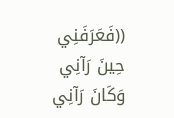((فَعَرَفَنِي حِينَ رَآنِي وَكَانَ رَآنِي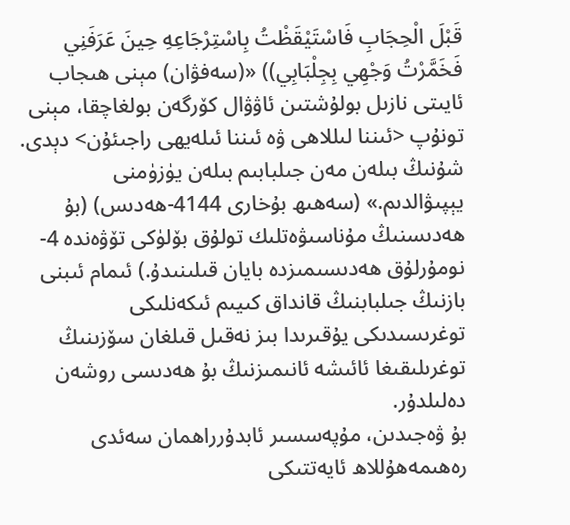قَبْلَ الْحِجَابِ فَاسْتَيْقَظْتُ بِاسْتِرْجَاعِهِ حِينَ عَرَفَنِي فَخَمَّرْتُ وَجْهِي بِجِلْبَابِي)) «(سەفۋان) مېنى ھىجاب ئايىتى نازىل بولۇشتىن ئاۋۋال كۆرگەن بولغاچقا، مېنى تونۇپ <ئىننا لىللاھى ۋە ئىننا ئىلەيھى راجىئۇن> دېدى. شۇنىڭ بىلەن مەن جىلبابىم بىلەن يۈزۈمنى يېپىۋالدىم.» (سەھىھ بۇخارى 4144-ھەدىس) (بۇ ھەدىسنىڭ مۇناسىۋەتلىك تولۇق بۆلۈكى تۆۋەندە 4-نومۇرلۇق ھەدىسىمىزدە بايان قىلىنىدۇ.) ئىمام ئىبنى بازنىڭ جىلبابنىڭ قانداق كىيىم ئىكەنلىكى توغرىسىدىكى يۇقىرىدا بىز نەقىل قىلغان سۆزىنىڭ توغرىلىقىغا ئائىشە ئانىمىزنىڭ بۇ ھەدىسى روشەن دەلىلدۇر.
بۇ ۋەجىدىن، مۇپەسسىر ئابدۇرراھمان سەئدى رەھىمەھۇللاھ ئايەتتىكى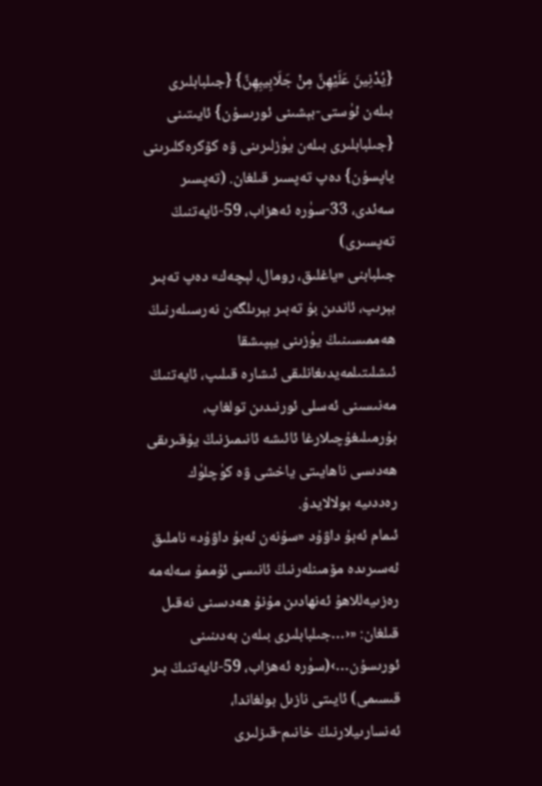{يُدْنِينَ عَلَيْهِنَّ مِنْ جَلَابِيبِهِنَّ} {جىلبابلىرى بىلەن ئۈستى-بېشىنى ئورىسۇن} ئايىتىنى {جىلبابلىرى بىلەن يۈزلىرىنى ۋە كۆكرەكلىرىنى ياپسۇن} دەپ تەپسىر قىلغان. (تەپسىر سەئدى، 33-سۈرە ئەھزاب، 59-ئايەتنىڭ تەپسىرى)
جىلبابنى «ياغلىق، رومال، لېچەك» دەپ تەبىر بېرىپ، ئاندىن بۇ تەبىر بېرىلگەن نەرسىلەرنىڭ ھەممىسىنىڭ يۈزىنى يېپىشقا ئىشلىتىلمەيدىغانلىقى ئىشارە قىلىپ، ئايەتنىڭ مەنىسىنى ئەسلى ئورنىدىن تولغاپ، بۇرمىلىغۇچىلارغا ئائىشە ئانىمىزنىڭ يۇقىرىقى ھەدىسى ناھايىتى ياخشى ۋە كۈچلۈك رەددىيە بولالايدۇ.
ئىمام ئەبۇ داۋۇد «سۇنەن ئەبۇ داۋۇد» ناملىق ئەسىرىدە مۆمىنلەرنىڭ ئانىسى ئۇممۇ سەلەمە رەزىيەللاھۇ ئەنھادىن مۇنۇ ھەدىسنى نەقىل قىلغان: «‹…جىلبابلىرى بىلەن بەدىنىنى ئورىسۇن…›(سۈرە ئەھزاب، 59-ئايەتنىڭ بىر قىسىمى) ئايىتى نازىل بولغاندا، ئەنسارىيلارنىڭ خانىم-قىزلىرى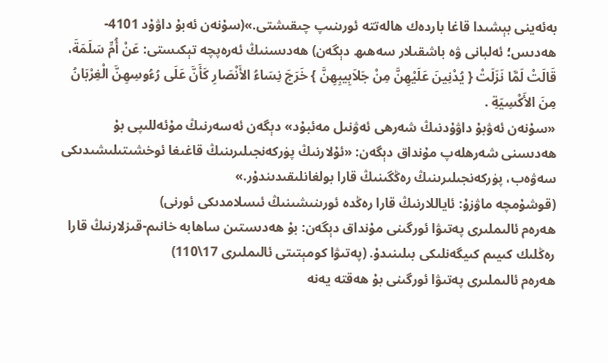بەئەينى بېشىدا قاغا باردەك ھالەتتە ئورىنىپ چىقىشتى.»(سۇنەن ئەبۇ داۋۇد 4101-ھەدىس؛ ئەلبانى ۋە باشقىلار سەھىھ دېگەن) ھەدىسنىڭ ئەرەپچە تېكىستى: عَنْ أُمِّ سَلَمَةَ، قَالَتْ لَمَّا نَزَلَتْ { يُدْنِينَ عَلَيْهِنَّ مِنْ جَلاَبِيبِهِنَّ } خَرَجَ نِسَاءُ الأَنْصَارِ كَأَنَّ عَلَى رُءُوسِهِنَّ الْغِرْبَانُ مِنَ الأَكْسِيَةِ .
«سۇنەن ئەۋبۇ داۋۇدنىڭ شەرھى ئەۋنىل مەئبۇد» دېگەن ئەسەرنىڭ مۇئەللىپى بۇ ھەدىسنى شەرھلەپ مۇنداق دېگەن: «ئۇلارنىڭ پۈركەنجىلىرىنىڭ قاغىغا ئوخشىتىلىشىدىكى سەۋەب، پۈركەنجىلىرىنىڭ رەڭگىنىڭ قارا بولغانلىقىدىندۇر.»
(قوشۇمچە ماۋزۇ: ئاياللارنىڭ قارا رەڭدە ئورىنىشىنىڭ ئىسلامدىكى ئورنى)
ھەرەم ئالىملىرى پەتىۋا ئورگىنى مۇنداق دېگەن: بۇ ھەدىستىن ساھابە خانىم-قىزلارنىڭ قارا رەڭلىك كىيىم كىيگەنلىكى بىلىنىدۇ. (پەتىۋا كومېتىتى ئالىملىرى 17\110)
ھەرەم ئالىملىرى پەتىۋا ئورگىنى بۇ ھەقتە يەنە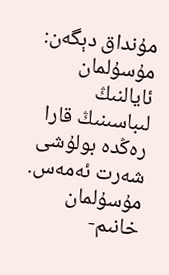مۇنداق دېگەن: مۇسۇلمان ئايالنىڭ لىباسىنىڭ قارا رەڭدە بولۇشى شەرت ئەمەس. مۇسۇلمان خانىم-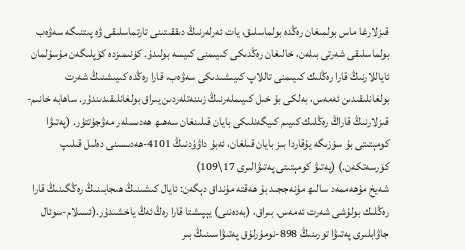قىزلارغا ماس بولمىغان رەڭدە بولماسلىق، يات ئەرلەرنىڭ دىققىتىنى تارتماسلىقى ۋە پىتنىگە سەۋەب بولماسلىقى شەرتى بىلەن، خالىغان رەڭدىكى كىيىمنى كىيسە بولىدۇ. كۈنىمىزدە كۆپلىگەن مۇسۇلمان ئاياللارنىڭ قارا رەڭلىك كىيىمنى تاللاپ كىيىشىدىكى سەۋەب، قارا رەڭدە كىيىشنىڭ شەرت بولغانلىقىدىن ئەمەس، بەلكى بۇ خىل كىيىملەرنىڭ زىننەتلەردىن يىراق بولغانلىقىدىندۇر. ساھابە خانىم-قىزلارنىڭ قاراڭ رەڭلىك كىيىم كىيگەنلىكى بايان قىلىنغان سەھىھ ھەدىسلەر مەۋجۇتتۇر. (پەتىۋا كومېتىتى بۇ سۆزىگە يۇقاردا بىز بايان قىلغان، ئەبۇ داۋۇدنىڭ 4101-ھەدىسىنى دەلىل قىلىپ كۆرسەتكەن.) (پەتىۋ كومېتىتى پەتىۋالىرى 17\109)
شەيخ مۇھەممەد سالىھ مۇنەججىد بۇ ھەقتە مۇنداق دېگەن: ئايال كىشىنىڭ ھىجابىنىڭ رەڭگىنىڭ قارا رەڭلىك بولۇشى شەرت ئەمەس. بىراق، (بەدەننى) يېپىشتا قارا رەڭ ئەڭ ياخشىدۇر.(ئىسلام-سوئال جاۋابلىرى پەتىۋا تورىنىڭ 898-نومۇرلۇق پەتىۋاسىنىڭ بىر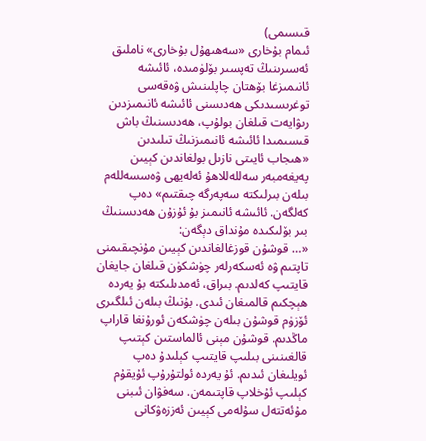قىسىمى)
ئىمام بۇخارى «سەھىھۇل بۇخارى» ناملىق ئەسىرىنىڭ تەپسىر بۆلۈمىدە، ئائىشە ئانىمىزغا بۆھتان چاپلىنىش ۋەقەسى توغرىسىدىكى ھەدىسنى ئائىشە ئانىمىزدىن رىۋايەت قىلغان بولۇپ، ھەدىسنىڭ باش قىسىمىدا ئائىشە ئانىمىزنىڭ تىلىدىن «ھىجاب ئايىتى نازىل بولغاندىن كېيىن پەيغەمبەر سەللەللاھۇ ئەلەيھى ۋەسسەللەم بىلەن بىرلىكتە سەپەرگە چىقتىم» دەپ كەلگەن. ئائىشە ئانىمىز بۇ ئۇزۇن ھەدىسنىڭ بىر بۆلىكىدە مۇنداق دېگەن:
«… قوشۇن قوزغالغاندىن كېيىن مۇنچىقىمنى تاپتىم ۋە ئەسكەرلەر چۈشكۈن قىلغان جايغان قايتىپ كەلدىم. بىراق، ئەمدىلىكتە بۇ يەردە ھېچكىم قالمىغان ئىدى. بۇنىڭ بىلەن ئىلگىرى ئۆزۈم قوشۇن بىلەن چۈشكەن ئورۇنغا قاراپ ماڭدىم. قوشۇن مېنى ئالماستىن كېتىپ قالغىنىنى بىلىپ قايتىپ كېلىدۇ دەپ ئويلىغان ئىدىم. ئۇ يەردە ئولتۇرۇپ ئۇيقۇم كېلىپ ئۇخلاپ قاپتىمەن. سەفۋان ئىبنى مۇئەتتەل سۇلەمى كېيىن ئەززەۋكانى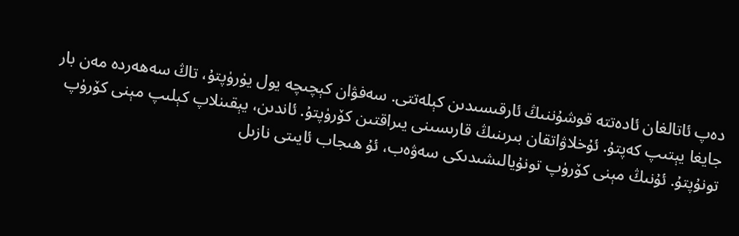دەپ ئاتالغان ئادەتتە قوشۇننىڭ ئارقىسىدىن كېلەتتى. سەفۋان كېچىچە يول يۈرۈپتۇ، تاڭ سەھەردە مەن بار جايغا يېتىپ كەپتۇ. ئۇخلاۋاتقان بىرىنىڭ قارىسىنى يىراقتىن كۆرۈپتۇ. ئاندىن، يېقىنلاپ كېلىپ مېنى كۆرۈپ تونۇپتۇ. ئۇنىڭ مېنى كۆرۈپ تونۇيالىشىدىكى سەۋەب، ئۇ ھىجاب ئايىتى نازىل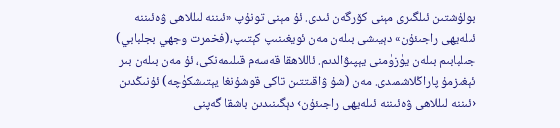بولۇشتىن ئىلگىرى مېنى كۆرگەن ئىدى. ئۇ مېنى تونۇپ «ئىننە لىللاھى ۋەئىننە ئىلەيھى راجىئۇن» دېيىشى بىلەن مەن ئويغىنىپ كېتىپ،(فخمرت وجهي بجلبابي) جىلبابىم بىلەن يۈزۈمنى يېپىۋالدىم. ئاللاھقا قەسەم قىلىمەنكى، ئۇ مەن بىلەن بىر ئېغىزمۇ پاراڭلاشمىدى. مەن (شۇ ۋاقىتتىن تاكى قوشۇنغا يېتىشكۈچە) ئۇنىڭدىن ‹ئىننە لىللاھى ۋەئىننە ئىلەيھى راجىئۇن› دېگىنىدىن باشقا گەپنى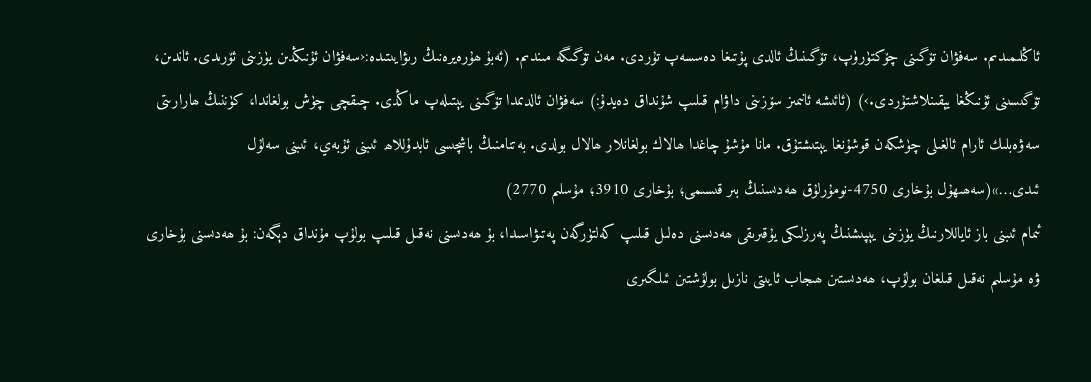ئاڭلىمىدىم. سەفۋان تۆگىنى چۆكتۈرۈپ، تۆگىنىڭ ئالدى پۇتىغا دەسسەپ تۇردى. مەن تۆگىگە مىندىم. (ئەبۇ ھۇرەيرەنىڭ رىۋايىتىدە:‹سەفۋان ئۇنىڭدىن يۈزىنى ئۆرىدى. ئاندىن، تۆگىسىنى ئۇنىڭغا يېقىنلاشتۇردى.›) (ئائىشە ئانىمىز سۆزىنى داۋام قىلىپ شۇنداق دەيدۇ:) سەفۋان ئالدىمدا تۆگىنى يېتىلەپ ماڭدى. چىقچى چۈش بولغاندا، كۈننىڭ ھارارىتى سەۋەبلىك ئارام ئالغىلى چۈشكەن قوشۇنغا يېتىشتۇق. مانا مۇشۇ چاغدا ھالاك بولغانلار ھالال بولدى. بەتنامنىڭ باشچىسى ئابدۇللاھ ئىبنى ئۇبەي، ئىبنى سەلۇل ئىدى…»(سەھىھۇل بۇخارى 4750-نومۇرلۇق ھەدىسنىڭ بىر قىسىمى؛ بۇخارى 3910؛ مۇسلىم 2770)
ئىمام ئىبنى باز ئاياللارنىڭ يۈزىنى يېپىشنىڭ پەرزلىكى يۇقىرىقى ھەدىسنى دەلىل قىلىپ كەلتۈرگەن پەتىۋاسىدا، بۇ ھەدىسنى نەقىل قىلىپ بولۇپ مۇنداق دېگەن: بۇ ھەدىسنى بۇخارى ۋە مۇسلىم نەقىل قىلغان بولۇپ، ھەدىستىن ھىجاب ئايىتى نازىل بولۇشتىن ئىلگىرى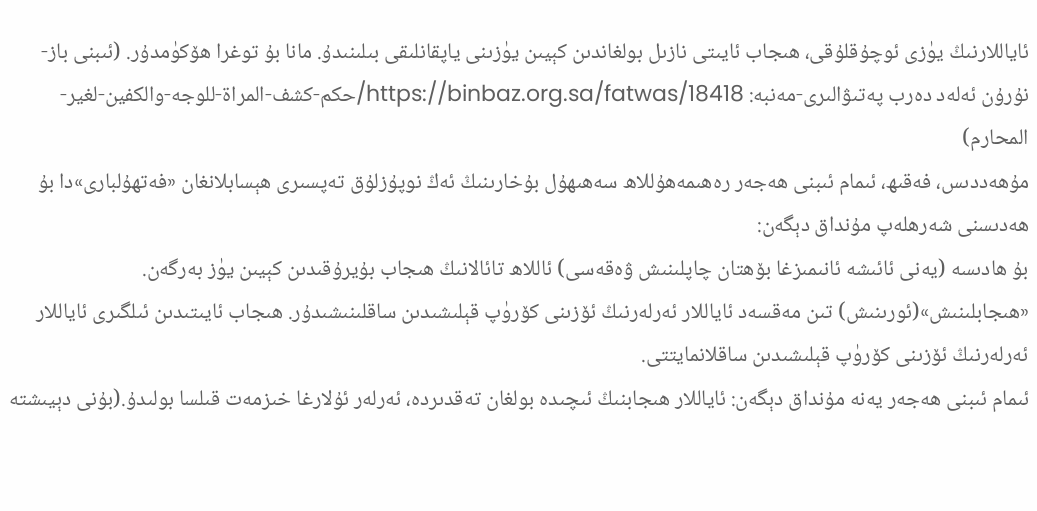ئاياللارنىڭ يۈزى ئوچۇقلۇقى، ھىجاب ئايىتى نازىل بولغاندىن كېيىن يۈزىنى ياپقانلىقى بىلىنىدۇ. مانا بۇ توغرا ھۆكۈمدۇر. (ئىبنى باز-نۇرۇن ئەلەد دەرب پەتىۋالىرى-مەنبە: https://binbaz.org.sa/fatwas/18418/حكم-كشف-المراة-للوجه-والكفين-لغير-المحارم)
مۇھەددىس، فەقىھ، ئىمام ئىبنى ھەجەر رەھىمەھۇللاھ سەھىھۇل بۇخارىنىڭ ئەڭ نوپۇزلۇق تەپسىرى ھېسابلانغان «فەتھۇلبارى»دا بۇ ھەدىسنى شەرھلەپ مۇنداق دېگەن:
بۇ ھادىسە (يەنى ئائىشە ئانىمىزغا بۆھتان چاپلىنىش ۋەقەسى) ئاللاھ تائالانىڭ ھىجاب بۇيرۇقىدىن كېيىن يۈز بەرگەن. «ھىجابلىنىش»(ئورىنىش) تىن مەقسەد ئاياللار ئەرلەرنىڭ ئۆزىنى كۆرۈپ قېلىشىدىن ساقلىنىشىدۇر. ھىجاب ئايىتىدىن ئىلگىرى ئاياللار ئەرلەرنىڭ ئۆزىنى كۆرۈپ قېلىشىدىن ساقلانمايتتى.
ئىمام ئىبنى ھەجەر يەنە مۇنداق دېگەن: ئاياللار ھىجابنىڭ ئىچىدە بولغان تەقدىردە، ئەرلەر ئۇلارغا خىزمەت قىلسا بولىدۇ.(بۇنى دېيىشتە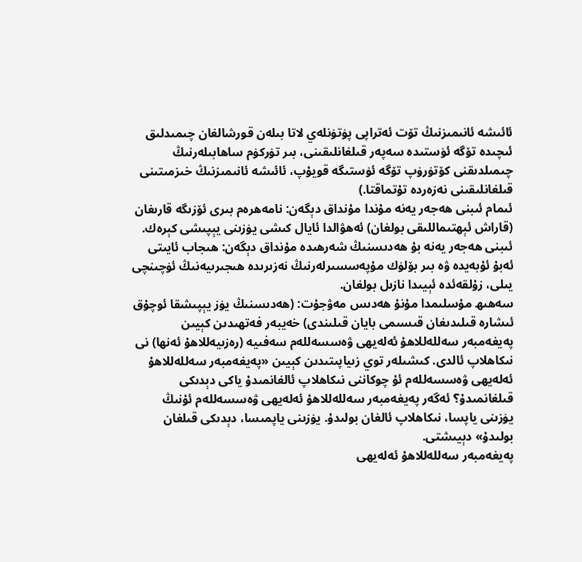ئائىشە ئانىمىزنىڭ تۆت ئەتراپى پۈتۈنلەي لاتا بىلەن قورشالغان چىمىدلىق ئىچىدە تۆگە ئۈستىدە سەپەر قىلغانلىقىنى، بىر تۈركۈم ساھابىلەرنىڭ چىمىلدىقنى كۆتۈرۈپ تۆگە ئۈستىگە قويۇپ، ئائىشە ئانىمىزنىڭ خىزمىتىنى قىلغانلىقىنى نەزەردە تۇتماقتا.)
ئىمام ئىبنى ھەجەر يەنە مۇندا مۇنداق دېگەن: نامەھرەم بىرى ئۆزىگە قارىغان (قاراش ئېھتىماللىقى بولغان) ئەھۋالدا ئايال كىشى يۈزىنى يېپىشى كېرەك.
ئىبنى ھەجەر يەنە بۇ ھەدىسنىڭ شەرھىدە مۇنداق دېگەن: ھىجاب ئايىتى ئەبۇ ئۇبەيدە ۋە بىر بۆلۈك مۇپەسسىرلەرنىڭ نەزىرىدە ھىجىرىيەنىڭ ئۈچىنچى يىلى، زۇلقەئدە ئېيىدا نازىل بولغان.
سەھىھ مۇسلىمدا مۇنۇ ھەدىس مەۋجۇت: (ھەدىسنىڭ يۈز يېپىشقا ئوچۇق ئىشارە قىلىدىغان قىسىمى بايان قىلىندى) خەيبەر فەتھىدىن كېيىن پەيغەمبەر سەللەللاھۇ ئەلەيھى ۋەسسەللەم سەفىيە (رەزىيەللاھۇ ئەنھا) نى نىكاھلاپ ئالدى. كىشىلەر توي زىياپىتىدىن كېيىن «پەيغەمبەر سەللەللاھۇ ئەلەيھى ۋەسسەللەم ئۇ چوكاننى نىكاھلاپ ئالغانمىدۇ ياكى دېدىكى قىلغانمىدۇ؟ ئەگەر پەيغەمبەر سەللەللاھۇ ئەلەيھى ۋەسسەللەم ئۇنىڭ يۈزىنى ياپسا، نىكاھلاپ ئالغان بولىدۇ. يۈزىنى ياپمىسا، دېدىكى قىلغان بولىدۇ» دېيىشتى.
پەيغەمبەر سەللەللاھۇ ئەلەيھى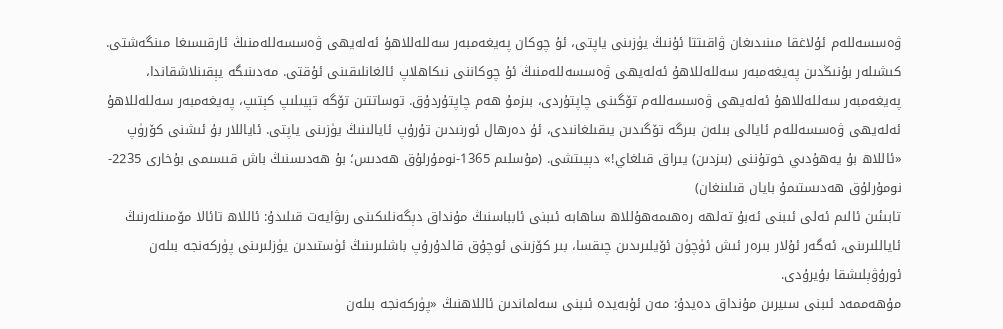ۋەسسەللەم ئۇلاغقا مىنىدىغان ۋاقىتتا ئۇنىڭ يۈزىنى ياپتى، ئۇ چوكان پەيغەمبەر سەللەللاھۇ ئەلەيھى ۋەسسەللەمنىڭ ئارقىسىغا مىنگەشتى. كىشىلەر بۇنىڭدىن پەيغەمبەر سەللەللاھۇ ئەلەيھى ۋەسسەللەمنىڭ ئۇ چوكاننى نىكاھلاپ ئالغانلىقىنى ئۇقتى. مەدىنىگە يېقىنلاشقاندا، پەيغەمبەر سەللەللاھۇ ئەلەيھى ۋەسسەللەم تۆگىنى چاپتۇردى، بىزمۇ ھەم چاپتۇردۇق. توساتتىن تۆگە تېيىلىپ كېتىپ، پەيغەمبەر سەللەللاھۇ ئەلەيھى ۋەسسەللەم ئايالى بىلەن بىرگە تۆگىدىن يىقىلغانىدى، ئۇ دەرھال ئورنىدىن تۇرۇپ ئايالىنىڭ يۈزىنى ياپتى. ئاياللار بۇ ئىشنى كۆرۈپ «ئاللاھ بۇ يەھۇدىي خوتۇننى (بىزدىن) يىراق قىلغاي!» دېيىتشى. (مۇسلىم 1365-نومۇرلۇق ھەدىس؛ بۇ ھەدىسنىڭ باش قىسىمى بۇخارى 2235-نومۇرلۇق ھەدىستىمۇ بايان قىلىنغان)
تابىئىن ئالىم ئەلى ئىبنى ئەبۇ تەلھە رەھىمەھۇللاھ ساھابە ئىبنى ئابباسنىڭ مۇنداق دېگەنلىكىنى رىۋايەت قىلىدۇ: ئاللاھ تائالا مۆمىنلەرنىڭ ئاياللىرىنى، ئەگەر ئۇلار بىرەر ئىش ئۈچۈن ئۆيلىرىدىن چىقسا، بىر كۆزىنى ئوچۇق قالدۇرۇپ باشلىرىنىڭ ئۈستىدىن يۈزلىرىنى پۈركەنجە بىلەن ئورۇۋېلىشقا بۇيرۇدى.
مۇھەممەد ئىبنى سىيرىن مۇنداق دەيدۇ: مەن ئۇبەيدە ئىبنى سەلماندىن ئاللاھنىڭ «پۈركەنجە بىلەن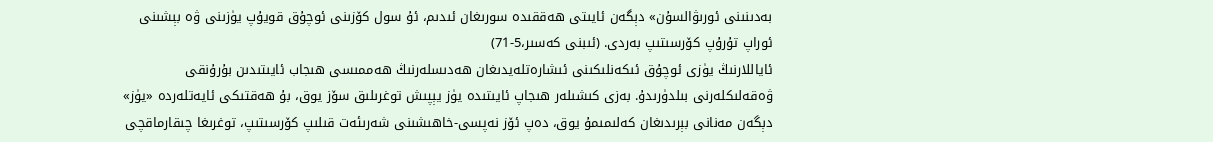بەدىنىنى ئورىۋالسۇن» دېگەن ئايىتى ھەققىدە سورىغان ئىدىم، ئۇ سول كۆزىنى ئوچۇق قويۇپ يۈزىنى ۋە بېشىنى ئوراپ تۇرۇپ كۆرسىتىپ بەردى. (ئىبنى كەسىر،5-71)
ئاياللارنىڭ يۈزى ئوچۇق ئىكەنلىكىنى ئىشارەتلەيدىغان ھەدىسلەرنىڭ ھەممىسى ھىجاب ئايىتىدىن بۇرۇنقى ۋەقەلىكلەرنى بىلدۈرىدۇ. بەزى كىشىلەر ھىجاپ ئايىتىدە يۈز يېپىش توغرىلىق سۆز يوق، بۇ ھەقتىكى ئايەتلەردە «يۈز» دېگەن مەنانى بېرىدىغان كەلىمىمۇ يوق، دەپ ئۆز نەپسى-خاھىشىنى شەرىئەت قىلىپ كۆرسىتىپ، توغرىغا چىقارماقچى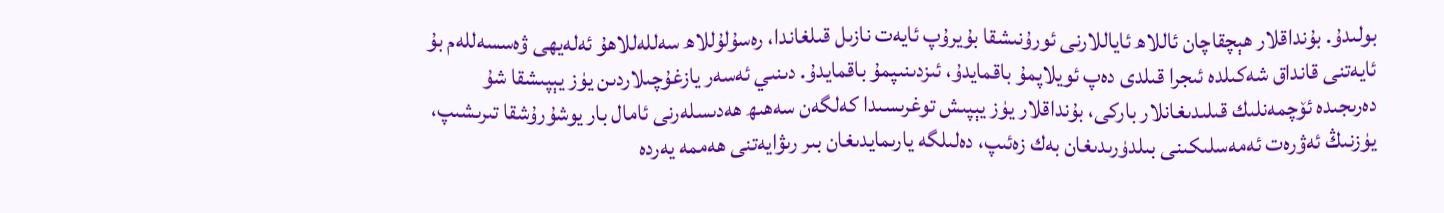بولىدۇ. بۇنداقلار ھېچقاچان ئاللاھ ئاياللارنى ئورۇنىشقا بۇيرۇپ ئايەت نازىل قىلغاندا، رەسۇلۇللاھ سەللەللاھۇ ئەلەيھى ۋەسسەللەم بۇ ئايەتنى قانداق شەكىلدە ئىجرا قىلدى دەپ ئويلاپمۇ باقمايدۇ، ئىزدىنىپمۇ باقمايدۇ. دىنىي ئەسەر يازغۇچىلاردىن يۈز يېپىشقا شۇ دەرىجىدە ئۆچمەنلىك قىلىدىغانلار باركى، بۇنداقلار يۈز يېپىش توغرىسىدا كەلگەن سەھىھ ھەدىسلەرنى ئامال بار يوشۇرۇشقا تىرىشىپ، يۈزنىڭ ئەۋرەت ئەمەسلىكىنى بىلدۈرىدىغان بەك زەئىپ، دەلىلگە يارىمايدىغان بىر رىۋايەتنى ھەممە يەردە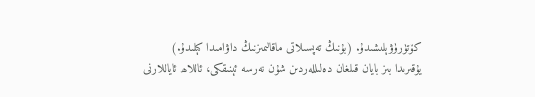كۆتۈرۈۋېلىشىدۇ. (بۇنىڭ تەپسىلاتى ماقالىمىزنىڭ داۋامىدا كېلىدۇ.)
يۇقىرىدا بىز بايان قىلغان دەلىللەردىن شۇن نەرسە ئېنىقكى، ئاللاھ ئاياللارنى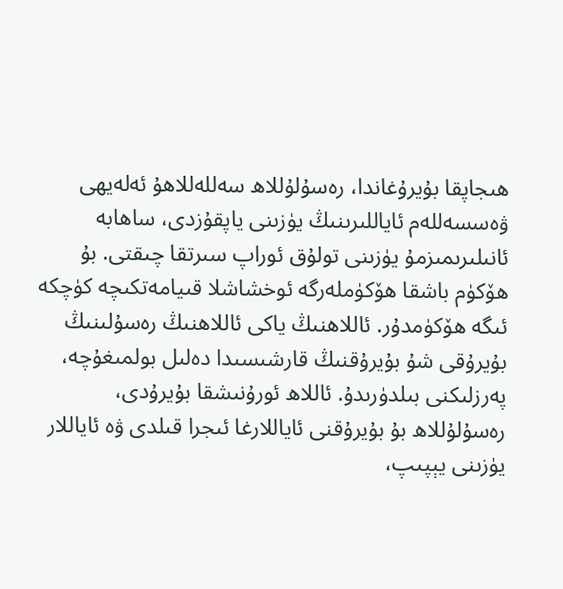ھىجاپقا بۇيرۇغاندا، رەسۇلۇللاھ سەللەللاھۇ ئەلەيھى ۋەسسەللەم ئاياللىرىنىڭ يۈزىنى ياپقۇزدى، ساھابە ئانىلىرىمىزمۇ يۈزىنى تولۇق ئوراپ سىرتقا چىقتى. بۇ ھۆكۈم باشقا ھۆكۈملەرگە ئوخشاشلا قىيامەتكىچە كۈچكە ئىگە ھۆكۈمدۇر. ئاللاھنىڭ ياكى ئاللاھنىڭ رەسۇلىنىڭ بۇيرۇقى شۇ بۇيرۇقنىڭ قارشىسىدا دەلىل بولمىغۇچە، پەرزلىكنى بىلدۈرىدۇ. ئاللاھ ئورۇنىشقا بۇيرۇدى، رەسۇلۇللاھ بۇ بۇيرۇقنى ئاياللارغا ئىجرا قىلدى ۋە ئاياللار يۈزىنى يېپىپ،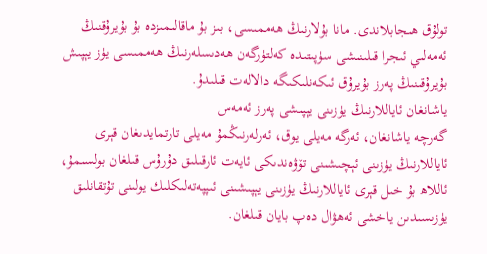تولۇق ھىجابلاندى. مانا بۇلارنىڭ ھەممىسى، بىز بۇ ماقالىمىزدە بۇ بۇيرۇقنىڭ ئەمەلىي ئىجرا قىلىنىشى سۈپىتىدە كەلتۈرگەن ھەدىسلەرنىڭ ھەممىسى يۈز يېپىش بۇيرۇقىنىڭ پەرز بۇيرۇق ئىكەنلىكىگە دالالەت قىلىدۇ.
ياشانغان ئاياللارنىڭ يۈزىنى يېپىشى پەرز ئەمەس
گەرچە ياشانغان، ئەرگە مەيلى يوق، ئەرلەرنىڭمۇ مەيلى تارتمايدىغان قېرى ئاياللارنىڭ يۈزىنى ئېچىشىنى تۆۋەندىكى ئايەت ئارقىلىق دۇرۇس قىلغان بولسىمۇ، ئاللاھ بۇ خىل قېرى ئاياللارنىڭ يۈزىنى يېپىشىنى ئىپپەتەلىكلىك يولىنى تۇتقانلىق يۈزىسىدىن ياخشى ئەھۋال دەپ بايان قىلغان.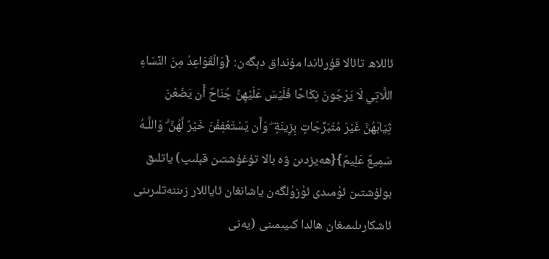ئاللاھ تائالا قۇرئاندا مۇنداق دېگەن: {وَالْقَوَاعِدُ مِنَ النِّسَاءِ اللَّاتِي لَا يَرْجُونَ نِكَاحًا فَلَيْسَ عَلَيْهِنَّ جُنَاحٌ أَن يَضَعْنَ ثِيَابَهُنَّ غَيْرَ مُتَبَرِّجَاتٍ بِزِينَةٍ ۖ وَأَن يَسْتَعْفِفْنَ خَيْرٌ لَّهُنَّ ۗ وَاللَّـهُ سَمِيعٌ عَلِيمٌ}{ھەيزدىن ۋە بالا تۇغۇشتىن قېلىپ) ياتلىق بولۇشتىن ئۈمىدى ئۈزۈلگەن ياشانغان ئاياللار زىننەتلىرىنى ئاشكارىلىمىغان ھالدا كىيىمىنى (يەنى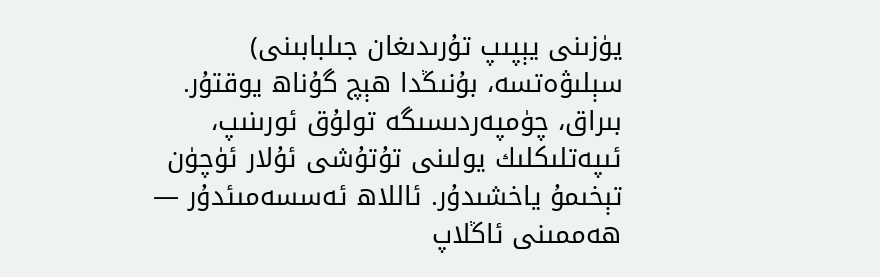يۈزىنى يېپىپ تۇرىدىغان جىلبابىنى) سېلىۋەتسە، بۇنىڭدا ھېچ گۇناھ يوقتۇر. بىراق، چۈمپەردىسىگە تولۇق ئورىنىپ، ئىپەتلىكلىك يولىنى تۇتۇشى ئۇلار ئۈچۈن تېخىمۇ ياخشىدۇر. ئاللاھ ئەسسەمىئدۇر — ھەممىنى ئاڭلاپ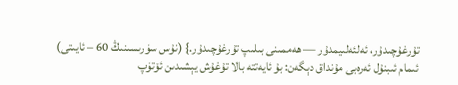تۇرغۇچىدۇر، ئەلئەلىيمدۇر — ھەممىنى بىلىپ تۇرغۇچىدۇر.} (نۇس سۈرىسىنىڭ 60 – ئايىتى)
ئىمام ئىبنۇل ئەرەبى مۇنداق دېگەن: بۇ ئايەتتە بالا تۇغۇش يېشىدىن ئۆتۈپ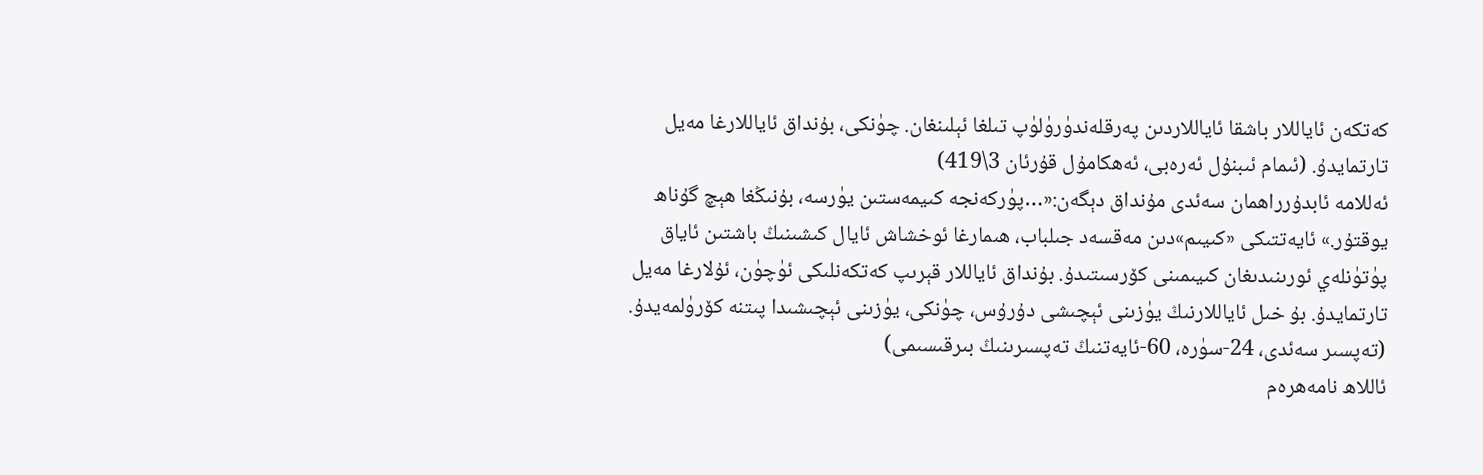كەتكەن ئاياللار باشقا ئاياللاردىن پەرقلەندۈرۈلۈپ تىلغا ئېلىنغان. چۈنكى، بۇنداق ئاياللارغا مەيل تارتمايدۇ. (ئىمام ئىبنۇل ئەرەبى، ئەھكامۇل قۇرئان 3\419)
ئەللامە ئابدۇرراھمان سەئدى مۇنداق دېگەن:«…پۈركەنجە كىيمەستىن يۈرسە، بۇنىڭغا ھېچ گۇناھ يوقتۇر.» ئايەتتىكى «كىيىم»دىن مەقسەد جىلباب، ھىمارغا ئوخشاش ئايال كىشىنىڭ باشتىن ئاياق پۈتۈنلەي ئورىنىدىغان كىيىمىنى كۆرسىتىدۇ. بۇنداق ئاياللار قېرىپ كەتكەنلىكى ئۈچۈن، ئۇلارغا مەيل تارتمايدۇ. بۇ خىل ئاياللارنىڭ يۈزىنى ئېچىشى دۇرۇس، چۈنكى، يۈزىنى ئېچىشىدا پىتنە كۆرۈلمەيدۇ. (تەپسىر سەئدى، 24-سۈرە، 60-ئايەتنىڭ تەپسىرىنىڭ بىرقىسىمى)
ئاللاھ نامەھرەم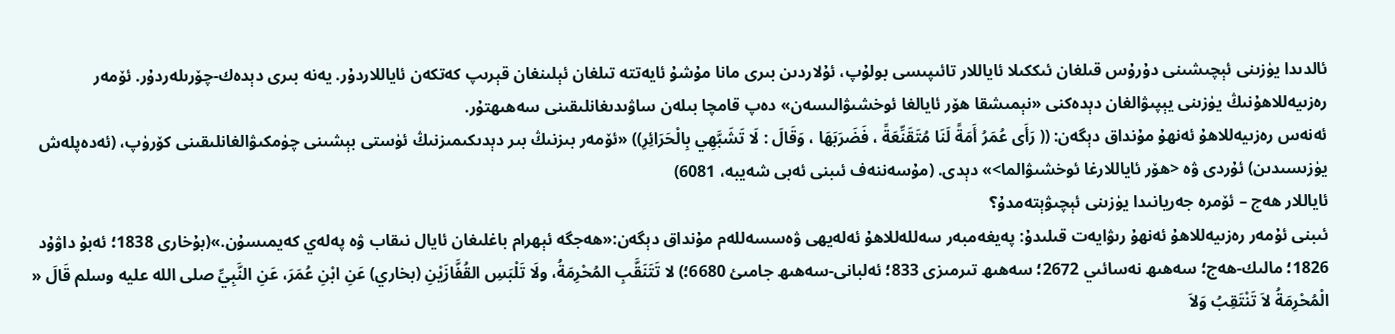ئالدىدا يۈزىنى ئېچىشىنى دۇرۇس قىلغان ئىككىلا ئاياللار تائىپىسى بولۇپ، ئۇلاردىن بىرى مانا مۇشۇ ئايەتتە تىلغان ئېلىنغان قېرىپ كەتكەن ئاياللاردۇر. يەنە بىرى دېدەك-چۆرىلەردۇر. ئۆمەر رەزىيەللاھۇنىڭ يۈزىنى يېپىۋالغان دېدەكنى «نېمىشقا ھۆر ئايالغا ئوخشىۋالىسەن» دەپ قامچا بىلەن ساۋىدىغانلىقىنى سەھىھتۇر.
ئەنەس رەزىيەللاھۇ ئەنھۇ مۇنداق دېگەن: (( رَأَى عُمَرُ أَمَةً لَنَا مُتَقَنِّعَةً ، فَضَرَبَهَا ، وَقَالَ : لَا تَشَبَّهِي بِالْحَرَائِرِ)) «ئۆمەر بىزنىڭ بىر دېدىكىمىزنىڭ ئۈستى بېشىنى چۈمكىۋالغانلىقىنى كۆرۈپ، (ئەدەپلەش يۈزىسىدىن) ئۇردى ۋە <ھۆر ئاياللارغا ئوخشىۋالما>» دېدى. (مۇسەننەف ئىبنى ئەبى شەيبە، 6081)
ئاياللار ھەج – ئۆمرە جەريانىدا يۈزىنى ئېچىۋېتەمدۇ؟
ئىبنى ئۇمەر رەزىيەللاھۇ ئەنھۇ رىۋايەت قىلىدۇ: پەيغەمبەر سەللەللاھۇ ئەلەيھى ۋەسسەللەم مۇنداق دېگەن:«ھەجگە ئېھرام باغلىغان ئايال نىقاب ۋە پەلەي كەيمىسۇن.»(بۇخارى 1838؛ ئەبۇ داۋۇد 1826؛ مالىك-ھەج؛ سەھىھ نەسائىي 2672؛ سەھىھ تىرمىزى 833؛ ئەلبانى-سەھىھ جامىئ 6680؛) لا تَتَنَقَّبِ المُحْرِمَةُ، ولَا تَلْبَسِ القُفَّازَيْنِ (بخاري) عَنِ ابْنِ عُمَرَ، عَنِ النَّبِيِّ صلى الله عليه وسلم قَالَ « الْمُحْرِمَةُ لاَ تَنْتَقِبُ وَلاَ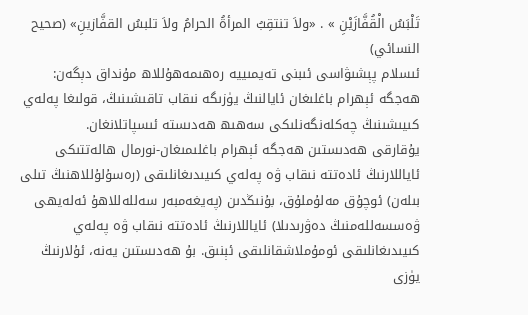تَلْبَسُ الْقُفَّازَيْنِ » . «ولاَ تنتقِبُ المرأةُ الحرامُ ولاَ تلبسُ القفَّازينِ» (صحيح النسائي)
ئىسلام پېشىۋاسى ئىبنى تەيمىييە رەھىمەھۇللاھ مۇنداق دېگەن: ھەجگە ئېھرام باغلىغان ئايالنىڭ يۈزىگە نىقاب تاقىشىنىڭ، قولىغا پەلەي كىيىشىنىڭ چەكلەنگەنلىكى سەھىھ ھەدىستە ئىسپاتلانغان.
يۇقارقى ھەدىستىن ھەجگە ئېھرام باغلىمىغان-نورمال ھالەتتىكى ئاياللارنىڭ ئادەتتە نىقاب ۋە پەلەي كىيىدىغانلىقى (رەسۇلۇللاھنىڭ تىلى بىلەن) ئوچۇق مەلۇملۇق، بۇنىڭدىن (پەيغەمبەر سەللەللاھۇ ئەلەيھى ۋەسسەللەمنىڭ دەۋرىدىلا) ئاياللارنىڭ ئادەتتە نىقاب ۋە پەلەي كىيىدىغانلىقى ئومۇملاشقانلىقى ئېنىق. بۇ ھەدىستىن يەنە، ئۇلارنىڭ يۈزى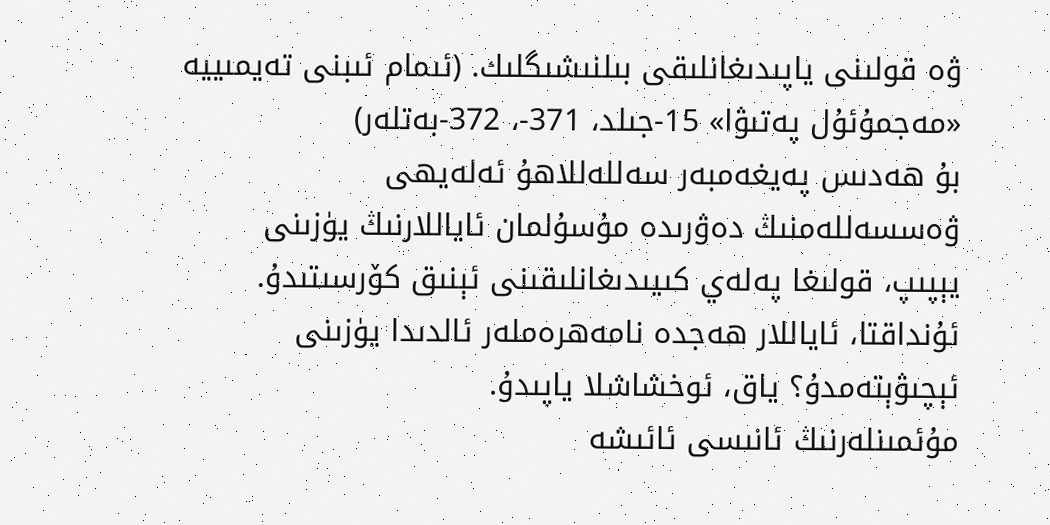ۋە قولىنى ياپىدىغانلىقى بىلنىشىگلىك. (ئىمام ئىبنى تەيمىييە «مەجمۇئۇل پەتىۋا» 15-جىلد، 371-، 372-بەتلەر)
بۇ ھەدىس پەيغەمبەر سەللەللاھۇ ئەلەيھى ۋەسسەللەمنىڭ دەۋرىدە مۇسۇلمان ئاياللارنىڭ يۈزىنى يېپىپ، قولىغا پەلەي كىيىدىغانلىقىنى ئېنىق كۆرسىتىدۇ. ئۇنداقتا، ئاياللار ھەجدە نامەھرەملەر ئالدىدا يۈزىنى ئېچىۋېتەمدۇ؟ ياق، ئوخشاشلا ياپىدۇ.
مۇئمىنلەرنىڭ ئانىسى ئائىشە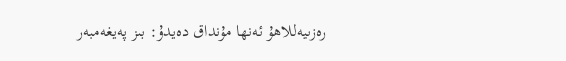رەزىيەللاھۇ ئەنھا مۇنداق دەيدۇ: بىز پەيغەمبەر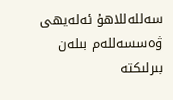سەللەللاھۇ ئەلەيھى ۋەسسەللەم بىلەن بىرلىكتە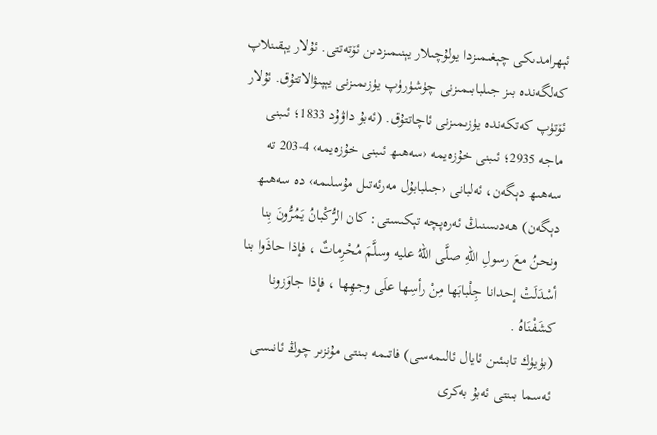ئېھرامدىكى چېغىمىزدا يولۇچىلار يېنىمىزدىن ئۆتەتتى. ئۇلار يېقىنلاپ كەلگەندە بىز جىلبابىمىزنى چۈشۈرۈپ يۈزىمىزنى يېپىۋالاتتۇق. ئۇلار ئۆتۈپ كەتكەندە يۈزىمىزنى ئاچاتتۇق. (ئەبۇ داۋۇد 1833؛ ئىبنى ماجە 2935؛ ئىبنى خۇزەيمە ‹سەھىھ ئىبنى خۇزەيمە› 4-203 تە سەھىھ دېگەن، ئەلبانى ‹جىلبابۇل مەرئەتىل مۇسلىمە› دە سەھىھ دېگەن) ھەدىسنىڭ ئەرەپچە تېكىستى: كان الرُّكْبانُ يَمُرُّونَ بِنا ونحنُ معَ رسولِ اللهِ صلَّى اللهُ عليه وسلَّمَ مُحْرِماتٌ ، فإذا حاذَوا بنا أسْدَلَتْ إحدانا جِلْبابَها مِنْ رأسِها علَى وجهِها ، فإذا جاوَزونا كشَفْنَاهُ .
(بۈيۈك تابىئىن ئايال ئالىمەسى) فاتىمە بىنتى مۇنزىر چوڭ ئانىسى ئەسما بىنتى ئەبۇ بەكرى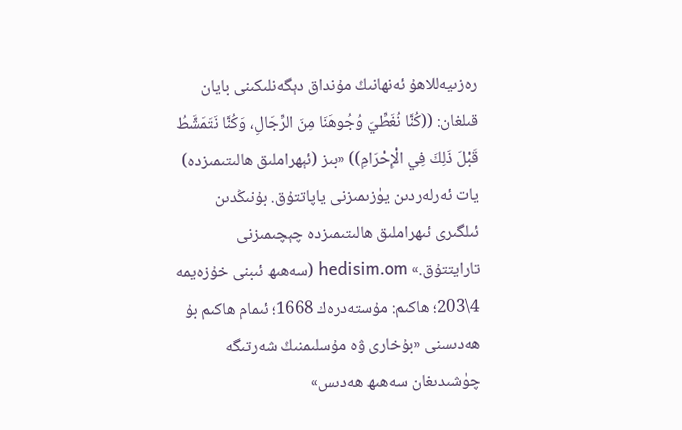رەزىيەللاھۇ ئەنھانىڭ مۇنداق دېگەنلىكىنى بايان قىلغان: ((كُنَّا نُغَطِّيَ وُجُوهَنَا مِنَ الرِّجَالِ، وَكُنَّا نَتَمَشَّطُ قَبْلَ ذَلِكَ فِي الْإِحْرَامِ)) «بىز (ئېھراملىق ھالىتىمىزدە) يات ئەرلەردىن يۈزىمىزنى ياپاتتۇق. بۇنىڭدىن ئىلگىرى ئىھراملىق ھالىتىمىزدە چېچىمىزنى تارايتتۇق.» hedisim.om (سەھىھ ئىبنى خۇزەيمە 4\203؛ ھاكىم: مۇستەدرەك 1668؛ ئىمام ھاكىم بۇ ھەدىسنى «بۇخارى ۋە مۇسلىمنىڭ شەرتىگە چۈشىدىغان سەھىھ ھەدىس»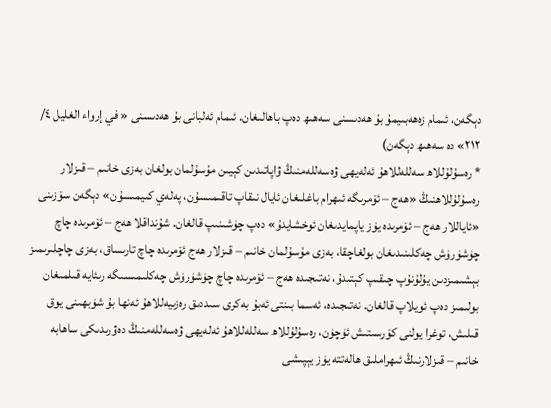دېگەن، ئىمام زەھەبىيمۇ بۇ ھەدىسنى سەھىھ دەپ باھالىغان. ئىمام ئەلبانى بۇ ھەدىسنى « في إرواء الغليل ٤/ ٢١٢» دە سەھىھ دېگەن)
* رەسۇلۇللاھ سەللەللاھۇ ئەلەيھى ۋەسەللەمنىڭ ۋاپاتىدىن كېيىن مۇسۇلمان بولغان بەزى خانىم – قىزلار رەسۇلۇللاھنىڭ «ھەج – ئۆمرىگە ئىھرام باغلىغان ئايال نىقاپ تاقىمىسۇن، پەلەي كىيمىسۇن» دېگەن سۆزىنى «ئاياللار ھەج – ئۆمرىدە يۈز ياپمايدىغان ئوخشايدۇ» دەپ چۈشىنىپ قالغان. شۇنداقلا ھەج – ئۆمرىدە چاچ چۈشۈرۈش چەكلىنىدىغان بولغاچقا، بەزى مۇسۇلمان خانىم – قىزلار ھەج ئۆمرىدە چاچ تارىساق، بەزى چاچلىرىمىز بېشىمىزدىن يۇلۇنۇپ چىقىپ كېتىدۇ، نەتىجىدە ھەج – ئۆمرىدە چاچ چۈشۈرۈش چەكلىمىسىگە رىئايە قىلمىغان بولىمىز دەپ ئويلاپ قالغان. نەتىجىدە، ئەسما بىنتى ئەبۇ بەكرى سىددىق رەزىيەللاھۇ ئەنھا بۇ شۈبھىنى يوق قىلىش، توغرا يولنى كۆرسىتىش ئۈچۈن، رەسۇلۇللاھ سەللەللاھۇ ئەلەيھى ۋەسەللەمنىڭ دەۋرىدىكى ساھابە خانىم – قىزلارنىڭ ئىھراملىق ھالەتتە يۈز يېپىشى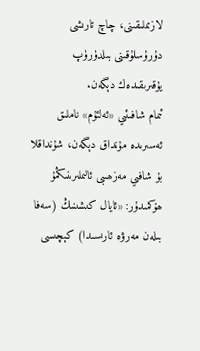لازىملىقىنى، چاچ تارىشى دۇرۇسلۇقىنى بىلدۈرۈپ يۇقىرىقىدەك دېگەن.
ئىمام شافىئىي «ئەلئۇم» ناملىق ئەسىرىدە مۇنداق دېگەن، شۇنداقلا بۇ شافىي مەزھىبى ئالىملىرىنىڭمۇ ھۆكمىدۇر: «ئايال كىشىنىڭ (سەفا بىلەن مەرۋە ئارىسىدا) كېچىسى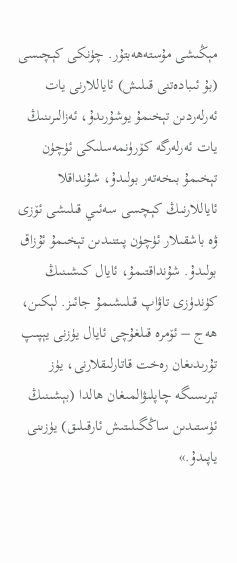مېڭىشى مۇستەھەبتۇر. چۈنكى كېچىسى (بۇ ئىبادەتنى قىلىش) ئاياللارنى يات ئەرلەردىن تېخىمۇ يوشۇرىدۇ، ئەزالىرىنىڭ يات ئەرلەرگە كۆرۈنمەسلىكى ئۈچۈن تېخىمۇ بىخەتەر بولىدۇ، شۇنداقلا ئاياللارنىڭ كېچسى سەئىي قىلىشى ئۆزى ۋە باشقىلار ئۈچۈن پىتنىدىن تېخىمۇ ئۇزاق بولىدۇ. شۇنداقتىمۇ، ئايال كىشىنىڭ كۈندۈزى تاۋاپ قىلىشىمۇ جائىز. لېكىن، ھەج – ئۆمرە قىلغۇچى ئايال يۈزنى يېپىپ تۇرىدىغان رەخت قاتارلىقلارنى، يۈز تېرىسىگە چاپلىۋالمىغان ھالدا (بېشىنىڭ ئۈستىدىن ساڭگىلىتىش ئارقىلىق) يۈزىنى ياپىدۇ.»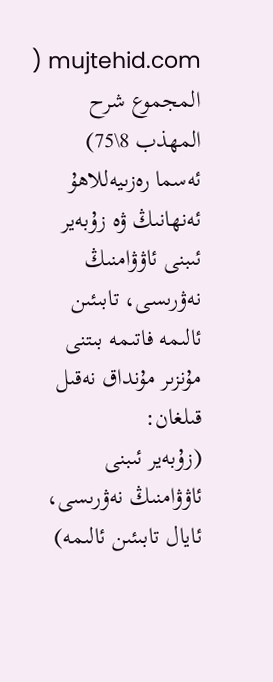mujtehid.com ( المجموع شرح المهذب 8\75)
ئەسما رەزىيەللاھۇ ئەنھانىڭ ۋە زۇبەير ئىبنى ئاۋۋامنىڭ نەۋرىسى، تابىئىن ئالىمە فاتىمە بىتنى مۇنزىر مۇنداق نەقىل قىلغان:
(زۇبەير ئىبنى ئاۋۋامنىڭ نەۋرىسى، ئايال تابىئىن ئالىمە)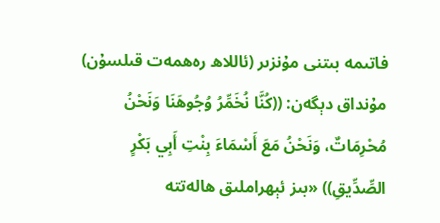فاتىمە بىتنى مۇنزىر (ئاللاھ رەھمەت قىلسۇن) مۇنداق دېگەن: ((كُنَّا نُخَمِّرُ وُجُوهَنَا وَنَحْنُ مُحْرِمَاتٌ، وَنَحْنُ مَعَ أَسْمَاءَ بِنْتِ أَبِي بَكْرٍ الصِّدِّيقِ)) «بىز ئېھراملىق ھالەتتە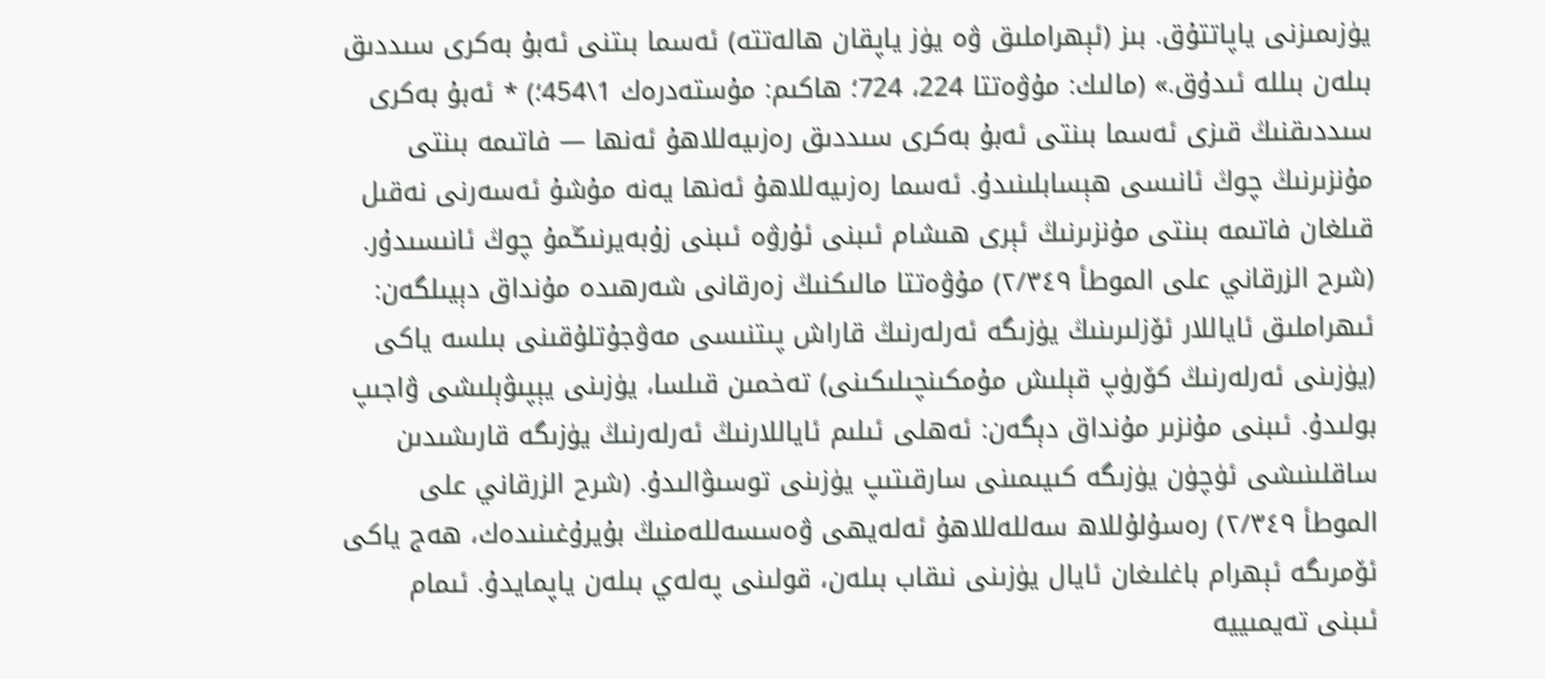يۈزىمىزنى ياپاتتۇق. بىز (ئېھراملىق ۋە يۈز ياپقان ھالەتتە) ئەسما بىتنى ئەبۇ بەكرى سىددىق بىلەن بىللە ئىدۇق.» (مالىك: مۇۋەتتا 224، 724؛ ھاكىم: مۇستەدرەك 1\454؛) * ئەبۇ بەكرى سىددىقنىڭ قىزى ئەسما بىنتى ئەبۇ بەكرى سىددىق رەزىيەللاھۇ ئەنھا — فاتىمە بىنتى مۇنزىرنىڭ چوڭ ئانىسى ھېسابلىنىدۇ. ئەسما رەزىيەللاھۇ ئەنھا يەنە مۇشۇ ئەسەرنى نەقىل قىلغان فاتىمە بىنتى مۇنزىرنىڭ ئېرى ھىشام ئىبنى ئۇرۋە ئىبنى زۇبەيرنىڭمۇ چوڭ ئانىسىدۇر. (شرح الزرقاني على الموطأ ٢/٣٤٩) مۇۋەتتا مالىكنىڭ زەرقانى شەرھىدە مۇنداق دېيىلگەن: ئىھراملىق ئاياللار ئۆزلىرىنىڭ يۈزىگە ئەرلەرنىڭ قاراش پىتنىسى مەۋجۇتلۇقىنى بىلسە ياكى (يۈزىنى ئەرلەرنىڭ كۆرۈپ قېلىش مۇمكىنچىلىكىنى) تەخمىن قىلسا، يۈزىنى يېپىۋېلىشى ۋاجىپ بولىدۇ. ئىبنى مۇنزىر مۇنداق دېگەن: ئەھلى ئىلىم ئاياللارنىڭ ئەرلەرنىڭ يۈزىگە قارىشىدىن ساقلىنىشى ئۈچۈن يۈزىگە كىيىمىنى سارقىتىپ يۈزىنى توسىۋالىدۇ. (شرح الزرقاني على الموطأ ٢/٣٤٩) رەسۇلۇللاھ سەللەللاھۇ ئەلەيھى ۋەسسەللەمنىڭ بۇيرۇغىنىدەك، ھەج ياكى ئۆمرىگە ئېھرام باغلىغان ئايال يۈزىنى نىقاب بىلەن، قولىنى پەلەي بىلەن ياپمايدۇ. ئىمام ئىبنى تەيمىييە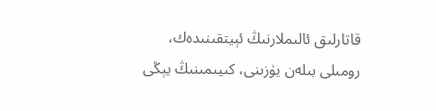قاتارلىق ئالىملارنىڭ ئېيتقىنىدەك، رومىلى بىلەن يۈزىنى، كىيىمىنىڭ يېڭى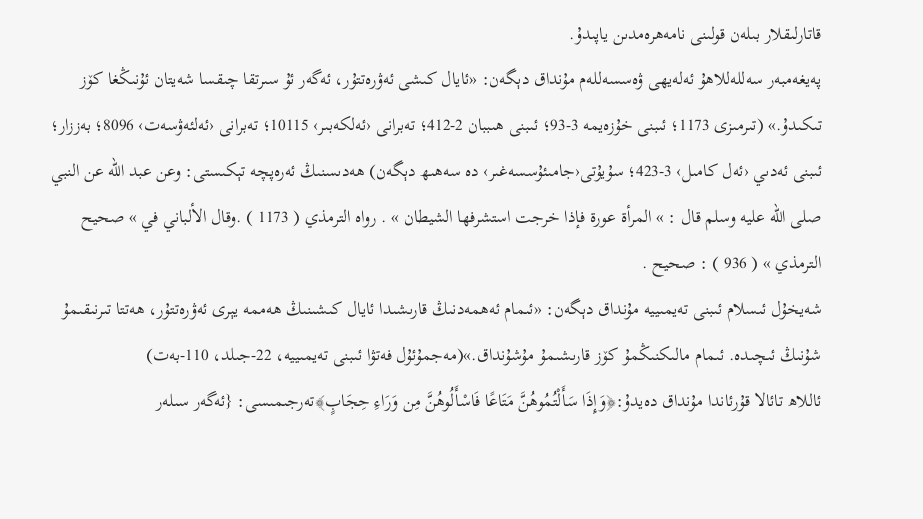قاتارلىقلار بىلەن قولىنى نامەھرەمدىن ياپىدۇ.
پەيغەمبەر سەللەللاھۇ ئەلەيھى ۋەسسەللەم مۇنداق دېگەن: «ئايال كىشى ئەۋرەتتۇر، ئەگەر ئۇ سىرتقا چىقسا شەيتان ئۇنىڭغا كۆز تىكىدۇ.» (تىرمىزى 1173؛ ئىبنى خۇزەيمە 3-93؛ ئىبنى ھىببان 2-412؛ تەبرانى ‹ئەلكەبىر› 10115؛ تەبرانى ‹ئەلئەۋسەت› 8096؛ بەززار؛ ئىبنى ئەدىي ‹ئەل كامىل› 3-423؛ سۇيۇتى‹جامىئۇسسەغىر› دە سەھىھ دېگەن) ھەدىسنىڭ ئەرەپچە تېكىستى: وعن عبد الله عن النبي صلى الله عليه وسلم قال : » المرأة عورة فإذا خرجت استشرفها الشيطان » . رواه الترمذي ( 1173 ) .وقال الألباني في » صحيح الترمذي » ( 936 ) : صحيح .
شەيخۇل ئىسلام ئىبنى تەيمىييە مۇنداق دېگەن: «ئىمام ئەھمەدنىڭ قارىشىدا ئايال كىشىنىڭ ھەممە يېرى ئەۋرەتتۇر، ھەتتا تىرنىقىمۇ شۇنىڭ ئىچىدە. ئىمام مالىكنىڭمۇ كۆز قارىشىمۇ مۇشۇنداق.»(مەجمۇئۇل فەتۋا ئىبنى تەيمىييە، 22-جىلد، 110-بەت)
ئاللاھ تائالا قۇرئاندا مۇنداق دەيدۇ:﴿وَإِذَا سَأَلْتُمُوهُنَّ مَتَاعًا فَاسْأَلُوهُنَّ مِن وَرَاءِ حِجَابٍ﴾تەرجىمىسى: {ئەگەر سىلەر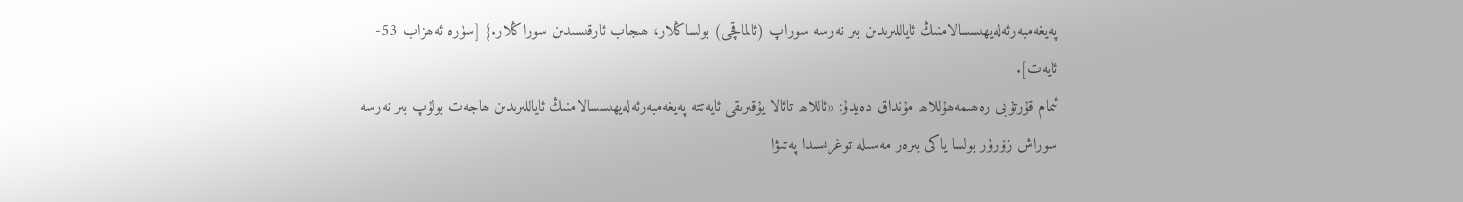پەيغەمبەرئەلەيھىسسالامنىڭ ئاياللىرىدىن بىر نەرسە سوراپ (ئالماقچى) بولساڭلار، ھىجاب ئارقىسىدىن سوراڭلار.} [سۈرە ئەھزاب 53-ئايەت].
ئىمام قۇرتۇبى رەھىمەھۇللاھ مۇنداق دەيدۇ: «ئاللاھ تائالا يۇقىرىقى ئايەتتە پەيغەمبەرئەلەيھىسسالامنىڭ ئاياللىرىدىن ھاجەت بولۇپ بىر نەرسە سوراش زۆرۈر بولسا ياكى بىرەر مەسىلە توغرىسىدا پەتىۋا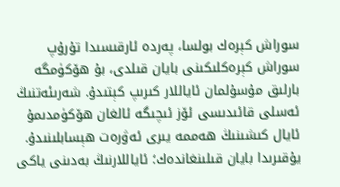سوراش كېرەك بولسا، پەردە ئارقىسىدا تۇرۇپ سوراش كېرەكلىكىنى بايان قىلدى، بۇ ھۆكۈمگە بارلىق مۇسۇلمان ئاياللار كىرىپ كېتىدۇ. شەرىئەتنىڭ ئەسلى قائىدىسى ئۆز ئىچىگە ئالغان ھۆكۈمدىمۇ ئايال كىشىنىڭ ھەممە يىرى ئەۋرەت ھېسابلىنىدۇ. يۇقىرىدا بايان قىلىنغاندەك؛ ئاياللارنىڭ بەدىنى ياكى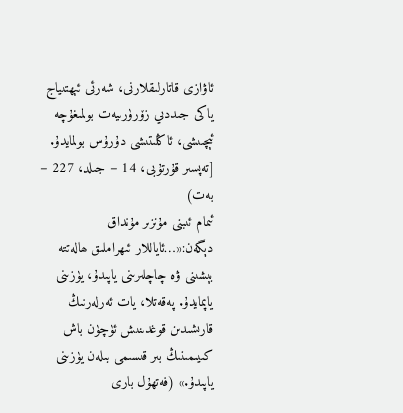ئاۋازى قاتارلىقلارنى، شەرئى ئېھتىياج ياكى جىددىي زۆرۈرىيەت بولمىغۇچە ئېچىىشى، ئاڭلىتىشى دۇرۇس بولمايدۇ. [تەپسىر قۇرتۇبى، 14 – جىلد، 227 – بەت)
ئىمام ئىبنى مۇنزىر مۇنداق دېگەن:«…ئاياللار ئىھراملىق ھالەتتە بېشىنى ۋە چاچلىرىنى ياپىدۇ، يۈزىنى ياپمايدۇ. پەقەتلا، يات ئەرلەرنىڭ قارىشىدىن قوغدىنىش ئۈچۈن باش كىيىمىنىڭ بىر قىسىمى بىلەن يۈزىنى ياپىدۇ.» (فەتھۇل بارى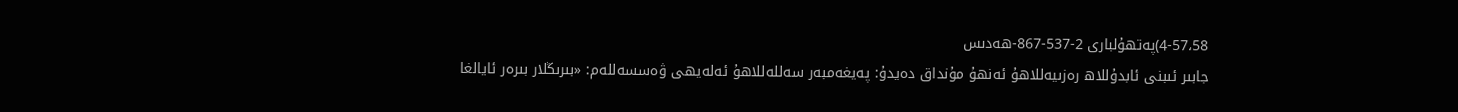4-57،58)پەتھۇلبارى 2-537-867-ھەدىس
جابىر ئىبنى ئابدۇللاھ رەزىيەللاھۇ ئەنھۇ مۇنداق دەيدۇ: پەيغەمبەر سەللەللاھۇ ئەلەيھى ۋەسسەللەم: «بىرىڭلار بىرەر ئايالغا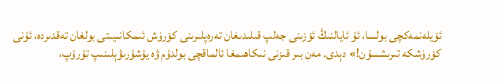ئۆيلەنمەكچى بولسا، ئۇ ئايالنىڭ ئۆزىنى جەلپ قىلىدىغان تەرەپلىرىنى كۆرۈش ئىمكانىيىتى بولغان تەقدىردە، ئۇنى كۆرۈشكە تىرىشسۇن!» دېدى. مەن بىر قىزنى نىكاھىمغا ئالماقچى بولدۇم ۋە يۇشۇرىۋېلىنىپ تۇرۇپ،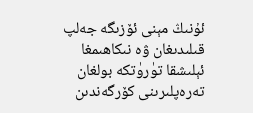ئۇنىڭ مېنى ئۆزىگە جەلپ قىلىدىغان ۋە نىكاھىمغا ئېلىشقا تۈرۈتكە بولغان تەرەپلىرىنى كۆرگەندىن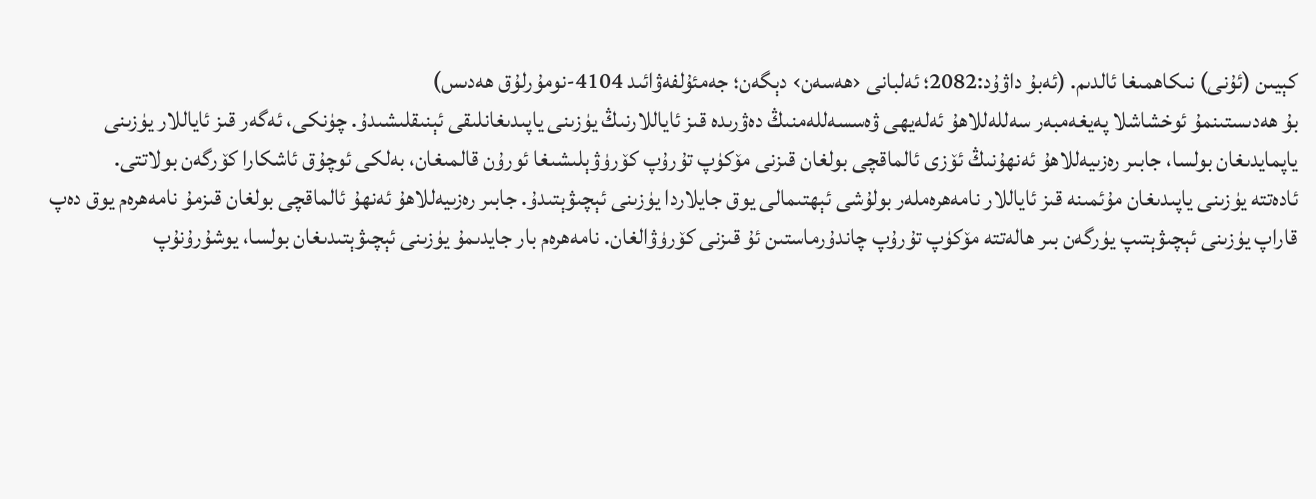كېيىن (ئۇنى) نىكاھمىغا ئالدىم. (ئەبۇ داۋۇد:2082؛ ئەلبانى ‹ھەسەن› دېگەن؛ جەمئۇلفەۋائىد 4104-نومۇرلۇق ھەدىس)
بۇ ھەدىستىنمۇ ئوخشاشلا پەيغەمبەر سەللەللاھۇ ئەلەيھى ۋەسسەللەمنىڭ دەۋرىدە قىز ئاياللارنىڭ يۈزىنى ياپىدىغانلىقى ئېنىقلىشىدۇ. چۈنكى، ئەگەر قىز ئاياللار يۈزىنى ياپمايدىغان بولسا، جابىر رەزىيەللاھۇ ئەنھۇنىڭ ئۆزى ئالماقچى بولغان قىزنى مۆكۈپ تۇرۇپ كۆرۈۋېلىشىغا ئورۇن قالمىغان، بەلكى ئوچۇق ئاشكارا كۆرگەن بولاتتى.
ئادەتتە يۈزىنى ياپىدىغان مۇئمىنە قىز ئاياللار نامەھرەملەر بولۇشى ئېھتىمالى يوق جايلاردا يۈزىنى ئېچىۋېتىدۇ. جابىر رەزىيەللاھۇ ئەنھۇ ئالماقچى بولغان قىزمۇ نامەھرەم يوق دەپ قاراپ يۈزىنى ئېچىۋېتىپ يۈرگەن بىر ھالەتتە مۆكۈپ تۇرۇپ چاندۇرماستىن ئۇ قىزنى كۆرۈۋالغان. نامەھرەم بار جايدىمۇ يۈزىنى ئېچىۋېتىدىغان بولسا، يوشۇرۇنۇپ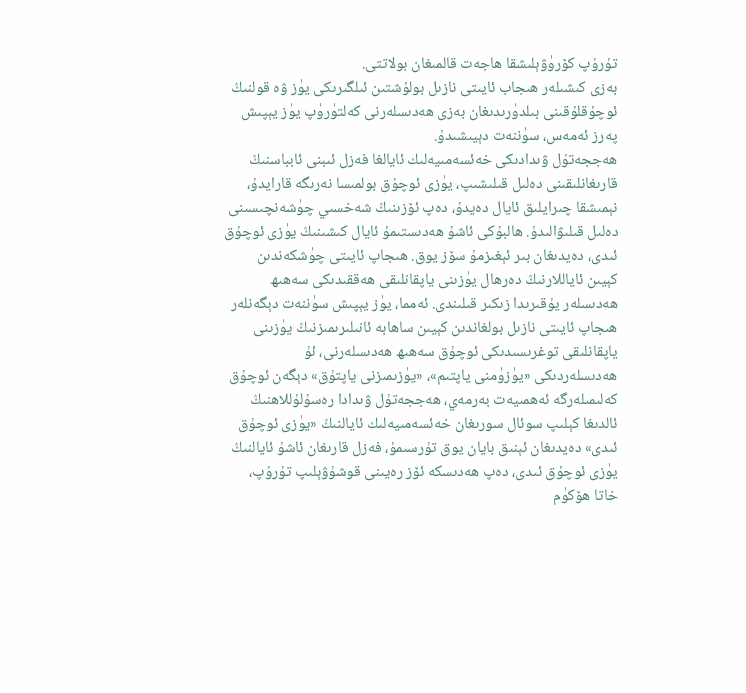تۇرۇپ كۆرۈۋېلىشقا ھاجەت قالمىغان بولاتتى.
بەزى كىشىلەر ھىجاب ئايىتى نازىل بولۇشتىن ئىلگىرىكى يۈز ۋە قولنىڭ ئوچۇقلۇقىنى بىلدۈرىدىغان بەزى ھەدىسلەرنى كەلتۈرۈپ يۈز يېپىش پەرز ئەمەس، سۈننەت دېيىشىدۇ.
ھەججەتۇل ۋىدادىكى خەئسەمىيەلىك ئايالغا فەزل ئىبنى ئابباسنىڭ قارىغانلىقىنى دەلىل قىلىشىپ، يۈزى ئوچۇق بولمىسا نەرىگە قارايدۇ، نېمىشقا چىرايلىق ئايال دەيدۇ، دەپ ئۆزىنىڭ شەخسىي چۈشەنچىسىنى دەلىل قىلىۋالىدۇ. ھالبۇكى ئاشۇ ھەدىستىمۇ ئايال كىشىنىڭ يۈزى ئوچۇق ئىدى، دەيدىغان بىر ئېغىزمۇ سۆز يوق. ھىجاپ ئايىتى چۈشكەندىن كېيىن ئاياللارنىڭ دەرھال يۈزىنى ياپقانلىقى ھەققىدىكى سەھىھ ھەدىسلەر يۇقىرىدا زىكىر قىلىندى. ئەمما، يۈز يېپىش سۈننەت دېگەنلەر ھىجاپ ئايىتى نازىل بولغاندىن كېيىن ساھابە ئانىلىرىمىزنىڭ يۈزىنى ياپقانلىقى توغرىسىدىكى ئوچۇق سەھىھ ھەدىسلەرنى، ئۇ ھەدىسلەردىكى «يۈزۈمنى ياپتىم»، «يۈزىمىزنى ياپتۇق» دېگەن ئوچۇق كەلىمىلەرگە ئەھمىيەت بەرمەي، ھەججەتۇل ۋىدادا رەسۇلۇللاھنىڭ ئالدىغا كېلىپ سوئال سورىغان خەئسەمىيەلىك ئايالنىڭ «يۈزى ئوچۇق ئىدى» دەيدىغان ئېنىق بايان يوق تۇرسىمۇ، فەزل قارىغان ئاشۇ ئايالنىڭ يۈزى ئوچۇق ئىدى، دەپ ھەدىسكە ئۆز رەيىنى قوشۇۋېلىپ تۇرۇپ، خاتا ھۆكۈم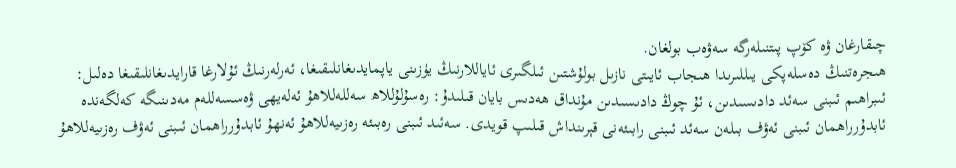چىقارغان ۋە كۆپ پىتنىلەرگە سەۋەب بولغان.
ھىجرەتنىڭ دەسلەپكى يىللىرىدا ھىجاب ئايىتى نازىل بولۇشتىن ئىلگىرى ئاياللارنىڭ يۈزىنى ياپمايدىغانلىقىغا، ئەرلەرنىڭ ئۇلارغا قارايدىغانلىقىغا دەلىل:
ئىبراھىم ئىبنى سەئد دادىسىدىن، ئۇ چوڭ دادىسىدىن مۇنداق ھەدىس بايان قىلىدۇ: رەسۇلۇللاھ سەللەللاھۇ ئەلەيھى ۋەسسەللەم مەدىنىگە كەلگەندە ئابدۇرراھمان ئىبنى ئەۋف بىلەن سەئد ئىبنى رابىئەنى قېرىنداش قىلىپ قويدى. سەئىد ئىبنى رەبىئە رەزىيەللاھۇ ئەنھۇ ئابدۇرراھمان ئىبنى ئەۋف رەزىيەللاھۇ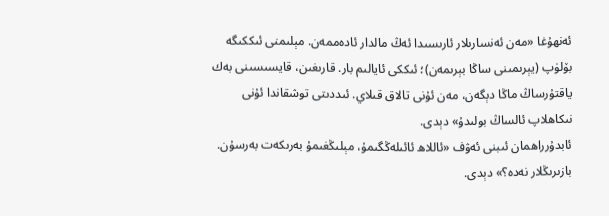ئەنھۇغا «مەن ئەنسارىلار ئارىسىدا ئەڭ مالدار ئادەممەن. مېلىمنى ئىككىگە بۆلۈپ (يېرىمىنى ساڭا بېرىمەن)؛ ئىككى ئايالىم بار. قارىغىن، قايسىسىنى بەك ياقتۇرساڭ ماڭا دېگەن، مەن ئۇنى تالاق قىلاي. ئىددىتى توشقاندا ئۇنى نىكاھلاپ ئالساڭ بولىدۇ» دېدى.
ئابدۇرراھمان ئىبنى ئەۋف «ئاللاھ ئائىلەڭگىمۇ، مېلىڭغىمۇ بەرىكەت بەرسۇن. بازىرىڭلار نەدە؟» دېدى.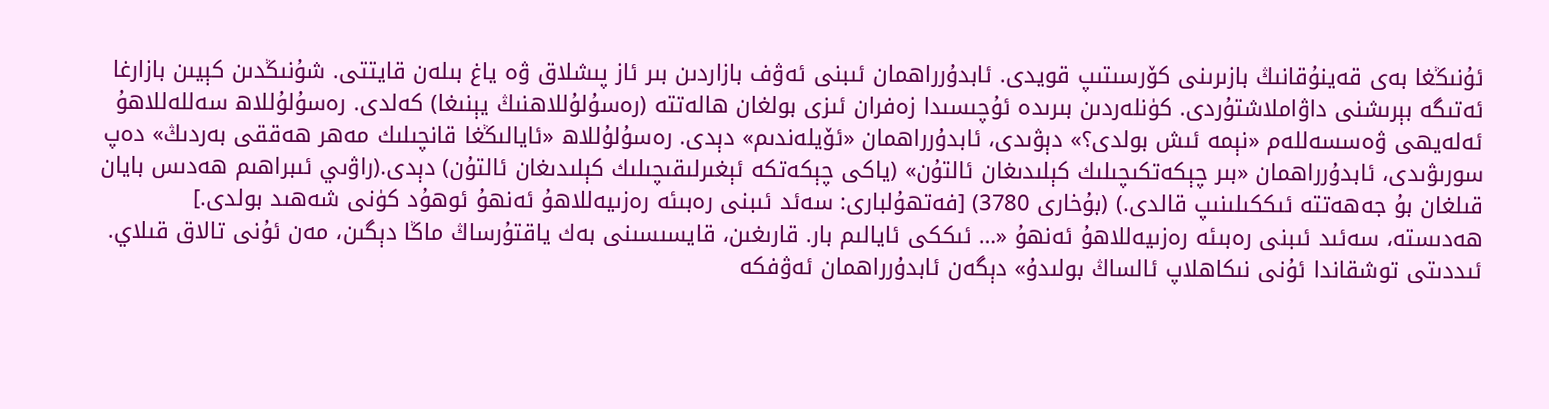ئۇنىڭغا بەى قەينۇقانىڭ بازىرىنى كۆرسىتىپ قويدى. ئابدۇرراھمان ئىبنى ئەۋف بازاردىن بىر ئاز پىشلاق ۋە ياغ بىلەن قايتتى. شۇنىڭدىن كېيىن بازارغا ئەتىگە بېرىشنى داۋاملاشتۇردى. كۈنلەردىن بىرىدە ئۇچىسىدا زەفران ئىزى بولغان ھالەتتە (رەسۇلۇللاھنىڭ يېنىغا) كەلدى. رەسۇلۇللاھ سەللەللاھۇ ئەلەيھى ۋەسسەللەم «نېمە ئىش بولدى؟» دېۋىدى، ئابدۇرراھمان «ئۆيلەندىم» دېدى. رەسۇلۇللاھ «ئايالىڭغا قانچىلىك مەھر ھەققى بەردىڭ» دەپ سورىۋىدى، ئابدۇرراھمان «بىر چېكەتكىچىلىك كېلىدىغان ئالتۇن» (ياكى چېكەتكە ئېغىرلىقىچىلىك كېلىدىغان ئالتۇن) دېدى.(راۋىي ئىبراھىم ھەدىس بايان قىلغان بۇ جەھەتتە ئىككىلىنىپ قالدى.) (بۇخارى 3780) [فەتھۇلبارى: سەئد ئىبنى رەبىئە رەزىيەللاھۇ ئەنھۇ ئوھۇد كۈنى شەھىد بولدى.]
ھەدىستە، سەئىد ئىبنى رەبىئە رەزىيەللاھۇ ئەنھۇ «… ئىككى ئايالىم بار. قارىغىن، قايسىسىنى بەك ياقتۇرساڭ ماڭا دېگىن، مەن ئۇنى تالاق قىلاي. ئىددىتى توشقاندا ئۇنى نىكاھلاپ ئالساڭ بولىدۇ» دېگەن ئابدۇرراھمان ئەۋفكە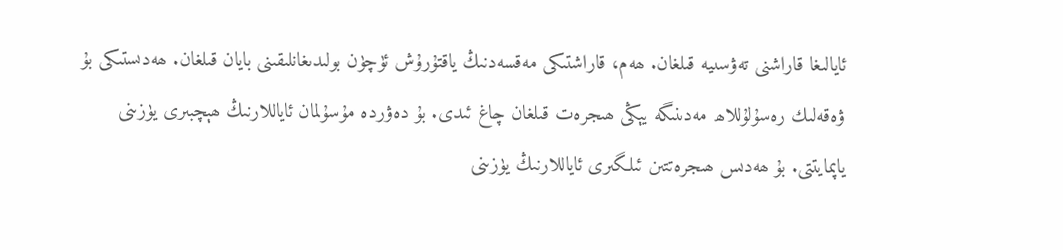ئايالىغا قاراشنى تەۋسىيە قىلغان. ھەم، قاراشتىكى مەقسەدنىڭ ياقتۇرۇش ئۈچۈن بولىدىغانلىقىنى بايان قىلغان. ھەدىستىكى بۇ ۋەقەلىك رەسۇلۇللاھ مەدىنىگە يېڭى ھىجرەت قىلغان چاغ ئىدى. بۇ دەۋردە مۇسۇلمان ئاياللارنىڭ ھېچبىرى يۈزىنى ياپمايتتى. بۇ ھەدىس ھىجرەتتىن ئىلگىرى ئاياللارنىڭ يۈزىنى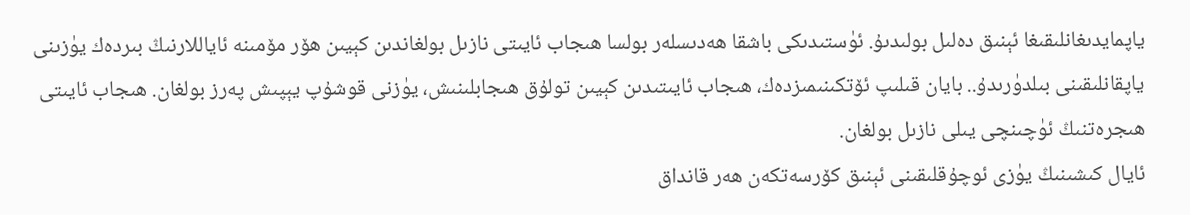ياپمايدىغانلىقىغا ئېنىق دەلىل بولىدىۇ. ئۈستىدىكى باشقا ھەدىسلەر بولسا ھىجاب ئايىتى نازىل بولغاندىن كېيىن ھۆر مۆمىنە ئاياللارنىڭ بىردەك يۈزىنى ياپقانلىقىنى بىلدۈرىدۇ.. بايان قىلىپ ئۆتكىنىمىزدەك، ھىجاب ئايىتىدىن كېيىن تولۇق ھىجابلىنىش، يۈزنى قوشۇپ يېپىش پەرز بولغان. ھىجاب ئايىتى ھىجرەتنىڭ ئۈچىنچى يىلى نازىل بولغان.
ئايال كىشىنىڭ يۈزى ئوچۇقلىقىنى ئېنىق كۆرسەتكەن ھەر قانداق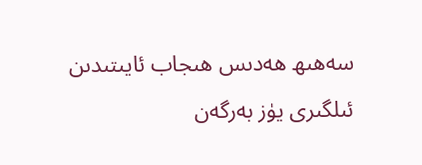سەھىھ ھەدىس ھىجاب ئايىتىدىن ئىلگىرى يۈز بەرگەن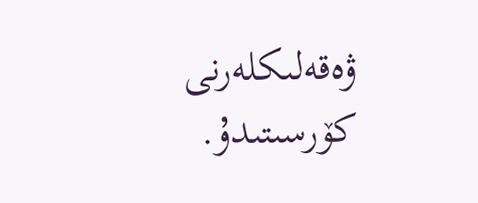ۋەقەلىكلەرنى كۆرسىتىدۇ.